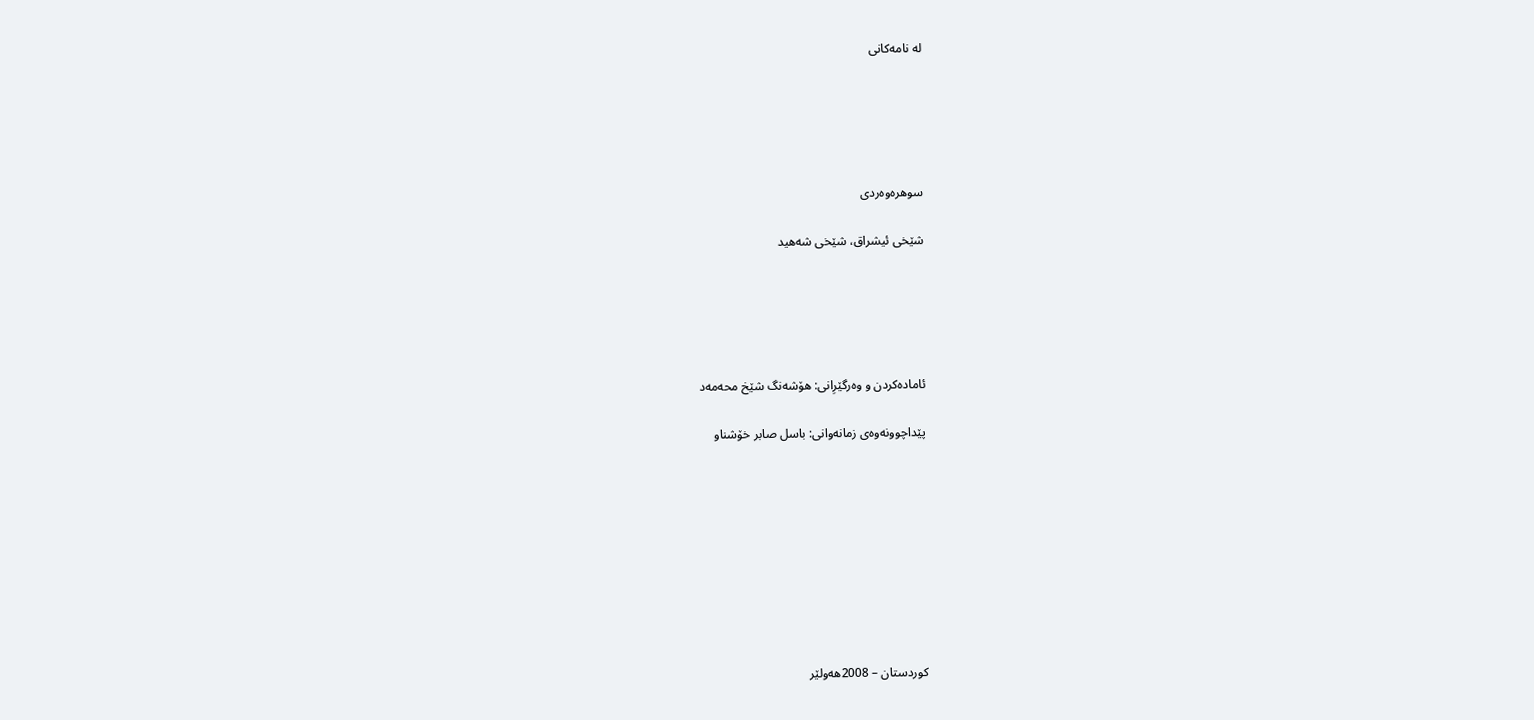له‌ نامه‌كانى





سوهره‌وه‌ردى

شێخى ئيشراق، شێخى شه‌هيد





ئاماده‌كردن و وه‌رگێرِانى: هۆشه‌نگ شێخ محه‌مه‌د

پێداچوونه‌وه‌ى زمانه‌وانى: باسل صابر خۆشناو









كوردستان – 2008هه‌ولێر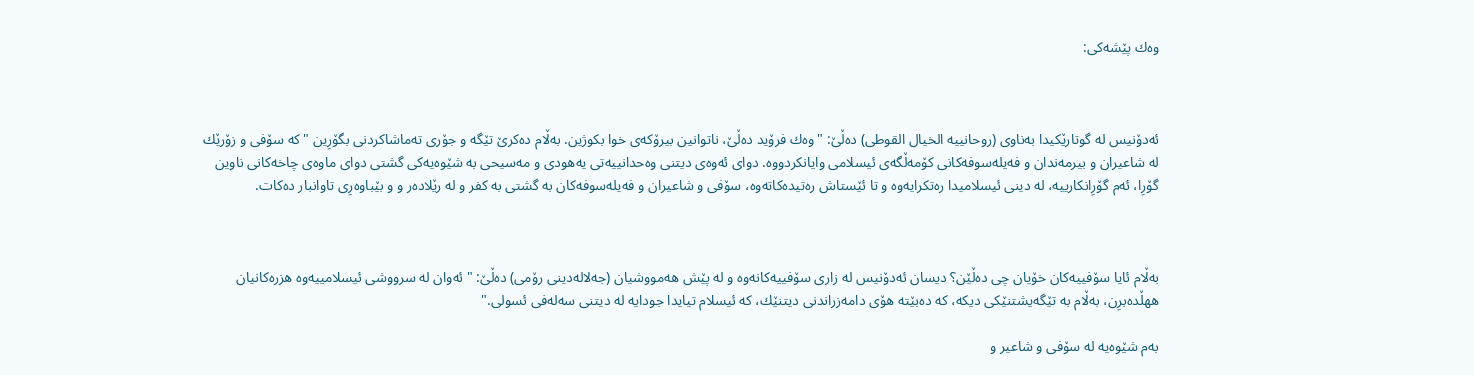وه‌ك پێشه‌كى:



ئه‌دۆنيس له‌ گوتارێكيدا به‌ناوى (روحانييه‌ الخيال القوطى) ده‌ڵێ: "وه‌ك فرۆيد ده‌ڵێ، ناتوانين بيرۆكه‌ى خوا بكوژين. به‌ڵام ده‌كرێ تێگه‌ و جۆرى ته‌ماشاكردنى بگۆرِين "كه‌ سۆفى و زۆرێك له‌ شاعيران و بيرمه‌ندان و فه‌يله‌سوفه‌كانى كۆمه‌ڵگه‌ى ئيسلامى وايانكردووه‌. دواى ئه‌وه‌ى ديتنى وه‌حدانييه‌تى يه‌هودى و مه‌سيحى به‌ شێوه‌يه‌كى گشتى دواى ماوه‌ى چاخه‌كانى ناوين گۆرِا، ئه‌م گۆرِانكارييه‌، له‌ دينى ئيسلاميدا ره‌تكرايه‌وه‌ و تا ئێستاش ره‌تيده‌كاته‌وه‌، سۆفى و شاعيران و فه‌يله‌سوفه‌كان به‌ گشتى به‌ كفر و له‌ رێلاده‌ر و و بێباوه‌رِى تاوانبار ده‌كات.



به‌ڵام ئايا سۆفييه‌كان خۆيان چى ده‌ڵێن؟ ديسان ئه‌دۆنيس له‌ زارى سۆفييه‌كانه‌وه‌ و له‌ پێش هه‌مووشيان (جه‌لاله‌دينى رۆمى) ده‌ڵێ: " ئه‌وان له‌ سرووشى ئيسلامييه‌وه‌ هزره‌كانيان ههڵده‌برِن، به‌ڵام به‌ تێگه‌يشتنێكى ديكه‌، كه‌ ده‌بێته‌ هۆى دامه‌زراندنى ديتنێك، كه‌ ئيسلام تيايدا جودايه‌ له‌ ديتنى سه‌له‌فى ئسولى."

به‌م شێوه‌يه‌ له‌ سۆفى و شاعير و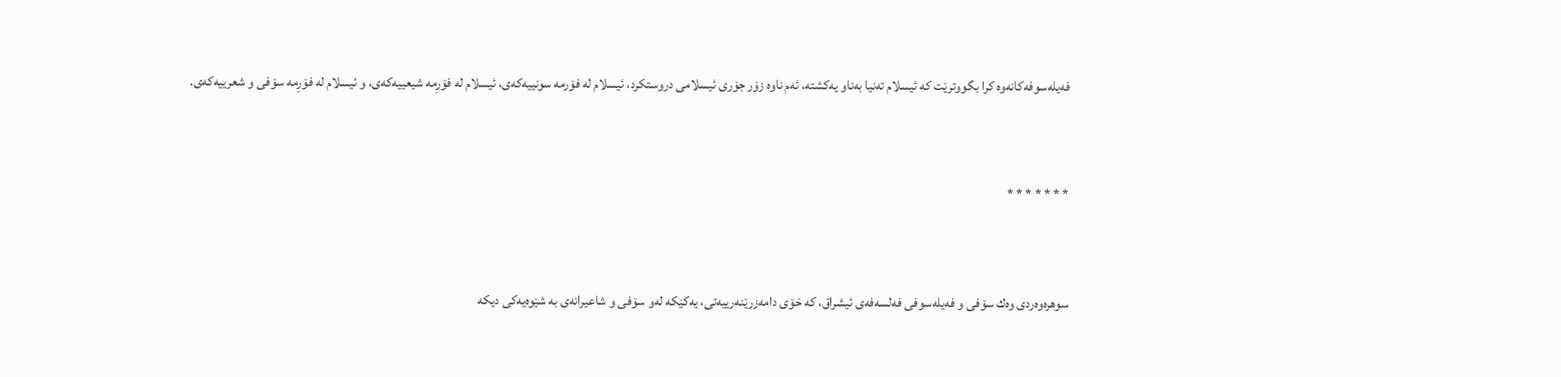فه‌يله‌سوفه‌كانه‌وه‌ كرا بگووترێت كه‌ ئيسلام ته‌نيا به‌ناو يه‌كشته‌، ئه‌م ناوه‌ زۆر جۆرى ئيسلامى دروستكرد، ئيسلام له‌ فۆرمه‌ سونييه‌كه‌ى، ئيسلام له‌ فۆرِمه‌ شيعييه‌كه‌ى، و ئيسلام له‌ فۆرِمه‌ سۆفى و شعرييه‌كه‌ى.



* * * * * * *



سوهره‌وه‌ردى وه‌ك سۆفى و فه‌يله‌سوفى فه‌لسه‌فه‌ى ئيشراق، كه‌ خۆى دامه‌زرێنه‌رييه‌تى، يه‌كێكه‌ له‌و سۆفى و شاعيرانه‌ى به‌ شێوه‌يه‌كى ديكه‌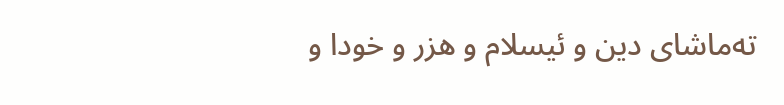ته‌ماشاى دين و ئيسلام و هزر و خودا و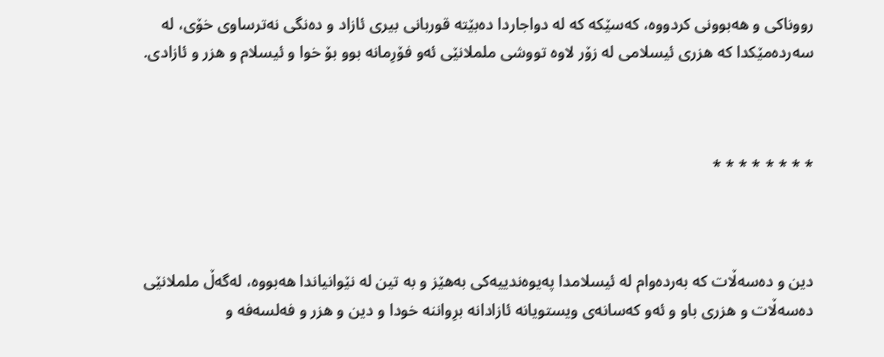رووناكى و هه‌بوونى كردووه‌، كه‌سێكه‌ كه‌ له‌ دواجاردا ده‌بێته‌ قوربانى بيرى ئازاد و ده‌نگى نه‌ترساوى خۆى، له‌ سه‌رده‌مێكدا كه‌ هزرى ئيسلامى له‌ زۆر لاوه‌ تووشى ململانێى ئه‌و فۆرِمانه‌ بوو بۆ خوا و ئيسلام و هزر و ئازادى.



* * * * * * * *



دين و ده‌سه‌ڵات كه‌ به‌رده‌وام له‌ ئيسلامدا په‌يوه‌ندييه‌كى به‌هێز و به‌ تين له‌ نێوانياندا هه‌بووه‌، له‌گه‌ڵ ململانێى ده‌سه‌ڵات و هزرى باو و ئه‌و كه‌سانه‌ى ويستويانه‌ ئازادانه‌ برِواننه‌ خودا و دين و هزر و فه‌لسه‌فه‌ و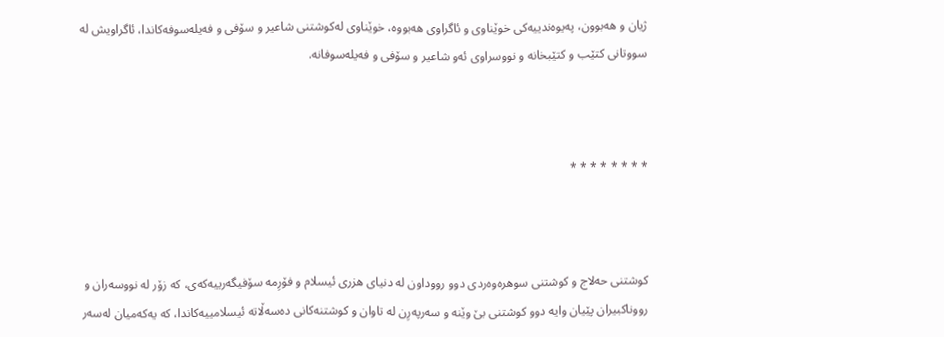ژيان و هه‌بوون، په‌يوه‌ندييه‌كى خوێناوى و ئاگراوى هه‌بووه‌، خوێناوى له‌كوشتنى شاعير و سۆفى و فه‌يله‌سوفه‌كاندا، ئاگراويش له‌ سووتانى كتێب و كتێبخانه‌ و نووسراوى ئه‌و شاعير و سۆفى و فه‌يله‌سوفانه‌.



* * * * * * * *



كوشتنى حه‌لاج و كوشتنى سوهره‌وه‌ردى دوو رووداون له‌ دنياى هزرى ئيسلام و فۆرِمه‌ سۆفيگه‌رييه‌كه‌ى، كه‌ زۆر له‌ نووسه‌ران و رووناكبيران پێيان وايه‌ دوو كوشتنى بێ وێنه‌ و سه‌رپه‌رِن له‌ تاوان و كوشتنه‌كانى ده‌سه‌ڵاته‌ ئيسلامييه‌كاندا، كه‌ يه‌كه‌ميان له‌سه‌ر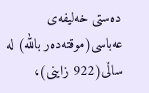ده‌ستى خه‌ليفه‌ى عه‌باسى(موقته‌ده‌ر بالله) له‌ ساڵى(922 زاينى)،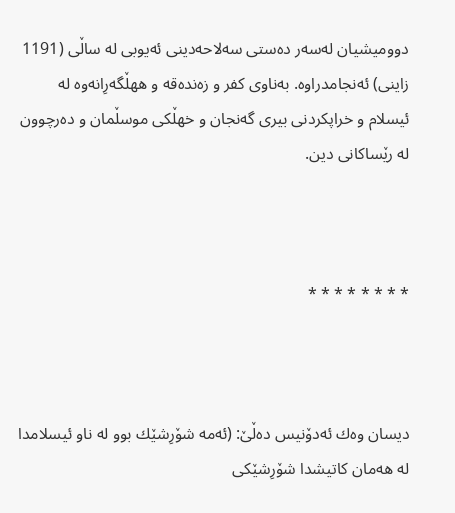دووميشيان له‌سه‌ر ده‌ستى سه‌لاحه‌دينى ئه‌يوبى له‌ ساڵى (1191 زاينى) ئه‌نجامدراوه‌. به‌ناوى كفر و زه‌نده‌قه‌ و ههڵگه‌رِانه‌وه‌ له‌ ئيسلام و خراپكردنى بيرى گه‌نجان و خهڵكى موسڵمان و ده‌رچوون له‌ رێساكانى دين.



* * * * * * * *



ديسان وه‌ك ئه‌دۆنيس ده‌ڵێ: (ئه‌مه‌ شۆرِشێك بوو له‌ ناو ئيسلامدا له‌ هه‌مان كاتيشدا شۆرِشێكى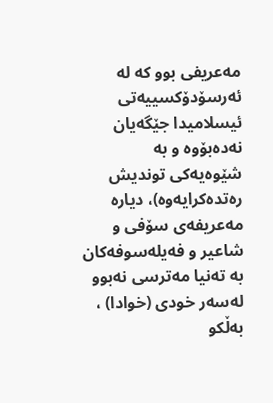مه‌عريفى بوو كه‌ له‌ ئه‌رسۆدۆكسييه‌تى ئيسلاميدا جێگه‌يان نه‌ده‌بۆوه‌ و به‌ شێوه‌يه‌كى تونديش ره‌تده‌كرايه‌وه‌)، دياره‌ مه‌عريفه‌ى سۆفى و شاعير و فه‌يله‌سوفه‌كان به‌ ته‌نيا مه‌ترسى نه‌بوو له‌سه‌ر خودى (خوادا) ، به‌ڵكو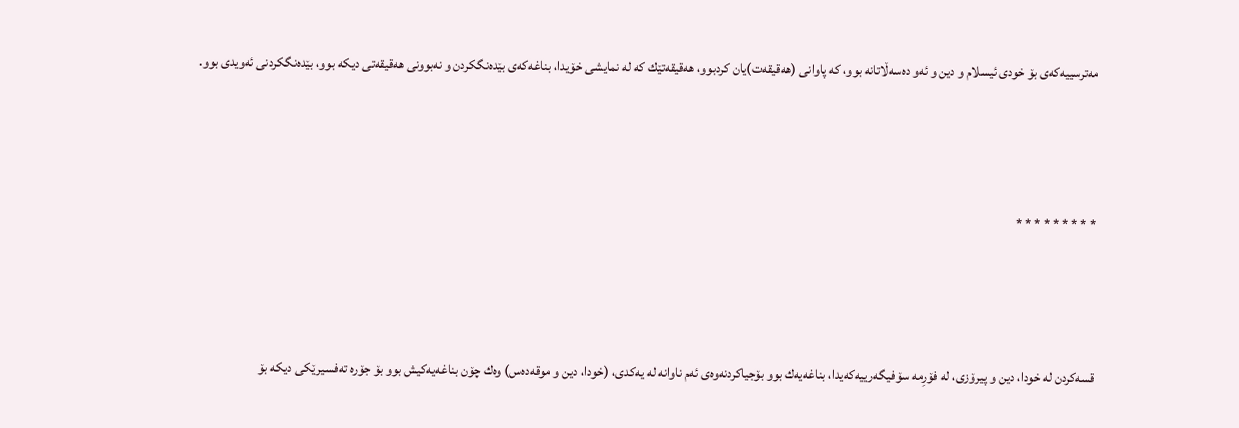مه‌ترسييه‌كه‌ى بۆ خودى ئيسلام و دين و ئه‌و ده‌سه‌ڵاتانه‌ بوو، كه‌ پاوانى (هه‌قيقه‌ت)يان كردبوو، هه‌قيقه‌تێك كه‌ له‌ نمايشى خۆيدا، بناغه‌كه‌ى بێده‌نگكردن و نه‌بوونى هه‌قيقه‌تى ديكه‌ بوو، بێده‌نگكردنى ئه‌ويدى بوو.



* * * * * * * * *



قسه‌كردن له‌ خودا، دين و پيرۆزى، له‌ فۆرِمه‌ سۆفيگه‌رييه‌كه‌يدا، بناغه‌يه‌ك بوو بۆجياكردنه‌وه‌ى ئه‌م ناوانه‌ له‌ يه‌كدى، (خودا، دين و موقه‌ده‌س) وه‌ك چۆن بناغه‌يه‌كيش بوو بۆ جۆره‌ ته‌فسيرێكى ديكه‌ بۆ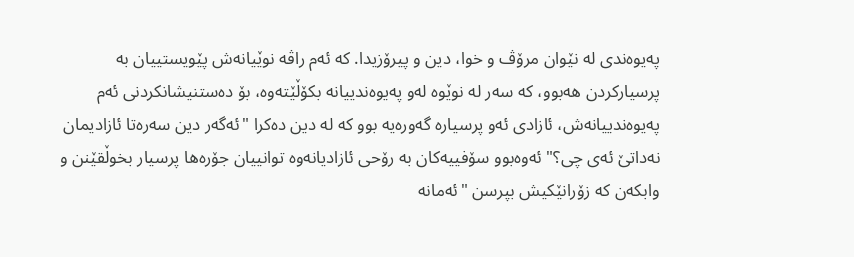په‌يوه‌ندى له‌ نێوان مرۆڤ و خوا، دين و پيرۆزيدا. كه‌ ئه‌م راڤه‌ نوێيانه‌ش پێويستييان به‌ پرسياركردن هه‌بوو، كه‌ سه‌ر له‌ نوێوه‌ له‌و په‌يوه‌ندييانه‌ بكۆڵێته‌وه‌، بۆ ده‌ستنيشانكردنى ئه‌م په‌يوه‌ندييانه‌ش، ئازادى ئه‌و پرسياره‌ گه‌وره‌يه‌ بوو كه‌ له‌ دين ده‌كرا "ئه‌گه‌ر دين سه‌ره‌تا ئازاديمان نه‌داتێ ئه‌ى چى؟" ئه‌وه‌بوو سۆفييه‌كان به‌ رۆحى ئازاديانه‌وه‌ توانييان جۆره‌ها پرسيار بخوڵقێنن و وابكه‌ن كه‌ زۆرانێكيش بپرسن "ئه‌مانه‌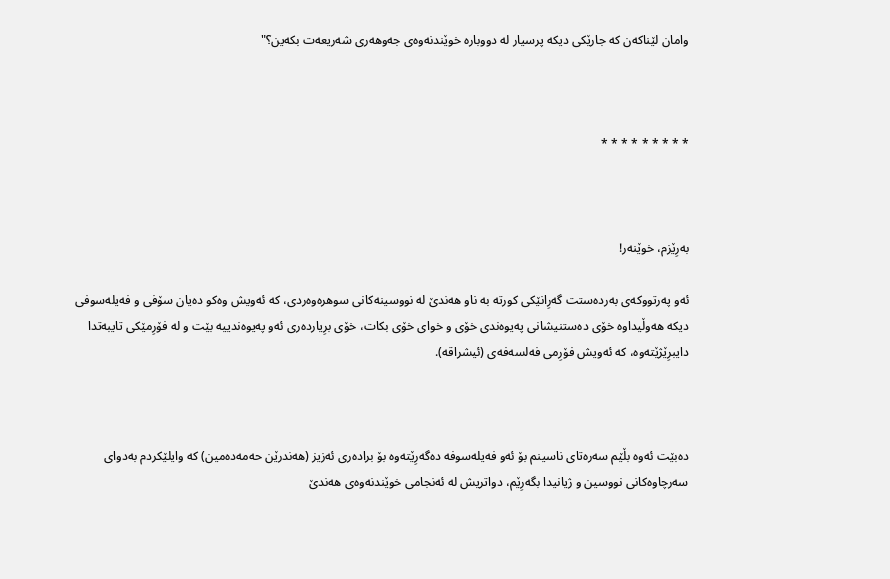وامان لێناكه‌ن كه‌ جارێكى ديكه‌ پرسيار له‌ دووباره‌ خوێندنه‌وه‌ى جه‌وهه‌رى شه‌ريعه‌ت بكه‌ين؟"



* * * * * * * * *



به‌رِێزم، خوێنه‌ر!

ئه‌و په‌رتووكه‌ى به‌رده‌ستت گه‌رِانێكى كورته‌ به‌ ناو هه‌ندێ له‌ نووسينه‌كانى سوهره‌وه‌ردى، كه‌ ئه‌ويش وه‌كو ده‌يان سۆفى و فه‌يله‌سوفى ديكه‌ هه‌وڵيداوه‌ خۆى ده‌ستنيشانى په‌يوه‌ندى خۆى و خواى خۆى بكات، خۆى برِيارده‌رى ئه‌و په‌يوه‌ندييه‌ بێت و له‌ فۆرِمێكى تايبه‌تدا دايبرِێژێته‌وه‌، كه‌ ئه‌ويش فۆرِمى فه‌لسه‌فه‌ى (ئيشراقه‌).



ده‌بێت ئه‌وه‌ بڵێم سه‌ره‌تاى ناسينم بۆ ئه‌و فه‌يله‌سوفه‌ ده‌گه‌رِێته‌وه‌ بۆ براده‌رى ئه‌زيز (هه‌ندرێن حه‌مه‌ده‌مين) كه‌ وايلێكردم به‌دواى سه‌رچاوه‌كانى نووسين و ژيانيدا بگه‌رِێم، دواتريش له‌ ئه‌نجامى خوێندنه‌وه‌ى هه‌ندێ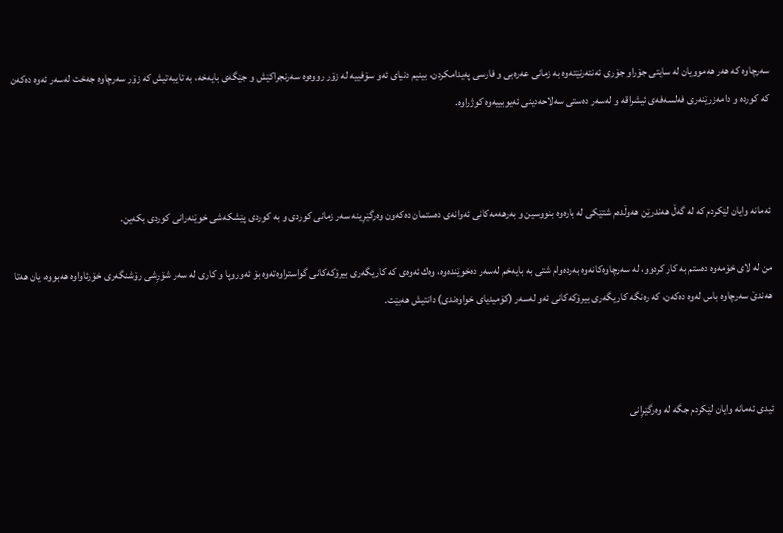سه‌رچاوه‌ كه‌ هه‌ر هه‌موويان له‌ سايتى جۆراو جۆرى ئه‌نته‌رنێته‌وه‌ به‌ زمانى عه‌ره‌بى و فارسى په‌يدامكردن، بينيم دنياى ئه‌و سۆفييه‌ له‌ زۆر رووه‌وه‌ سه‌رنجراكێش و جێگه‌ى بايه‌خه‌، به‌ تايبه‌تيش كه‌ زۆر سه‌رچاوه‌ جه‌خت له‌سه‌ر ئه‌وه‌ ده‌كه‌ن كه‌ كورده‌ و دامه‌زرێنه‌رى فه‌لسه‌فه‌ى ئيشراقه‌ و له‌سه‌ر ده‌ستى سه‌لاحه‌دينى ئه‌يوبييه‌وه‌ كوژراوه‌.



ئه‌مانه‌ وايان لێكردم كه‌ له‌ گه‌ڵ هه‌ندرێن هه‌وڵده‌م شتێكى له‌ باره‌وه‌ بنووسين و به‌رهه‌مه‌كانى ئه‌وانه‌ى ده‌ستمان ده‌كه‌ون وه‌رگێرِينه‌ سه‌ر زمانى كوردى و به‌ كوردى پێشكه‌شى خوێنه‌رانى كوردى بكه‌ين.

من له‌ لاى خۆمه‌وه‌ ده‌ستم به‌ كار كردوو، له‌ سه‌رچاوه‌كانه‌وه‌ به‌رده‌وام شتى به‌ بايه‌خم له‌سه‌ر ده‌خوێنده‌وه‌، وه‌ك ئه‌وه‌ى كه‌ كاريگه‌رى بيرۆكه‌كانى گواستراوه‌ته‌وه‌ بۆ ئه‌وروپا و كارى له‌ سه‌ر شۆرِشى رۆشنگه‌رى خۆرئاواوه‌ هه‌بووه‌، يان هه‌تا هه‌ندێ سه‌رچاوه‌ باس له‌وه‌ ده‌كه‌ن، كه‌ ره‌نگه‌ كاريگه‌رى بيرۆكه‌كانى ئه‌و له‌سه‌ر (كۆميدياى خواوه‌ندى) دانتيش هه‌بێت.



ئيدى ئه‌مانه‌ وايان لێكردم جگه‌ له‌ وه‌رگێرِانى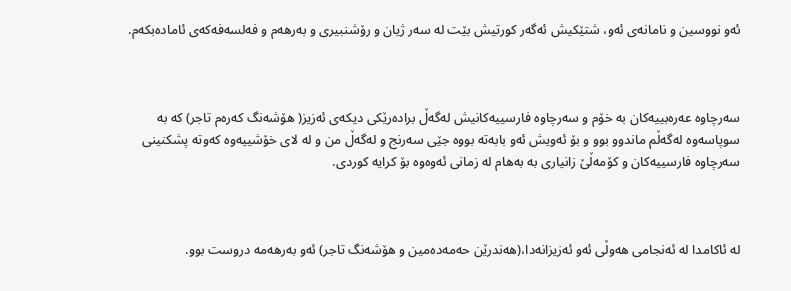ئه‌و نووسين و نامانه‌ى ئه‌و، شتێكيش ئه‌گه‌ر كورتيش بێت له‌ سه‌ر ژيان و رۆشنبيرى و به‌رهه‌م و فه‌لسه‌فه‌كه‌ى ئاماده‌بكه‌م.



سه‌رچاوه‌ عه‌ره‌بييه‌كان به‌ خۆم و سه‌رچاوه‌ فارسييه‌كانيش له‌گه‌ڵ براده‌رێكى ديكه‌ى ئه‌زيز( هۆشه‌نگ كه‌ره‌م تاجر) كه‌ به‌ سوپاسه‌وه‌ له‌گه‌ڵم ماندوو بوو و بۆ ئه‌ويش ئه‌و بابه‌ته‌ بووه‌ جێى سه‌رنج و له‌گه‌ڵ من و له‌ لاى خۆشييه‌وه‌ كه‌وته‌ پشكنينى سه‌رچاوه‌ فارسييه‌كان و کۆمه‌ڵێ زانيارى به‌ به‌هام له‌ زمانى ئه‌وه‌وه‌ بۆ كرايه‌ كوردى.



له‌ ئاكامدا له‌ ئه‌نجامى هه‌وڵى ئه‌و ئه‌زيزانه‌دا،(هه‌ندرێن حه‌مه‌ده‌مين و هۆشه‌نگ تاجر) ئه‌و به‌رهه‌مه‌ دروست بوو.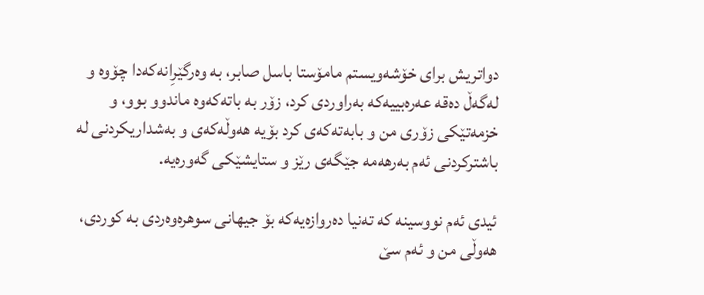دواتريش براى خۆشه‌ويستم مامۆستا باسل صابر، به‌ وه‌رگێرِانه‌كه‌دا چۆوه‌ و له‌گه‌ڵ ده‌قه‌ عه‌ره‌بييه‌كه‌ به‌راوردى كرد، زۆر به‌ باته‌كه‌وه‌ ماندوو بوو، و خزمه‌تێكى زۆرى من و بابه‌ته‌كه‌ى كرد بۆيه‌ هه‌وڵه‌كه‌ى و به‌شداريكردنى له‌ باشتركردنى ئه‌م به‌رهه‌مه‌ جێگه‌ى رێز و ستايشێكى گه‌وره‌يه‌.

ئيدى ئه‌م نووسينه‌ كه‌ ته‌نيا ده‌روازه‌يه‌كه‌ بۆ جيهانى سوهره‌وه‌ردى به‌ كوردى، هه‌وڵى من و ئه‌م سێ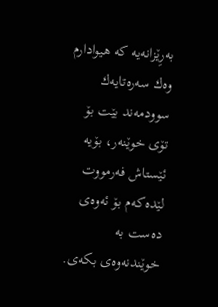به‌رِێزانه‌يه‌ كه‌ هيوادارم وه‌ك سه‌ره‌تايه‌ك سوودمه‌ند بێت بۆ تۆى خوێنه‌ر، بۆيه‌ ئێستاش فه‌رمووت لێده‌كه‌م بۆ ئه‌وه‌ى  ده‌ست به‌ خوێندنه‌وه‌ى بكه‌ى.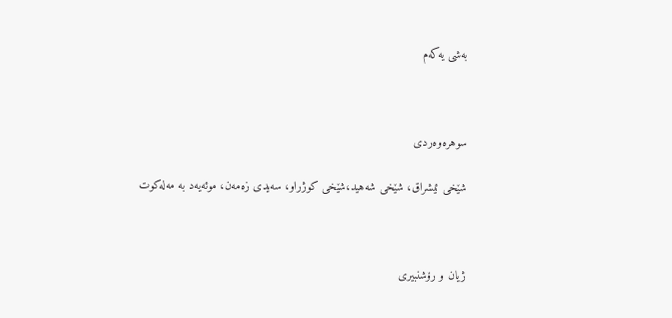به‌شى يه‌كه‌م



سوهره‌وه‌ردى

شێخى ئيشراق، شێخى شه‌هيد،شێخى كوژراو، سه‌يدى زه‌مه‌ن، موئه‌يه‌د به‌ مه‌له‌كوت



ژيان و رۆشنبيرى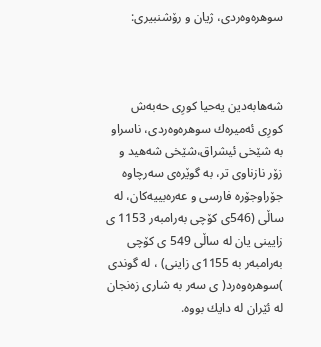سوهره‌وه‌ردى، ژيان و رۆشنبيرى:



شه‌هابه‌دين يه‌حيا كورِى حه‌به‌ش كورِى ئه‌ميره‌ك سوهره‌وه‌ردى، ناسراو به‌ شێخى ئيشراق،شێخى شه‌هيد و زۆر نازناوى تر، به‌ گوێره‌ى سه‌رچاوه‌ جۆراوجۆره‌ فارسى و عه‌ره‌بييه‌كان، له‌ ساڵى (546ى كۆچى به‌رامبه‌ر 1153 ى زايينى يان له‌ ساڵى 549 ى كۆچى به‌رامبه‌ر به‌ 1155ى زاينى) ، له‌ گوندى )سوهره‌وه‌رد( ى سه‌ر به‌ شارى زه‌نجان له‌ ئێران له‌ دايك بووه‌.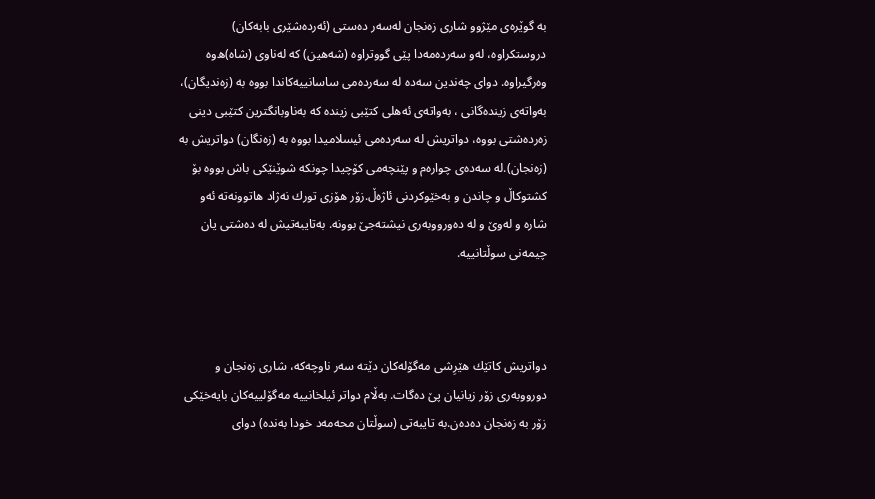به‌ گوێره‌ى مێژوو شارى زه‌نجان له‌سه‌ر ده‌ستى (ئه‌رده‌شێرى بابه‌كان) دروستكراوه‌، له‌و سه‌رده‌مه‌دا پێى گووتراوه‌ (شه‌هين) كه‌ له‌ناوى (شاه)ه‌وه‌ وه‌رگيراوه‌. دواى چه‌ندين سه‌ده‌ له‌ سه‌رده‌مى ساسانييه‌كاندا بووه‌ به‌ (زه‌نديگان)، به‌واته‌ى زينده‌گانى ، به‌واته‌ى ئه‌هلى كتێبى زينده‌ كه‌ به‌ناوبانگترين كتێبى دينى زه‌رده‌شتى بووه‌، دواتريش له‌ سه‌رده‌مى ئيسلاميدا بووه‌ به‌ (زه‌نگان) دواتريش به‌ (زه‌نجان).له‌ سه‌ده‌ى چواره‌م و پێنچه‌مى كۆچيدا چونكه‌ شوێنێكى باش بووه‌ بۆ كشتوكاڵ و چاندن و به‌خێوكردنى ئاژه‌ڵ.زۆر هۆزى تورك نه‌ژاد هاتوونه‌ته‌ ئه‌و شاره‌ و له‌وێ و له‌ ده‌ورووبه‌رى نيشته‌جێ بوونه‌. به‌تايبه‌تيش له‌ ده‌شتى يان چيمه‌نى سوڵتانييه‌.



دواتريش كاتێك هێرِشى مه‌گۆله‌كان دێته‌ سه‌ر ناوچه‌كه‌، شارى زه‌نجان و دورووبه‌رى زۆر زيانيان پێ ده‌گات. به‌ڵام دواتر ئيلخانييه‌ مه‌گۆلييه‌كان بايه‌خێكى زۆر به‌ زه‌نجان ده‌ده‌ن.به‌ تايبه‌تى (سوڵتان محه‌مه‌د خودا به‌نده‌) دواى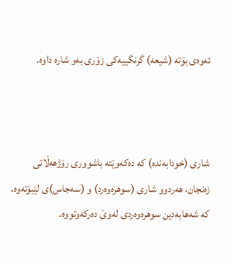ئه‌وه‌ى بۆته‌ (شيعه‌) گرنگييه‌كى زۆرى به‌و شاره‌ داوه‌.



شارى (خودابه‌نده‌) كه‌ ده‌كه‌وێته‌ باشوورى رۆژهه‌ڵاتى زه‌نجان، هه‌ردوو شارى (سوهره‌وه‌رد) و (سه‌جاس)ى لێبۆته‌وه‌. كه‌ شه‌هابه‌دين سوهره‌وه‌ردى له‌وێ ده‌ركه‌وتووه‌.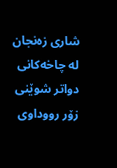شارى زه‌نجان له‌ چاخه‌كانى دواتر شوێنى زۆر رووداوى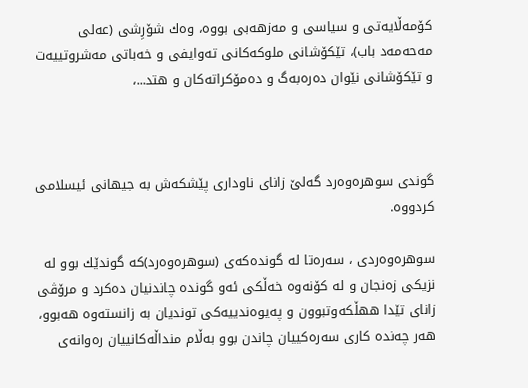كۆمه‌ڵايه‌تى و سياسى و مه‌زهه‌بى بووه‌، وه‌ك شۆرِشى (عه‌لى مه‌حه‌مه‌د باب)، تێكۆشانى ملوكه‌كانى ته‌وايفى و خه‌باتى مه‌شروتييه‌ت و تێكۆشانى نێوان ده‌ره‌به‌گ و ده‌مۆكراته‌كان و هتد...،



گوندى سوهره‌وه‌رد گه‌لێ زاناى ناودارى پێشكه‌ش به‌ جيهانى ئيسلامى كردووه‌.

سوهره‌وه‌ردى ، سه‌ره‌تا له‌ گونده‌كه‌ى (سوهره‌وه‌رد)كه‌ گوندێك بوو له‌ نزيكى زه‌نجان و له‌ كۆنه‌وه‌ خه‌ڵكى ئه‌و گونده‌ چاندنيان ده‌كرد و مرۆڤى زاناى تێدا ههڵكه‌وتبوون و په‌يوه‌ندييه‌كى تونديان به‌ زانسته‌وه‌ هه‌بوو، هه‌ر چه‌نده‌ كارى سه‌ره‌كييان چاندن بوو به‌ڵام منداڵه‌كانييان ره‌وانه‌ى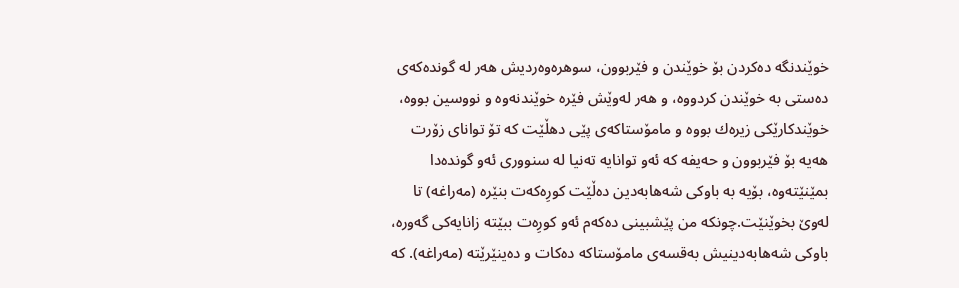خوێندنگه‌ ده‌كردن بۆ خوێندن و فێربوون، سوهره‌وه‌رديش هه‌ر له‌ گونده‌كه‌ى ده‌ستى به‌ خوێندن كردووه‌، و هه‌ر له‌وێش فێره‌ خوێندنه‌وه‌ و نووسين بووه‌، خوێندكارێكى زيره‌ك بووه‌ و مامۆستاكه‌ى پێى دهڵێت كه‌ تۆ تواناى زۆرت هه‌يه‌ بۆ فێربوون و حه‌يفه‌ كه‌ ئه‌و توانايه‌ ته‌نيا له‌ سنوورى ئه‌و گونده‌دا بمێنێته‌وه‌، بۆيه‌ به‌ باوكى شه‌هابه‌دين ده‌ڵێت كورِه‌كه‌ت بنێره‌ (مه‌راغه‌) تا له‌وێ بخوێنێت.چونكه‌ من پێشبينى ده‌كه‌م ئه‌و كورِه‌ت ببێته‌ زانايه‌كى گه‌وره‌، باوكى شه‌هابه‌دينيش به‌قسه‌ى مامۆستاكه‌ ده‌كات و ده‌ينێرێته‌ (مه‌راغه‌). كه‌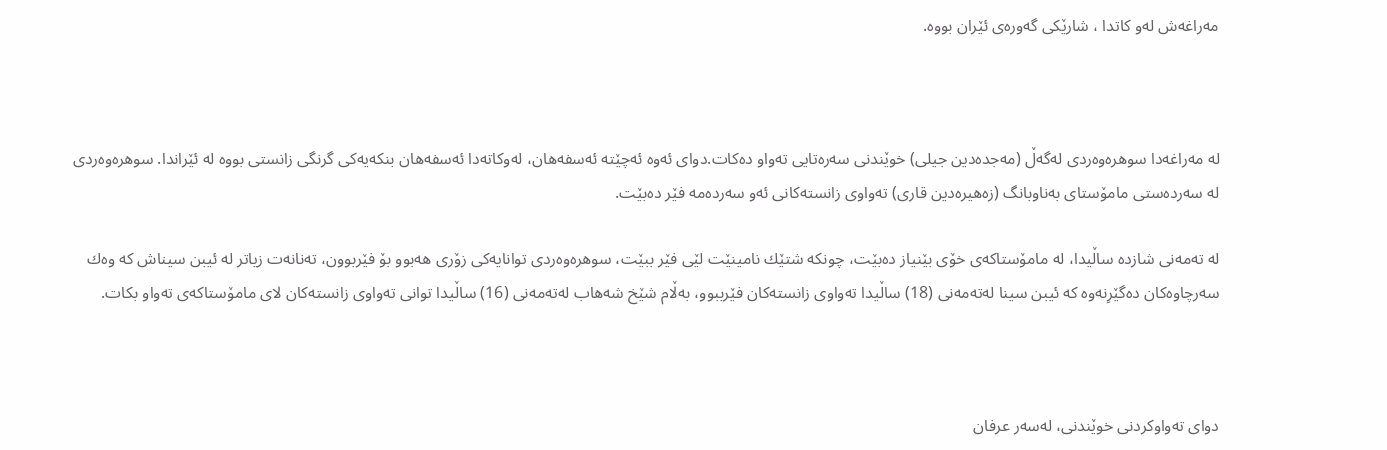مه‌راغه‌ش له‌و كاتدا ، شارێكى گه‌وره‌ى ئێران بووه‌.



له‌ مه‌راغه‌دا سوهره‌وه‌ردى له‌گه‌ڵ (مه‌جده‌دين جيلى) خوێندنى سه‌ره‌تايى ته‌واو ده‌كات.دواى ئه‌وه‌ ئه‌چێته‌ ئه‌سفه‌هان، له‌وكاته‌دا ئه‌سفه‌هان بنكه‌يه‌كى گرنگى زانستى بووه‌ له‌ ئێراندا. سوهره‌وه‌ردى له‌ سه‌رده‌ستى مامۆستاى به‌ناوبانگ (زه‌هيره‌دين قارى) ته‌واوى زانسته‌كانى ئه‌و سه‌رده‌مه‌ فێر ده‌بێت.

له‌ ته‌مه‌نى شازده‌ ساڵيدا، له‌ مامۆستاكه‌ى خۆى بێنياز ده‌بێت، چونكه‌ شتێك نامينێت لێى فێر ببێت، سوهره‌وه‌ردى توانايه‌كى زۆرى هه‌بوو بۆ فێربوون، ته‌نانه‌ت زياتر له‌ ئيبن سيناش كه‌ وه‌ك سه‌رچاوه‌كان ده‌گێرِنه‌وه‌ كه‌ ئيبن سينا له‌ته‌مه‌نى (18) ساڵيدا ته‌واوى زانسته‌كان فێرببوو، به‌ڵام شێخ شه‌هاب له‌ته‌مه‌نى (16) ساڵيدا توانى ته‌واوى زانسته‌كان لاى مامۆستاكه‌ى ته‌واو بكات.



دواى ته‌واوكردنى خوێندنى، له‌سه‌ر عرفان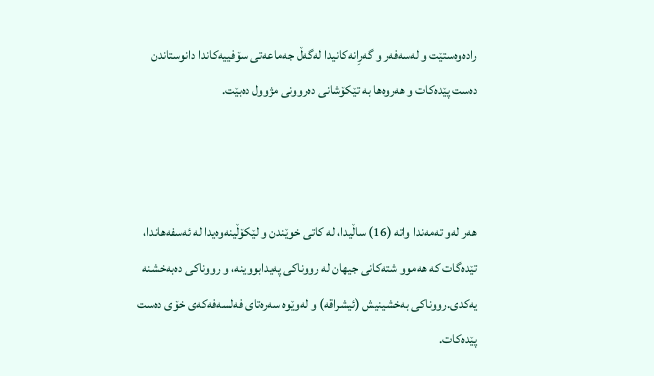راده‌وه‌ستێت و له‌سه‌فه‌ر و گه‌رِانه‌كانيدا له‌گه‌ڵ جه‌ماعه‌تى سۆفييه‌كاندا دانوستاندن ده‌ست پێده‌كات و هه‌روه‌ها به‌ تێكۆشانى ده‌روونى مژوول ده‌بێت.



هه‌ر له‌و ته‌مه‌ندا واته‌ (16) ساڵيدا، له‌ كاتى خوێندن و لێكۆڵينه‌وه‌يدا له‌ ئه‌سفه‌هاندا، تێده‌گات كه‌ هه‌موو شته‌كانى جيهان له‌ رووناكى په‌يدابووينه‌، و رووناكى ده‌به‌خشنه‌ يه‌كدى.رووناكى به‌خشينيش (ئيشراقه‌) و له‌وێوه‌ سه‌ره‌تاى فه‌لسه‌فه‌كه‌ى خۆى ده‌ست پێده‌كات.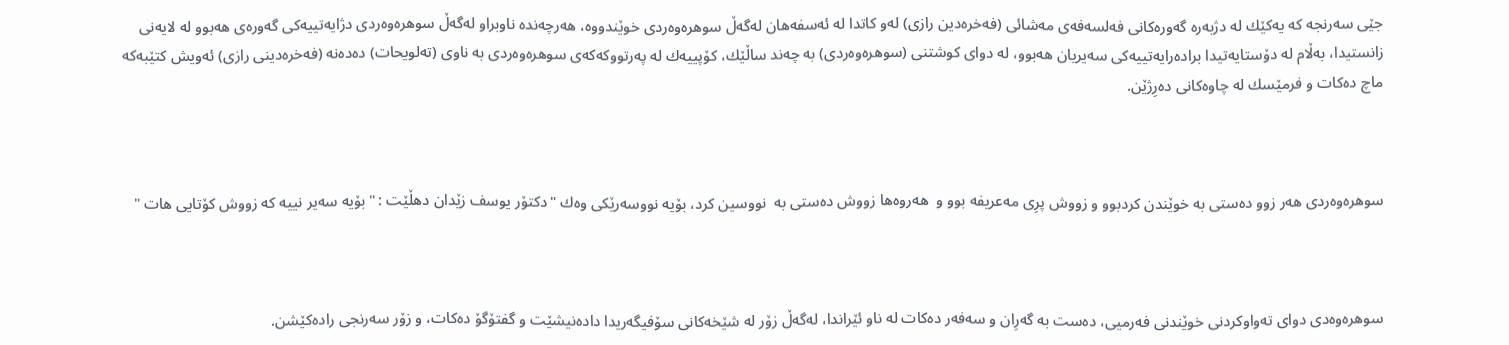جێى سه‌رنجه‌ كه‌ يه‌كێك له‌ دژبه‌ره‌ گه‌وره‌كانى فه‌لسه‌فه‌ى مه‌شائى (فه‌خره‌دين رازى) له‌و كاتدا له‌ ئه‌سفه‌هان له‌گه‌ڵ سوهره‌وه‌ردى خوێندووه‌، هه‌رچه‌نده‌ ناوبراو له‌گه‌ڵ سوهره‌وه‌ردى دژايه‌تييه‌كى گه‌وره‌ى هه‌بوو له‌ لايه‌نى زانستيدا، به‌ڵام له‌ دۆستايه‌تيدا براده‌رايه‌تييه‌كى سه‌يريان هه‌بوو، له‌ دواى كوشتنى (سوهره‌وه‌ردى) به‌ چه‌ند ساڵێك، كۆپييه‌ك له‌ په‌رتووكه‌كه‌ى سوهره‌وه‌ردى به‌ ناوى (ته‌لويحات) ده‌ده‌نه‌ (فه‌خره‌دينى رازى) ئه‌ويش كتێبه‌كه‌ ماچ ده‌كات و فرمێسك له‌ چاوه‌كانى ده‌رِژێن.



سوهره‌وه‌ردى هه‌ر زوو ده‌ستى به‌ خوێندن كردبوو و زووش پرِى مه‌عريفه‌ بوو و  هه‌روه‌ها زووش ده‌ستى به‌  نووسين كرد، بۆيه‌ نووسه‌رێكى وه‌ك "دكتۆر يوسف زێدان دهڵێت : "بۆيه‌ سه‌ير نييه‌ كه‌ زووش كۆتايى هات "



سوهره‌وه‌دى دواى ته‌واوكردنى خوێندنى فه‌رميى، ده‌ست به‌ گه‌رِان و سه‌فه‌ر ده‌كات له‌ ناو ئێراندا، له‌گه‌ڵ زۆر له‌ شێخه‌كانى سۆفيگه‌ريدا داده‌نيشێت و گفتۆگۆ ده‌كات، و زۆر سه‌رنجى راده‌كێشن.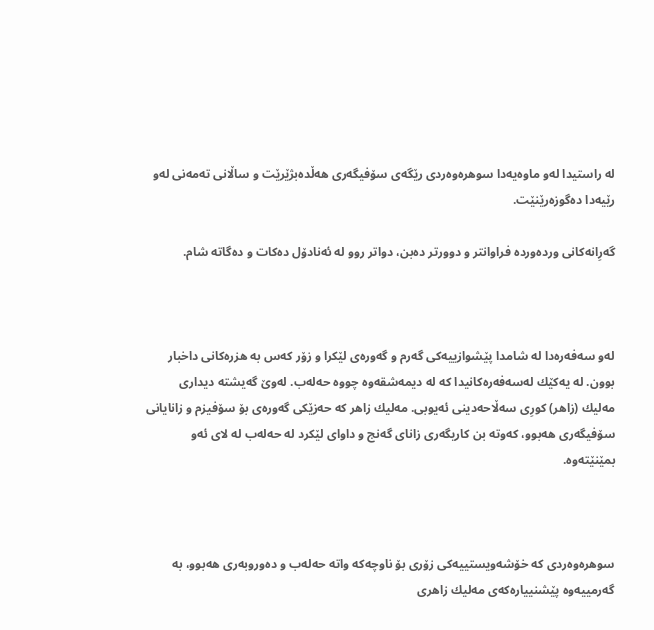له‌ راستيدا له‌و ماوه‌يه‌دا سوهره‌وه‌ردى رێگه‌ى سۆفيگه‌رى هه‌ڵده‌بژێرێت و ساڵانى ته‌مه‌نى له‌و رێيه‌دا ده‌گوزه‌رێنێت.

گه‌رِانه‌كانى ورده‌ورده‌ فراوانتر و دوورتر ده‌بن، دواتر روو له‌ ئه‌نادۆل ده‌كات و ده‌گاته‌ شام.



له‌و سه‌فه‌ره‌دا له‌ شامدا پێشوازييه‌كى گه‌رم و گه‌وره‌ى لێكرا و زۆر كه‌س به‌ هزره‌كانى داخبار بوون. له‌ يه‌كێك له‌سه‌فه‌ره‌كانيدا كه‌ له‌ ديمه‌شقه‌وه‌ چووه‌ حه‌له‌ب. له‌وێ گه‌يشته‌ ديدارى مه‌ليك (زاهر) كورِى سه‌ڵاحه‌دينى ئه‌يوبى. مه‌ليك زاهر كه‌ حه‌زێكى گه‌وره‌ى بۆ سۆفيزم و زانايانى سۆفيگه‌رى هه‌بوو، كه‌وته‌ بن كاريگه‌رى زاناى گه‌نج و داواى لێكرد له‌ حه‌له‌ب له‌ لاى ئه‌و بمێنێته‌وه‌.



سوهره‌وه‌ردى كه‌ خۆشه‌ويستييه‌كى زۆرى بۆ ناوچه‌كه‌ واته‌ حه‌له‌ب و ده‌وروبه‌رى هه‌بوو، به‌ گه‌رمييه‌وه‌ پێشنيياره‌كه‌ى مه‌ليك زاهرى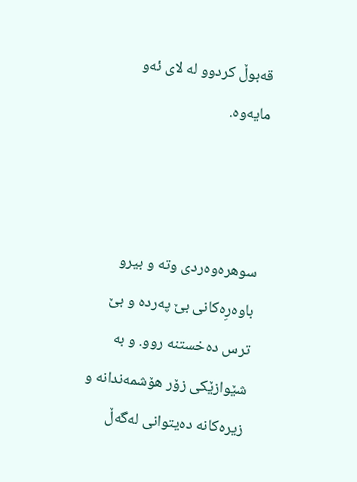قه‌بوڵ كردوو له‌ لاى ئه‌و مايه‌وه‌.



سوهره‌وه‌ردى وته‌ و بيرو باوه‌رِه‌كانى بێ په‌رده‌ و بێ ترس ده‌خستنه‌ روو. و به‌ شێوازێكى زۆر هۆشمه‌ندانه‌ و زيره‌كانه‌ ده‌يتوانى له‌گه‌ڵ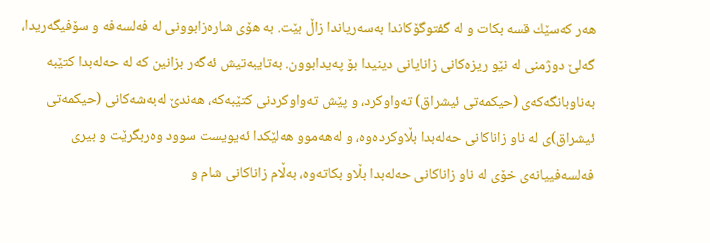هه‌ر كه‌سێك قسه‌ بكات و له‌ گفتوگۆكاندا به‌سه‌رياندا زاڵ بێت. به‌ هۆى شاره‌زابوونى له‌ فه‌لسه‌فه‌ و سۆفيگه‌ريدا، گه‌لێ دوژمنى له‌ نێو ريزه‌كانى زانايانى دينيدا بۆ په‌يدابوون. به‌تايبه‌تيش ئه‌گه‌ر بزانين كه‌ له‌ حه‌له‌بدا كتێبه‌ به‌ناوبانگه‌كه‌ى (حيكمه‌تى ئيشراق) ته‌واوكرد، و پێش ته‌واوكردنى كتێبه‌كه‌، هه‌ندێ له‌به‌شه‌كانى (حيكمه‌تى ئيشراق)ى له‌ ناو زاناكانى حه‌له‌بدا بڵاوكرده‌وه‌، و له‌هه‌موو هه‌لێكدا ئه‌يويست سوود وه‌ربگرێت و بيرى فه‌لسه‌فييانه‌ى خۆى له‌ ناو زاناكانى حه‌له‌بدا بڵاو بكاته‌وه‌، به‌ڵام زاناكانى شام و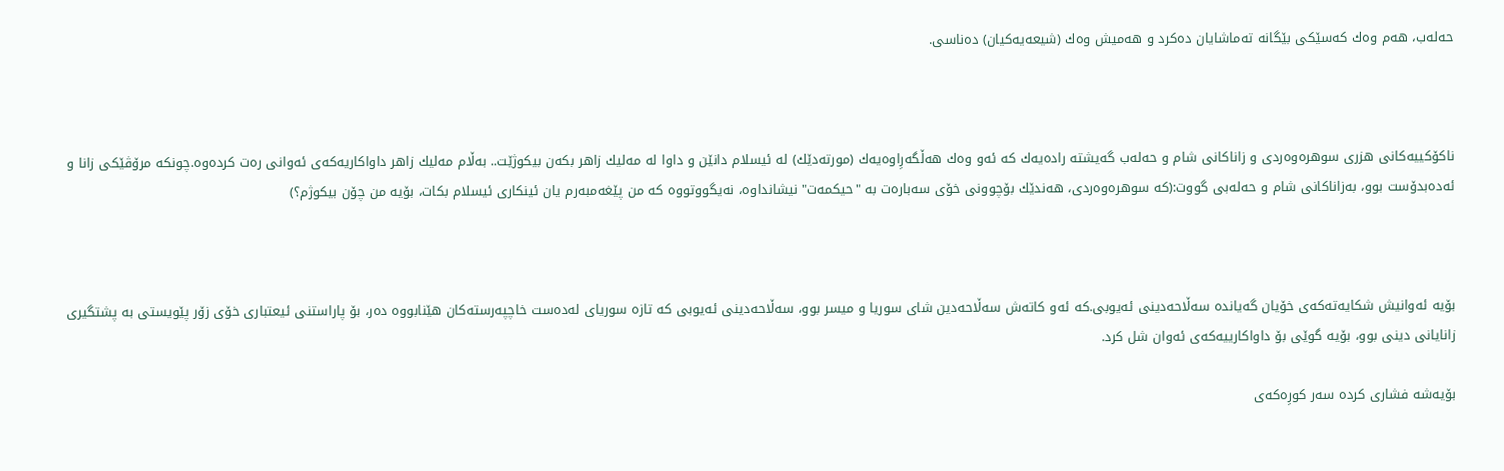حه‌له‌ب، هه‌م وه‌ك كه‌سێكى بێگانه‌ ته‌ماشايان ده‌كرد و هه‌ميش وه‌ك (شيعه‌يه‌كيان) ده‌ناسى.



ناكۆكييه‌كانى هزرى سوهره‌وه‌ردى و زاناكانى شام و حه‌له‌ب گه‌يشته‌ راده‌يه‌ك كه‌ ئه‌و وه‌ك هه‌ڵگه‌رِاوه‌يه‌ك (مورته‌دێك) له‌ ئيسلام دانێن و داوا له‌ مه‌ليك زاهر بكه‌ن بيكوژێت.. به‌ڵام مه‌ليك زاهر داواكاريه‌كه‌ى ئه‌وانى ره‌ت كرده‌وه‌.چونكه‌ مرۆڤێكى زانا و ئه‌ده‌بدۆست بوو، به‌زاناكانى شام و حه‌له‌بى گووت:(كه‌ سوهره‌وه‌ردى، هه‌ندێك بۆچوونى خۆى سه‌باره‌ت به‌ "حيكمه‌ت" نيشانداوه‌، نه‌يگووتووه‌ كه‌ من پێغه‌مبه‌رم يان ئينكارى ئيسلام بكات، بۆيه‌ من چۆن بيكوژم؟)



بۆيه‌ ئه‌وانيش شكايه‌ته‌كه‌ى خۆيان گه‌يانده‌ سه‌ڵاحه‌دينى ئه‌يوبى.كه‌ ئه‌و كاته‌ش سه‌ڵاحه‌دين شاى سوريا و ميسر بوو، سه‌ڵاحه‌دينى ئه‌يوبى كه‌ تازه‌ سورياى له‌ده‌ست خاچپه‌رسته‌كان هێنابووه‌ ده‌ر، بۆ پاراستنى ئيعتبارى خۆى زۆر پێويستى به‌ پشتگيرى زانايانى دينى بوو، بۆيه‌ گوێى بۆ داواكارييه‌كه‌ى ئه‌وان شل كرد.

بۆيه‌شه‌ فشارى كرده‌ سه‌ر كورِه‌كه‌ى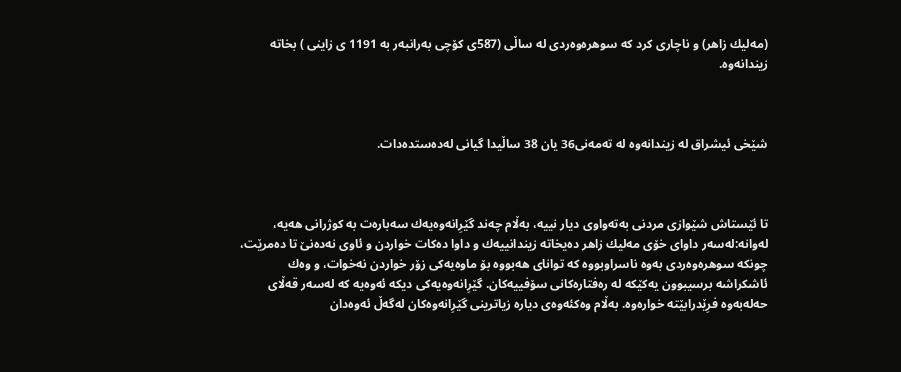(مه‌ليك زاهر) و ناچارى كرد كه‌ سوهره‌وه‌ردى له‌ ساڵى (587ى كۆچى به‌رانبه‌ر به‌ 1191 ى زاينى ) بخاته‌ زيندانه‌وه‌.



شێخى ئيشراق له‌ زيندانه‌وه‌ له‌ ته‌مه‌نى36 يان 38 ساڵيدا گيانى له‌ده‌ستده‌دات.



تا ئێستاش شێوازى مردنى به‌ته‌واوى ديار نييه‌، به‌ڵام چه‌ند گێرِانه‌وه‌يه‌ك سه‌باره‌ت به‌ كوژرانى هه‌يه‌، له‌وانه‌:له‌سه‌ر داواى خۆى مه‌ليك زاهر ده‌يخاته‌ زيندانييه‌ك و داوا ده‌كات خواردن و ئاوى نه‌ده‌نێ تا ده‌مرێت، چونكه‌ سوهره‌وه‌ردى به‌وه‌ ناسراوبووه‌ كه‌ تواناى هه‌بووه‌ بۆ ماوه‌يه‌كى زۆر خواردن نه‌خوات، و وه‌ك ئاشكراشه‌ برسيبوون يه‌كێكه‌ له‌ ره‌فتاره‌كانى سۆفييه‌كان. گێرِانه‌وه‌يه‌كى ديكه‌ ئه‌وه‌يه‌ كه‌ له‌سه‌ر قه‌ڵاى حه‌له‌به‌وه‌ فرِێدرابێته‌ خواره‌وه‌. به‌ڵام وه‌كئه‌وه‌ى دياره‌ زياترينى گێرِانه‌وه‌كان له‌گه‌ڵ ئه‌وه‌دان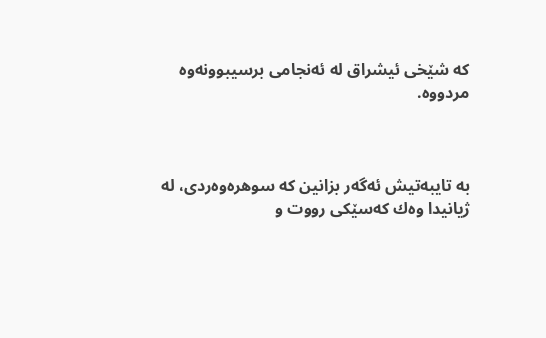كه‌ شێخى ئيشراق له‌ ئه‌نجامى برسيبوونه‌وه‌ مردووه‌.



به‌ تايبه‌تيش ئه‌گه‌ر بزانين كه‌ سوهره‌وه‌ردى، له‌ ژيانيدا وه‌ك كه‌سێكى رووت و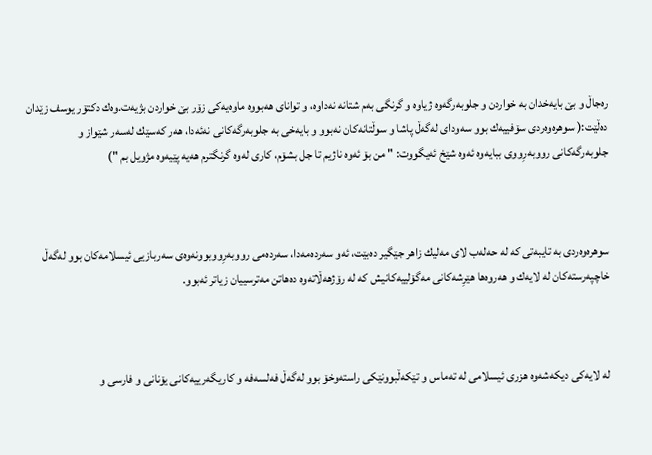ره‌جاڵ و بێ بايه‌خدان به‌ خواردن و جلوبه‌رگه‌وه‌ ژياوه‌ و گرنگى به‌م شتانه‌ نه‌داوه‌، و تواناى هه‌بووه‌ ماوه‌يه‌كى زۆر بێ خواردن بژيه‌ت.وه‌ك دكتۆر يوسف زێدان ده‌ڵێت:( سوهره‌وه‌ردى سۆفييه‌ك بوو سه‌وداى له‌گه‌ڵ پاشا و سوڵتانه‌كان نه‌بوو و بايه‌خى به‌ جلوبه‌رگه‌كانى نه‌ئه‌دا، هه‌ر كه‌سێك له‌سه‌ر شێواز و جلوبه‌رگه‌كانى رووبه‌رِووى ببايه‌وه‌ ئه‌وه‌ شێخ ئه‌يگووت: " من بۆ ئه‌وه‌ ناژيم تا جل بشۆم، كارى له‌وه‌ گرنگترم هه‌يه‌ پێيه‌وه‌ مژويل بم ")



سوهره‌وه‌ردى به‌ تايبه‌تى كه‌ له‌ حه‌له‌ب لاى مه‌ليك زاهر جێگير ده‌بێت، ئه‌و سه‌رده‌مه‌دا، سه‌رده‌مى رووبه‌رِووبوونه‌وه‌ى سه‌ربازيى ئيسلامه‌كان بوو له‌گه‌ڵ خاچپه‌رسته‌كان له‌ لايه‌ك و هه‌روه‌ها هێرِشه‌كانى مه‌گۆلييه‌كانيش كه‌ له‌ رۆژهه‌ڵاته‌وه‌ ده‌هاتن مه‌ترسييان زياتر ئه‌بوو.



له‌ لايه‌كى ديكه‌شه‌وه‌ هزرى ئيسلامى له‌ ته‌ماس و تێكه‌ڵبوونێكى راسته‌وخۆ بوو له‌گه‌ڵ فه‌لسه‌فه‌ و كاريگه‌رييه‌كانى يۆنانى و فارسى و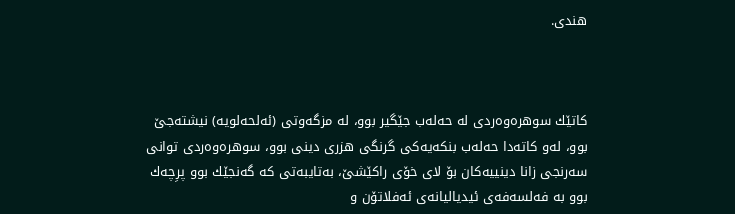هندى.



كاتێك سوهره‌وه‌ردى له‌ حه‌له‌ب جێگير بوو، له‌ مزگه‌وتى (ئه‌لحه‌لويه‌) نيشته‌جێ بوو، له‌و كاته‌دا حه‌له‌ب بنكه‌يه‌كى گرنگى هزرى دينى بوو، سوهره‌وه‌ردى توانى سه‌رنجى زانا دينييه‌كان بۆ لاى خۆى راكێشێ، به‌تايبه‌تى كه‌ گه‌نجێك بوو پرِچه‌ك بوو به‌ فه‌لسه‌فه‌ى ئيدياليانه‌ى ئه‌فلاتۆن و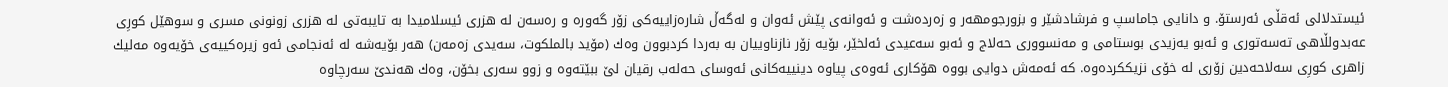ئيستدلالى ئه‌قڵى ئه‌رستۆ. و دانايى جاماسپ و فرشادشێر و بزورجومهه‌ر و زه‌رده‌شت و ئه‌وانه‌ى پێش ئه‌وان و له‌گه‌ڵ شاره‌زاييه‌كى زۆر گه‌وره‌ و ره‌سه‌ن له‌ هزرى ئيسلاميدا به‌ تايبه‌تى له‌ هزرى زونونى مسرى و سوهێل كورِى عه‌بدولڵاهى ته‌سه‌تورى و ئه‌بو يه‌زيدى بوستامى و مه‌نسوورى حه‌لاج و ئه‌بو سه‌عيدى ئه‌لخێر، بۆيه‌ زۆر نازناوييان به‌ به‌ردا كردبوون وه‌ك (مۆيد بالملكوت، سه‌يدى زه‌مه‌ن) هه‌ر بۆيه‌شه‌ له‌ ئه‌نجامى ئه‌و زيره‌كييه‌ى خۆيه‌وه‌ مه‌ليك زاهرى كورِى سه‌لاحه‌دين زۆرى له‌ خۆى نزيككرده‌وه‌. كه‌ ئه‌مه‌ش دوايى بووه‌ هۆكارى ئه‌وه‌ى پياوه‌ دينييه‌كانى ئه‌وساى حه‌له‌ب رقيان لێ ببێته‌وه‌ و زوو سه‌رى بخۆن، وه‌ك هه‌ندێ سه‌رچاوه‌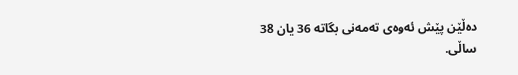ده‌ڵێن پێش ئه‌وه‌ى ته‌مه‌نى بگاته‌ 36 يان 38 ساڵى.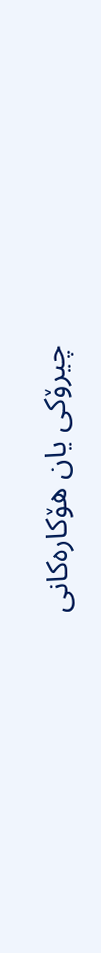چيرۆكى يان هۆكاره‌كانى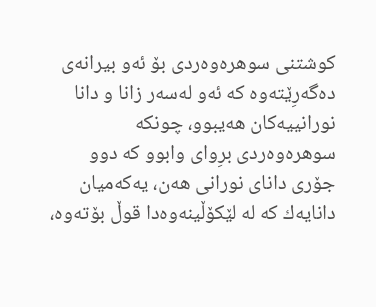كوشتنى سوهره‌وه‌ردى بۆ ئه‌و بيرانه‌ى ده‌گه‌رِێته‌وه‌ كه‌ ئه‌و له‌سه‌ر زانا و دانا نورانييه‌كان هه‌يبوو، چونكه‌ سوهره‌وه‌ردى برِواى وابوو كه‌ دوو جۆرى داناى نورانى هه‌ن، يه‌كه‌ميان دانايه‌ك كه‌ له‌ لێكۆڵينه‌وه‌دا قوڵ بۆته‌وه‌،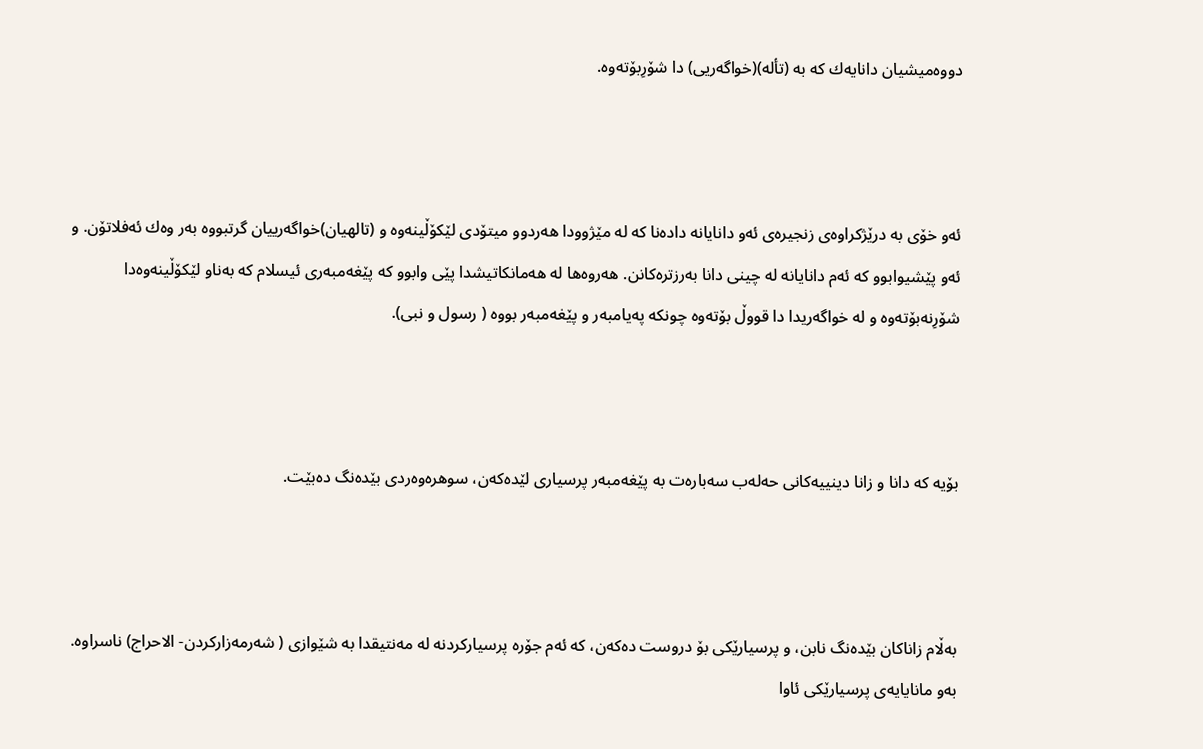دووه‌ميشيان دانايه‌ك كه‌ به‌ (تأله‌)(خواگه‌ريى) دا شۆرِبۆته‌وه‌.



ئه‌و خۆى به‌ درێژكراوه‌ى زنجيره‌ى ئه‌و دانايانه‌ داده‌نا كه‌ له‌ مێژوودا هه‌ردوو ميتۆدى لێكۆڵينه‌وه‌ و (تالهيان)خواگه‌رييان گرتبووه‌ به‌ر وه‌ك ئه‌فلاتۆن. و ئه‌و پێشيوابوو كه‌ ئه‌م دانايانه‌ له‌ چينى دانا به‌رزتره‌كانن. هه‌روه‌ها له‌ هه‌مانكاتيشدا پێى وابوو كه‌ پێغه‌مبه‌رى ئيسلام كه‌ به‌ناو لێكۆڵينه‌وه‌دا شۆرِنه‌بۆته‌وه‌ و له‌ خواگه‌ريدا دا قووڵ بۆته‌وه‌ چونكه‌ په‌يامبه‌ر و پێغه‌مبه‌ر بووه‌ ( رسول و نبى).



بۆيه‌ كه‌ دانا و زانا دينييه‌كانى حه‌له‌ب سه‌باره‌ت به‌ پێغه‌مبه‌ر پرسيارى لێده‌كه‌ن، سوهره‌وه‌ردى بێده‌نگ ده‌بێت.



به‌ڵام زاناكان بێده‌نگ نابن، و پرسيارێكى بۆ دروست ده‌كه‌ن، كه‌ ئه‌م جۆره‌ پرسياركردنه‌ له‌ مه‌نتيقدا به‌ شێوازى ( شه‌رمه‌زاركردن- الاحراج) ناسراوه‌. به‌و مانايايه‌ى پرسيارێكى ئاوا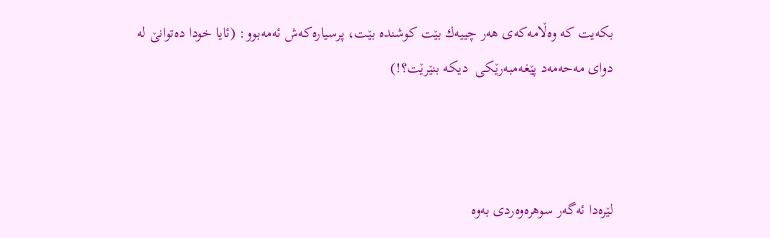بكه‌يت كه‌ وه‌ڵامه‌كه‌ى هه‌ر چييه‌ك بێت كوشنده‌ بێت، پرسياره‌كه‌ش ئه‌مه‌بوو: (ئايا خودا ده‌توانێ له‌ دواى مه‌حه‌مه‌د پێغه‌مبه‌رێكى  ديكه‌ بنێرێت؟!)



لێره‌دا ئه‌گه‌ر سوهره‌وه‌ردى به‌وه‌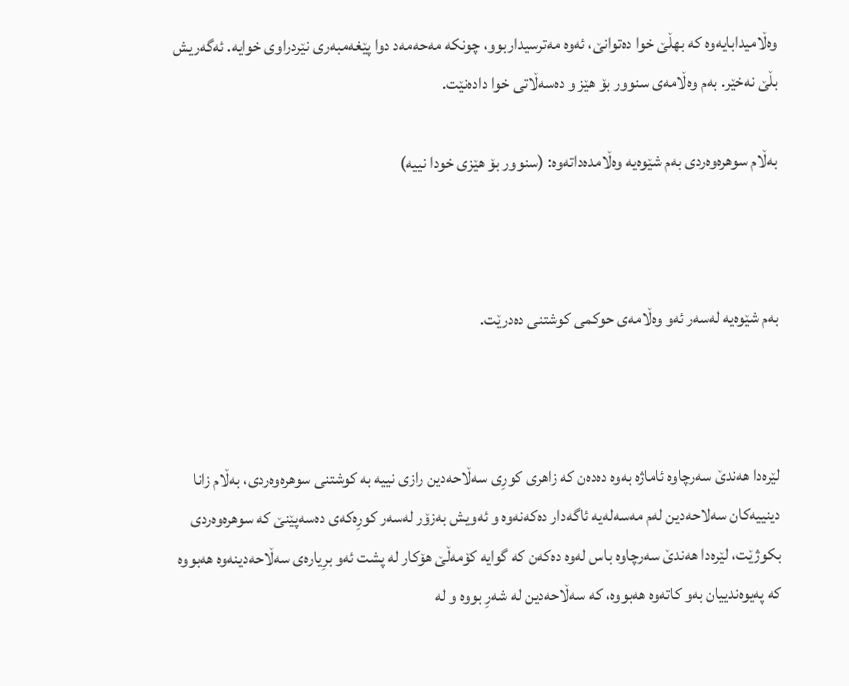وه‌ڵاميدابايه‌وه‌ كه‌ بهڵێ خوا ده‌توانێ، ئه‌وه‌ مه‌ترسيداربوو، چونكه‌ مه‌حه‌مه‌د دوا پێغه‌مبه‌رى نێردراوى خوايه‌. ئه‌گه‌ريش بڵێ نه‌خێر. به‌م وه‌ڵامه‌ى سنوور بۆ هێز و ده‌سه‌ڵاتى خوا داده‌نێت.

به‌ڵام سوهره‌وه‌ردى به‌م شێوه‌يه‌ وه‌ڵامده‌داته‌وه‌: (سنوور بۆ هێزى خودا نييه‌)



به‌م شێوه‌يه‌ له‌سه‌ر ئه‌و وه‌ڵامه‌ى حوكمى كوشتنى ده‌درێت.



لێره‌دا هه‌ندێ سه‌رچاوه‌ ئاماژه‌ به‌وه‌ ده‌ده‌ن كه‌ زاهرى كورِى سه‌ڵاحه‌دين رازى نييه‌ به‌ كوشتنى سوهره‌وه‌ردى، به‌ڵام زانا دينييه‌كان سه‌لاحه‌دين له‌م مه‌سه‌له‌يه‌ ئاگه‌دار ده‌كه‌نه‌وه‌ و ئه‌ويش به‌زۆر له‌سه‌ر كورِه‌كه‌ى ده‌سه‌پێنێ كه‌ سوهره‌وه‌ردى بكوژێت، لێره‌دا هه‌ندێ سه‌رچاوه‌ باس له‌وه‌ ده‌كه‌ن كه‌ گوايه‌ کۆمه‌ڵێ هۆكار له‌ پشت ئه‌و برِياره‌ى سه‌ڵاحه‌دينه‌وه‌ هه‌بووه‌ كه‌ په‌يوه‌ندييان به‌و كاته‌وه‌ هه‌بووه‌، كه‌ سه‌ڵاحه‌دين له‌ شه‌رِ بووه‌ و له‌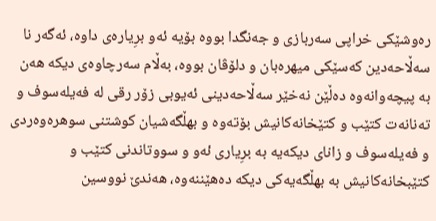ره‌وشێكى خراپى سه‌ربازى و جه‌نگدا بووه‌ بۆيه‌ ئه‌و برِياره‌ى داوه‌، ئه‌گه‌ر نا سه‌ڵاحه‌دين كه‌سێكى ميهره‌بان و دلۆڤان بووه‌، به‌ڵام سه‌رچاوه‌ى ديكه‌ هه‌ن به‌ پيچه‌وانه‌وه‌ ده‌ڵێن نه‌خێر سه‌ڵاحه‌دينى ئه‌يوبى زۆر رقى له‌ فه‌يله‌سوف و ته‌نانه‌ت كتێب و كتێخانه‌كانيش بۆته‌وه‌ و بهڵگه‌شيان كوشتنى سوهره‌وه‌ردى و فه‌يله‌سوف و زاناى ديكه‌يه‌ به‌ برِيارى ئه‌و و سووتاندنى كتێب و كتێبخانه‌كانيش به‌ بهڵگه‌يه‌كى ديكه‌ ده‌هێننه‌وه‌، هه‌ندێ نووسين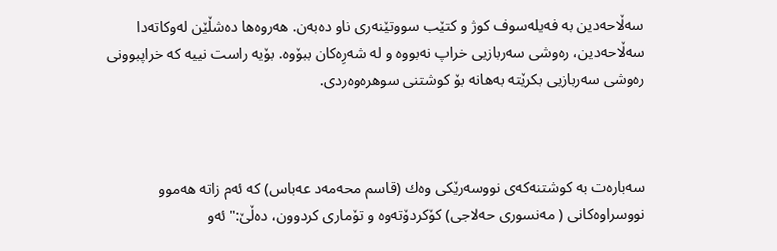سه‌ڵاحه‌دين به‌ فه‌يله‌سوف كوژ و كتێب سووتێنه‌رى ناو ده‌به‌ن. هه‌روه‌ها ده‌شڵێن له‌وكاته‌دا سه‌ڵاحه‌دين، ره‌وشى سه‌ربازيى خراپ نه‌بووه‌ و له‌ شه‌رِه‌كان ببۆوه‌. بۆيه‌ راست نييه‌ كه‌ خراپبوونى ره‌وشى سه‌ربازيى بكرێته‌ به‌هانه‌ بۆ كوشتنى سوهره‌وه‌ردى.



سه‌باره‌ت به‌ كوشتنه‌كه‌ى نووسه‌رێكى وه‌ك (قاسم محه‌مه‌د عه‌باس) كه‌ ئه‌م زاته‌ هه‌موو نووسراوه‌كانى ( مه‌نسورى حه‌لاجى) كۆكردۆته‌وه‌ و تۆمارى كردوون، ده‌ڵێ:" ئه‌و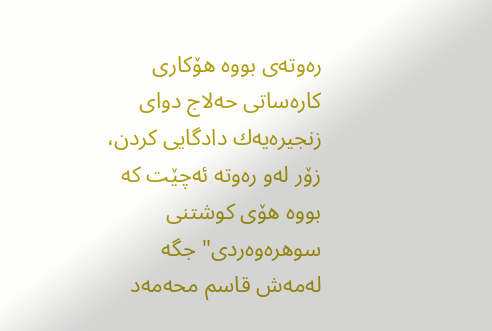ره‌وته‌ى بووه‌ هۆكارى كاره‌ساتى حه‌لاج دواى زنجيره‌يه‌ك دادگايى كردن، زۆر له‌و ره‌وته‌ ئه‌چێت كه‌ بووه‌ هۆى كوشتنى سوهره‌وه‌ردى" جگه‌ له‌مه‌ش قاسم محه‌مه‌د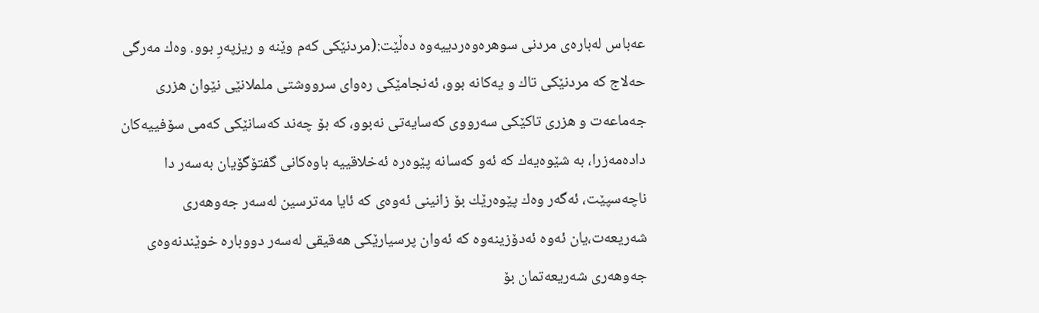عه‌باس له‌باره‌ى مردنى سوهره‌وه‌ردييه‌وه‌ ده‌ڵێت:(مردنێكى كه‌م وێنه‌ و ريزپه‌رِ بوو. وه‌ك مه‌رگى حه‌لاج كه‌ مردنێكى تاك و يه‌كانه‌ بوو، ئه‌نجامێكى ره‌واى سرووشتى ململانێى نێوان هزرى جه‌ماعه‌ت و هزرى تاكێكى سه‌رووى كه‌سايه‌تى نه‌بوو، كه‌ بۆ چه‌ند كه‌سانێكى كه‌مى سۆفييه‌كان داده‌مه‌زرا، به‌ شێوه‌يه‌ك كه‌ ئه‌و كه‌سانه‌ پێوه‌ره‌ ئه‌خلاقييه‌ باوه‌كانى گفتۆگۆيان به‌سه‌ر دا ناچه‌سپێت، ئه‌گه‌ر وه‌ك پێوه‌رێك بۆ زانينى ئه‌وه‌ى كه‌ ئايا مه‌ترسين له‌سه‌ر جه‌وهه‌رى شه‌ريعه‌ت،يان ئه‌وه‌ ئه‌دۆزينه‌وه‌ كه‌ ئه‌وان پرسيارێكى هه‌قيقى له‌سه‌ر دووباره‌ خوێندنه‌وه‌ى جه‌وهه‌رى شه‌ريعه‌تمان بۆ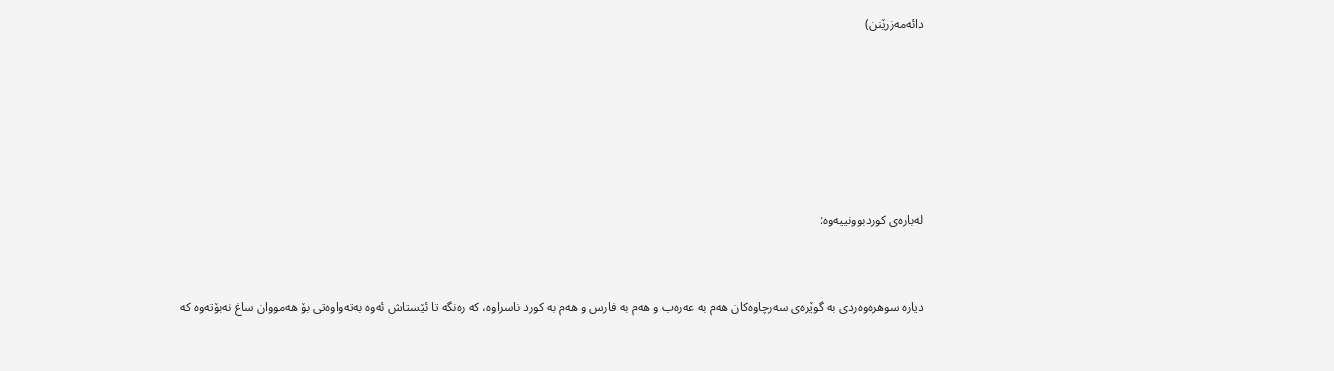دائه‌مه‌زرێنن)








له‌باره‌ى كوردبوونييه‌وه‌:



دياره‌ سوهره‌وه‌ردى به‌ گوێره‌ى سه‌رچاوه‌كان هه‌م به‌ عه‌ره‌ب و هه‌م به‌ فارس و هه‌م به‌ كورد ناسراوه‌، كه‌ ره‌نگه‌ تا ئێستاش ئه‌وه‌ به‌ته‌واوه‌تى بۆ هه‌مووان ساغ نه‌بۆته‌وه‌ كه‌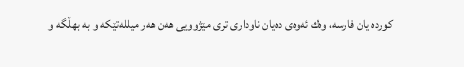كورده‌ يان فارسه‌، وه‌ك ئه‌وه‌ى ده‌يان ناودارى ترى مێژوويى هه‌ن هه‌ر ميلله‌تێكه‌ و به‌ بهڵگه‌ و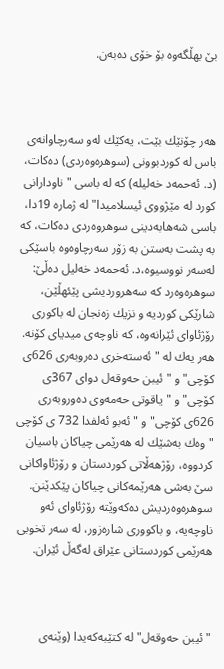بێ بهڵگه‌وه‌ بۆ خۆى ده‌به‌ن.



هه‌ر چۆنێك بێت، يه‌كێك له‌و سه‌رچاوانه‌ى باس له‌ كوردبوونى (سوهره‌وه‌ردى) ده‌كات، (د. ئه‌حمه‌د خه‌ليله‌) كه‌ له‌ باسى "ناودارانى كورد له‌ مێژووى ئيسلاميدا" له‌ ژماره‌ 19دا، باسى شه‌هابه‌دينى سوهروه‌ردى ده‌كات، كه‌ به‌ پشت به‌ستن به‌ زۆر سه‌رچاوه‌وه‌ باسێكى له‌سه‌ر نووسيوه‌،د. ئه‌حمه‌د خه‌ليل ده‌ڵێ: سوهره‌وه‌رد كه‌ سه‌هرورديشى پێئهڵێن، شارێكى كورديه‌ و نزيك زه‌نجان له‌ باكورى رۆژئاواى ئێرانه‌وه‌، كه‌ ناوچه‌ى ميدياى كۆنه‌. هه‌ر يه‌ك له‌ "ئه‌سته‌خرى ده‌روبه‌رى 626ى كۆچى" و "ئيبن حه‌وقه‌ل دواى 367ى كۆچى" و "ياقوتى حه‌مه‌وى ده‌وروبه‌رى 626ى كۆچى" و " ئه‌بو ئه‌لفدا 732 ى كۆچى " وه‌ك به‌شێك له‌ هه‌رێمى چياكان باسيان كردووه‌، رۆژهه‌ڵاتى كوردستان و رۆژئاواكانى سێ به‌شى هه‌رێمه‌كانى چياكان پێكدێنن. سوهره‌وه‌رديش ده‌كه‌وێته‌ رۆژئاواى ئه‌و ناوچه‌يه‌، و باكوورى شاره‌زور، له‌ سه‌ر تخوبى هه‌رێمى كوردستانى عێراق له‌گه‌ڵ ئێران.



"ئيبن حه‌وقه‌ل" له‌ كتێبه‌كه‌يدا (وێنه‌ى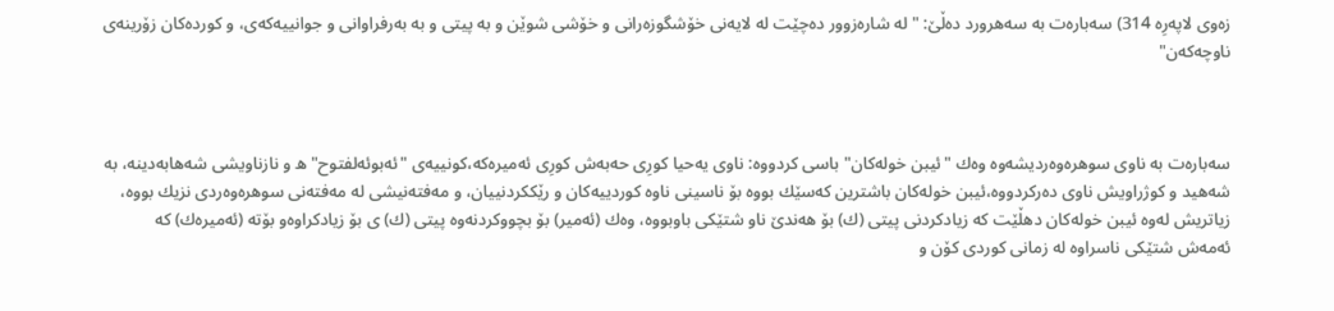زه‌وى لاپه‌رِه‌ 314) سه‌باره‌ت به‌ سه‌هرورد ده‌ڵێ: " له‌ شاره‌زوور ده‌چێت له‌ لايه‌نى خۆشگوزه‌رانى و خۆشى شوێن و به‌ پيتى و به‌ به‌رفراوانى و جوانييه‌كه‌ى، و كورده‌كان زۆرينه‌ى ناوچه‌كه‌ن"



سه‌باره‌ت به‌ ناوى سوهره‌وه‌رديشه‌وه‌ وه‌ك "ئيبن خوله‌كان" باسى كردووه‌: ناوى يه‌حيا كورِى حه‌به‌ش كورِى ئه‌ميره‌كه‌،كونييه‌ى "ئه‌بوئه‌لفتوح"ه‌ و نازناويشى شه‌هابه‌دينه‌، به‌ شه‌هيد و كوژراويش ناوى ده‌ركردووه‌،ئيبن خوله‌كان باشترين كه‌سێك بووه‌ بۆ ناسينى ناوه‌ كوردييه‌كان و رێككردنييان، و مه‌فته‌نيشى له‌ مه‌فته‌نى سوهره‌وه‌ردى نزيك بووه‌، زياتريش له‌وه‌ ئيبن خوله‌كان دهڵێت كه‌ زيادكردنى پيتى (ك) بۆ هه‌ندێ ناو شتێكى باوبووه‌، وه‌ك (ئه‌مير) بۆ بچووكردنه‌وه‌ پيتى (ك) ى بۆ زيادكراوه‌و بۆته‌ (ئه‌ميره‌ك) كه‌ ئه‌مه‌ش شتێكى ناسراوه‌ له‌ زمانى كوردى كۆن و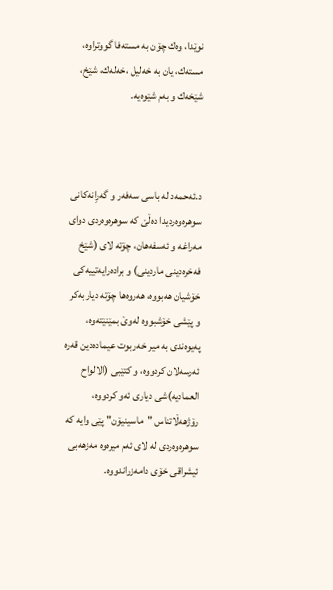نوێدا، وه‌ك چۆن به‌ مسته‌فا گووتراوه‌، مسته‌ك، يان به‌ خه‌ليل ،خه‌له‌ك، شێخ، شێخه‌ك و به‌م شێوه‌يه‌.



د.ئه‌حمه‌د له‌ باسى سه‌فه‌ر و گه‌رِانه‌كانى سوهره‌وه‌رديدا ده‌ڵێ كه‌ سوهره‌وه‌ردى دواى مه‌راغه‌ و ئه‌سفه‌هان، چۆته‌ لاى (شێخ فه‌خره‌دينى ماردينى) و براده‌رايه‌تييه‌كى خۆشيان هه‌بووه‌، هه‌روه‌ها چۆته‌ دياربه‌كر و پێشى خۆشبووه‌ له‌وێ بمێنێته‌وه‌، په‌يوه‌ندى به‌ مير خه‌ربوت عيماده‌دين قه‌ره‌ ئه‌رسه‌لان كردووه‌، و كتێبى (الالواح العماديه‌)شى ديارى ئه‌و كردووه‌، رۆژهه‌ڵاتناس "ماسينيۆن" پێى وايه‌ كه‌ سوهره‌وه‌ردى له‌ لاى ئه‌م ميره‌وه‌ مه‌زهه‌بى ئيشراقى خۆى دامه‌زراندووه‌.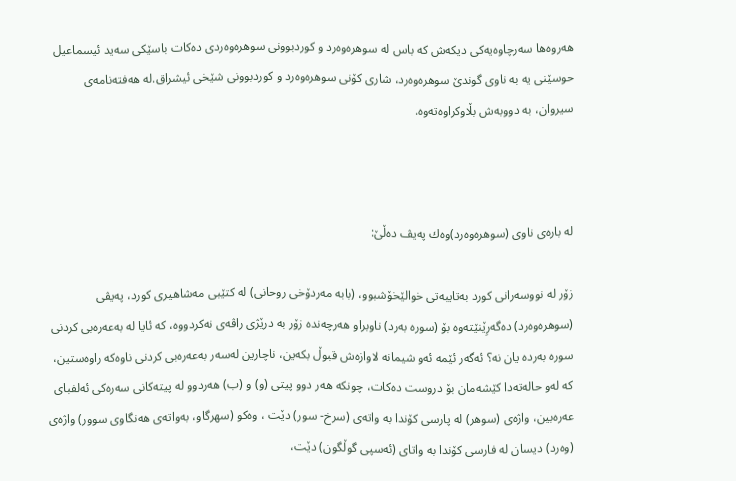هه‌روه‌ها سه‌رچاوه‌يه‌كى ديكه‌ش كه‌ باس له‌ سوهره‌وه‌رد و كوردبوونى سوهره‌وه‌ردى ده‌كات باسێكى سه‌يد ئيسماعيل حوسێنى يه‌ به‌ ناوى گوندێ سوهره‌وه‌رد، شارى كۆنى سوهره‌وه‌رد و كوردبوونى شێخى ئيشراق.له‌ هه‌فته‌نامه‌ى سيروان، به‌ دووبه‌ش بڵاوكراوه‌ته‌وه‌.



له‌ باره‌ى ناوى (سوهره‌وه‌رد)وه‌ك په‌يڤ ده‌ڵێ:

زۆر له‌ نووسه‌رانى كورد به‌تايبه‌تى خوالێخۆشبوو، (بابه‌ مه‌ردۆخى روحانى) له‌ كتێبى مه‌شاهيرى كورد، په‌يڤى (سوهره‌وه‌رد) ده‌گه‌رِێنێته‌وه‌ بۆ (سوره‌ به‌رد) ناوبراو هه‌رچه‌نده‌ زۆر به‌ درێژى راڤه‌ى نه‌كردووه‌، كه‌ ئايا له‌ به‌عه‌ره‌بى كردنى سوره‌ به‌رده‌ يان نه‌؟ ئه‌گه‌ر ئێمه‌ ئه‌و شيمانه‌ لاوازه‌ش قبوڵ بكه‌ين، ناچارين له‌سه‌ر به‌عه‌ره‌بى كردنى ناوه‌كه‌ راوه‌ستين، كه‌ له‌و حاله‌ته‌دا كێشه‌مان بۆ دروست ده‌كات، چونكه‌ هه‌ر دوو پيتى (و) و (ب) هه‌ردوو له‌ پيته‌كانى سه‌ره‌كى ئه‌لفباى عه‌ره‌بين، واژه‌ى (سوهر) له‌ پارسى كۆندا به‌ واته‌ى (سرخ- سور) دێت ، وه‌كو (سهرگاو، به‌واته‌ى هه‌نگاوى سوور) واژه‌ى (وه‌رد) ديسان له‌ فارسى كۆندا به‌ واتاى (ئه‌سپى گوڵگون) دێت،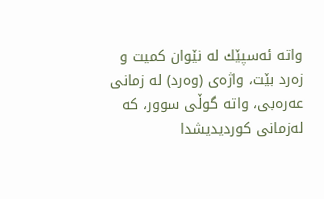واته‌ ئه‌سپێك له‌ نێوان كميت و زه‌رد بێت، واژه‌ى (وه‌رد) له‌ زمانى عه‌ره‌بى، واته‌ گوڵى سوور، كه‌ له‌زمانى كورديديشدا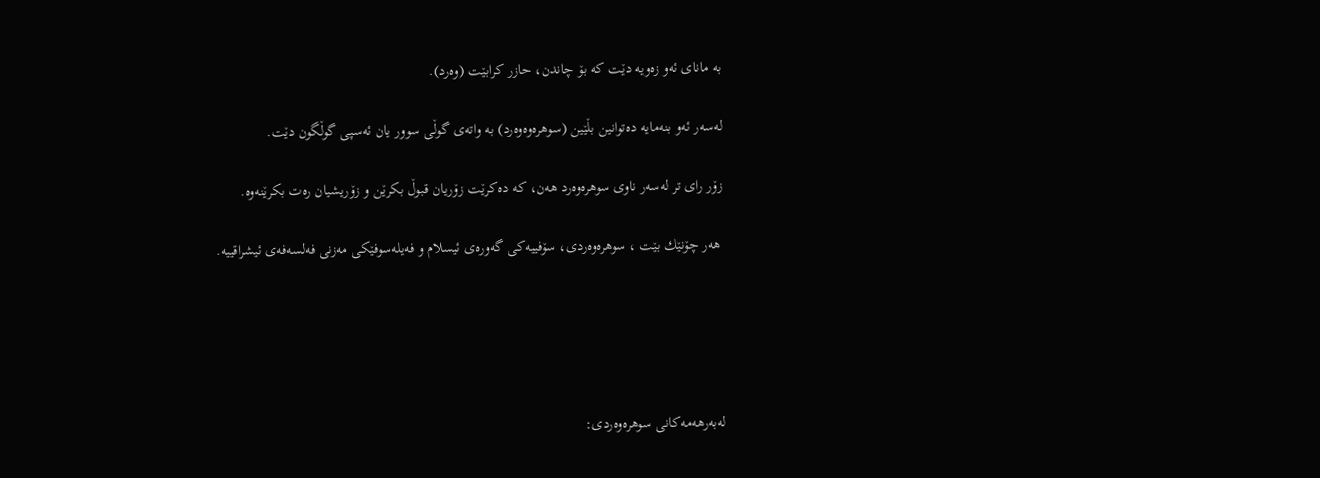به‌ ماناى ئه‌و زه‌ويه‌ دێت كه‌ بۆ چاندن، حازر كرابێت (وه‌رد).

له‌سه‌ر ئه‌و بنه‌مايه‌ ده‌توانين بڵێين (سوهره‌وه‌وه‌رد) به‌ واته‌ى گوڵى سوور يان ئه‌سپى گوڵگون دێت.

زۆر راى تر له‌سه‌ر ناوى سوهره‌وه‌رد هه‌ن، كه‌ ده‌كرێت زۆريان قبوڵ بكرێن و زۆريشيان ره‌ت بكرێنه‌وه‌.

 هه‌ر چۆنێك بێت ، سوهره‌وه‌ردى، سۆفييه‌كى گه‌وره‌ى ئيسلام و فه‌يله‌سوفێكى مه‌زنى فه‌لسه‌فه‌ى ئيشراقييه‌.





له‌به‌رهه‌مه‌كانى سوهره‌وه‌ردى: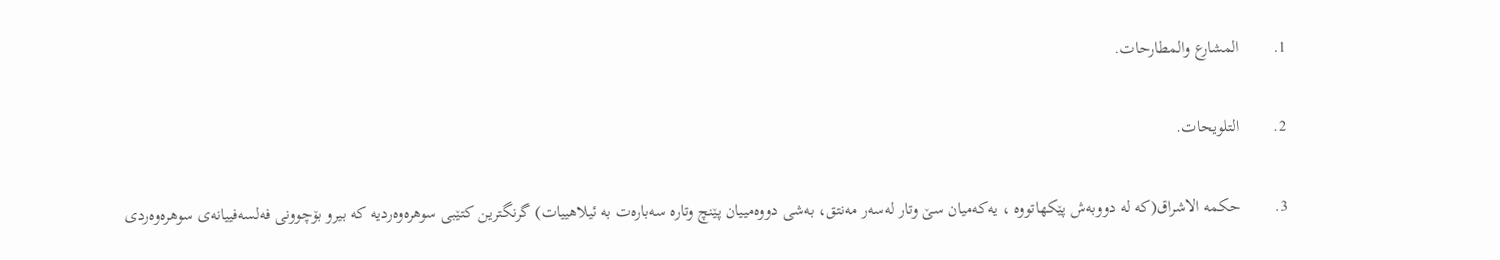1.        المشارع والمطارحات.

2.        التلويحات.

3.        حكمه‌ الاشراق(كه‌ له‌ دووبه‌ش پێكهاتووه‌ ، يه‌كه‌ميان سێ وتار له‌سه‌ر مه‌نتق، به‌شى دووه‌مييان پێنچ وتاره‌ سه‌باره‌ت به‌ ئيلاهييات) گرنگترين كتێبى سوهره‌وه‌رديه‌ كه‌ بيرو بۆچوونى فه‌لسه‌فييانه‌ى سوهره‌وه‌ردى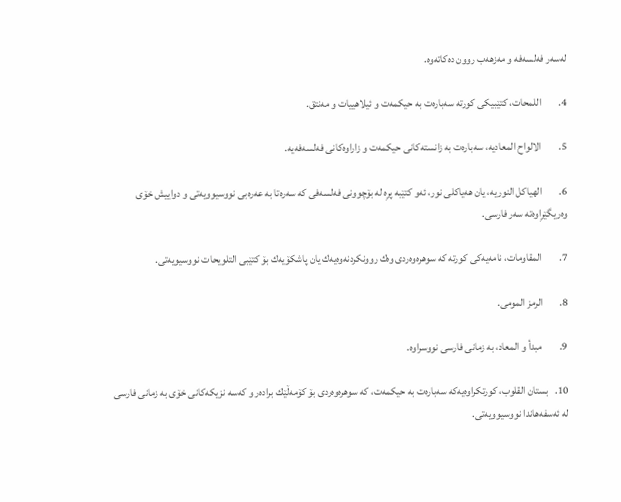له‌سه‌ر فه‌لسه‌فه‌ و مه‌زهه‌ب روون ده‌كاته‌وه‌.

4.        اللمحات، كتێبيكى كورته‌ سه‌باره‌ت به‌ حيكمه‌ت و ئيلاهييات و مه‌نتق.

5.        الالواح المعاديه‌، سه‌باره‌ت به‌ زانسته‌كانى حيكمه‌ت و زاراوه‌كانى فه‌لسه‌فه‌يه‌.

6.        الهياكل النوريه‌، يان هه‌ياكلى نور، ئه‌و كتێبه‌ پرِه‌ له‌ بۆچوونى فه‌لسه‌فى كه‌ سه‌ره‌تا به‌ عه‌ره‌بى نووسيوويه‌تى و دواييش خۆى وه‌ريگێرِاوه‌ته‌ سه‌ر فارسى.

7.        المقاومات، نامه‌يه‌كى كورته‌ كه‌ سوهره‌وه‌ردى وه‌ك روونكردنه‌وه‌يه‌ك يان پاشكۆيه‌ك بۆ كتێبى التلويحات نووسيويه‌تى.

8.        الرمز المومى.

9.        مبدأ و المعاد، به‌ زمانى فارسى نووسراوه‌.

10.   بستان القلوب، كورتكراوه‌يه‌كه‌ سه‌باره‌ت به‌ حيكمه‌ت، كه‌ سوهره‌وه‌ردى بۆ کۆمه‌ڵێك براده‌ر و كه‌سه‌ نزيكه‌كانى خۆى به‌ زمانى فارسى له‌ ئه‌سفه‌هاندا نووسيوويه‌تى.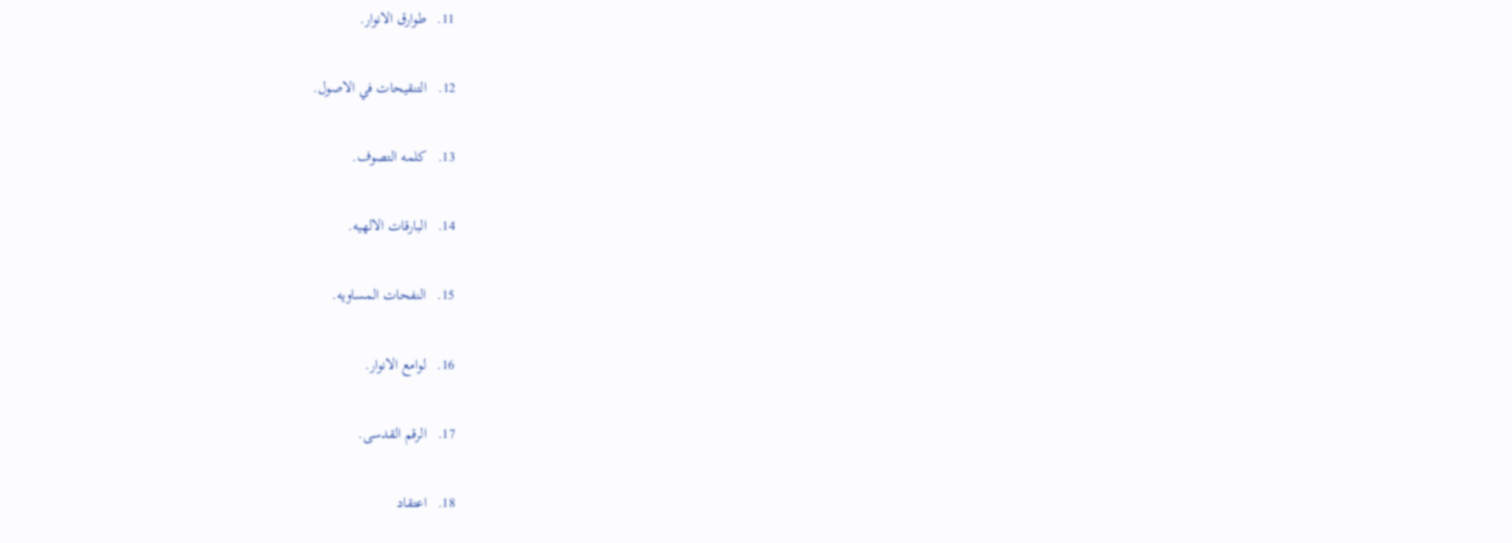11.   طوارق الانوار.

12.   التنقيحات في الاصول.

13.   كلمه‌ التصوف.

14.   البارقات الالهيه‌.

15.   النفحات المساويه‌.

16.   لوامع الانوار.

17.   الرقم القدسى.

18.   اعتقاد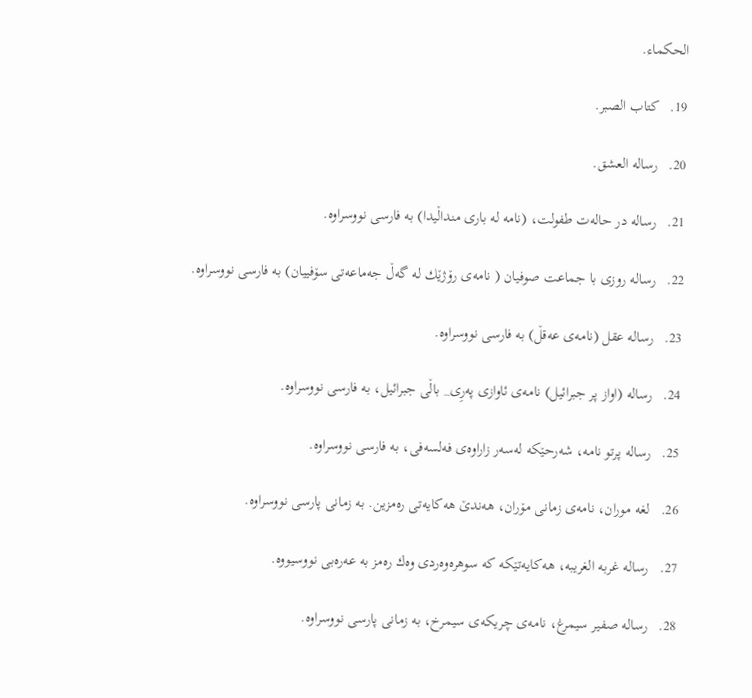الحكماء.

19.   كتاب الصبر.

20.   رساله‌ العشق.

21.   رساله‌ در حاله‌ت طفولت، (نامه‌ له‌ بارى منداڵيدا) به‌ فارسى نووسراوه‌.

22.   رساله روزى با جماعت صوفيان ( نامه‌ى رۆژێك له‌ گه‌ڵ جه‌ماعه‌تى سۆفييان) به‌ فارسى نووسراوه‌.

23.   رساله‌ عقل (نامه‌ى عه‌قڵ) به‌ فارسى نووسراوه‌.

24.   رساله‌ (اواز پر جبرائيل) نامه‌ى ئاوازى په‌رِى_ باڵى جبرائيل، به‌ فارسى نووسراوه‌.

25.   رساله‌ پرتو نامه‌، شه‌رحێكه‌ له‌سه‌ر زاراوه‌ى فه‌لسه‌فى، به‌ فارسى نووسراوه‌.

26.   لغه‌ موران، نامه‌ى زمانى مۆران، هه‌ندێ هه‌كايه‌تى ره‌مزين. به‌ زمانى پارسى نووسراوه‌.

27.   رساله‌ غربه‌ الغريبه‌، هه‌كايه‌تێكه‌ كه‌ سوهره‌وه‌ردى وه‌ك ره‌مز به‌ عه‌ره‌بى نووسيووه‌.

28.   رساله‌ صفير سيمرغ، نامه‌ى چريكه‌ى سيمرخ، به‌ زمانى پارسى نووسراوه‌.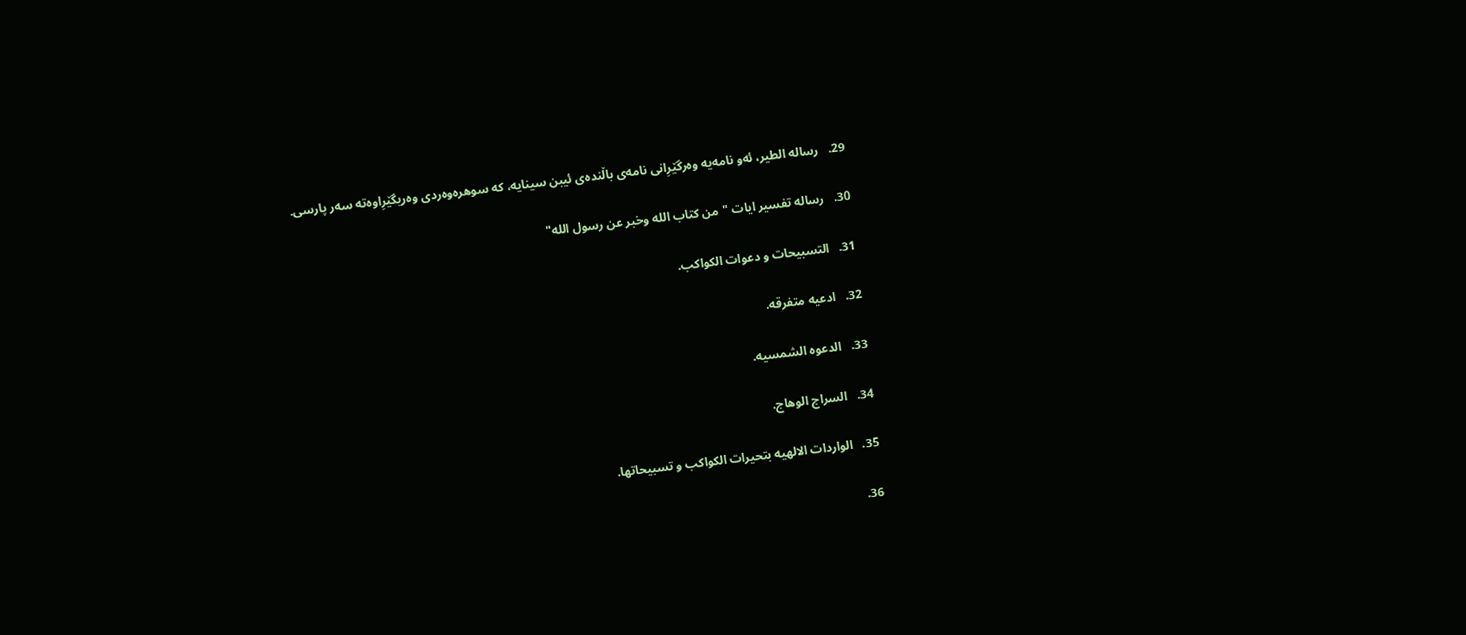29.   رساله‌ الطير، ئه‌و نامه‌يه‌ وه‌رگێرِانى نامه‌ى باڵنده‌ى ئيبن سينايه‌، كه‌ سوهره‌وه‌ردى وه‌ريگێرِاوه‌ته‌ سه‌ر پارسى.

30.   رساله‌ تفسير ايات "من كتاب الله وخبر عن رسول الله"

31.   التسبيحات و دعوات الكواكب.

32.   ادعيه‌ متفرقه‌.

33.   الدعوه‌ الشمسيه‌.

34.   السراج الوهاج.

35.   الواردات الالهيه‌ بتحيرات الكواكب و تسبيحاتها.

36.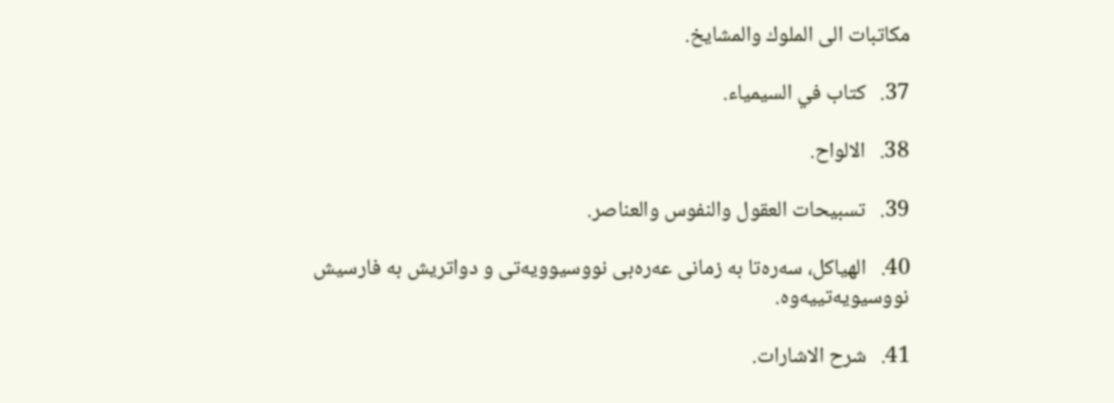مكاتبات الى الملوك والمشايخ.

37.   كتاب في السيمياء.

38.   الالواح.

39.   تسبيحات العقول والنفوس والعناصر.

40.   الهياكل، سه‌ره‌تا به‌ زمانى عه‌ره‌بى نووسيوويه‌تى و دواتريش به‌ فارسيش نووسيويه‌تييه‌وه‌.

41.   شرح الاشارات.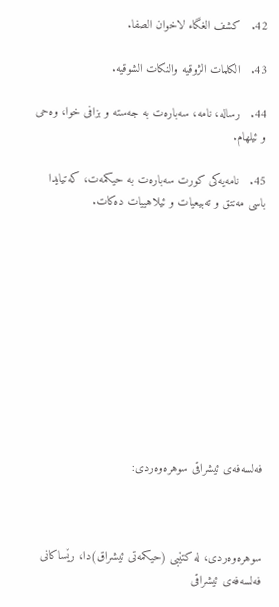42.   كشف الغگاء لاخوان الصفا.

43.   الكلمات الژوقيه‌ والنكات الشوقيه‌.

44.   رساله‌، نامه‌، سه‌باره‌ت به‌ جه‌سته‌ و بزافى خوا، وه‌حى و ئيلهام.

45.   نامه‌يه‌كى كورت سه‌باره‌ت به‌ حيكمه‌ت، كه‌تيايدا باسى مه‌نتق و ته‌بيعيات و ئيلاهييات ده‌كات.











فه‌لسه‌فه‌ى ئيشراقى سوهره‌وه‌ردى:



سوهره‌وه‌ردى، له‌ كتێبى (حيكمه‌تى ئيشراق)دا، رێساكانى فه‌لسه‌فه‌ى ئيشراقى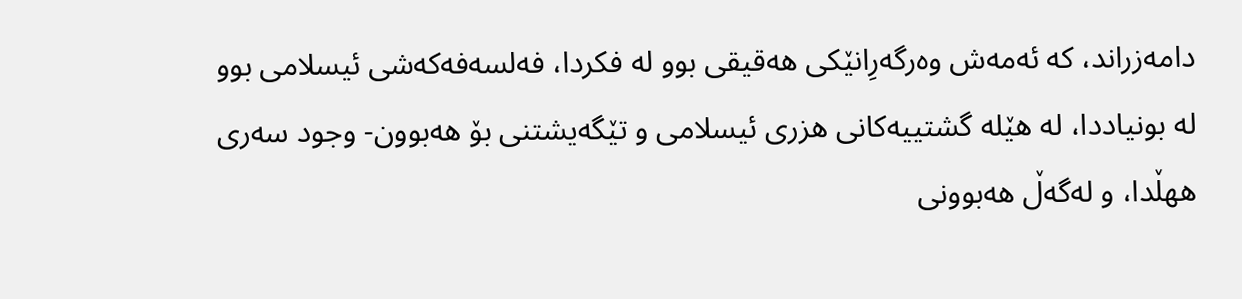دامه‌زراند، كه‌ ئه‌مه‌ش وه‌رگه‌رِانێكى هه‌قيقى بوو له‌ فكردا، فه‌لسه‌فه‌كه‌شى ئيسلامى بوو له‌ بونياددا، له‌ هێله‌ گشتييه‌كانى هزرى ئيسلامى و تێگه‌يشتنى بۆ هه‌بوون- وجود سه‌رى ههڵدا، و له‌گه‌ڵ هه‌بوونى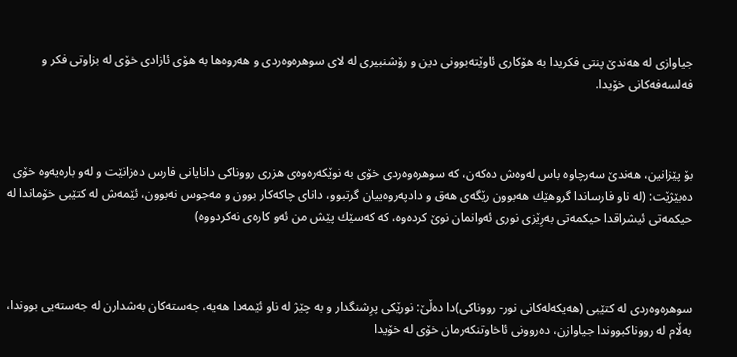جياوازى له‌ هه‌ندێ پنتى فكريدا به‌ هۆكارى ئاوێته‌بوونى دين و رۆشنبيرى له‌ لاى سوهره‌وه‌ردى و هه‌روه‌ها به‌ هۆى ئازادى خۆى له‌ بزاوتى فكر و فه‌لسه‌فه‌كانى خۆيدا.



بۆ پێزانين، هه‌ندێ سه‌رچاوه‌ باس له‌وه‌ش ده‌كه‌ن، كه‌ سوهره‌وه‌ردى خۆى به‌ نوێكه‌ره‌وه‌ى هزرى رووناكى دانايانى فارس ده‌زانێت و له‌و باره‌يه‌وه‌ خۆى ده‌بێژێت: (له‌ ناو فارساندا گروهێك هه‌بوون رێگه‌ى هه‌ق و دادپه‌روه‌ييان گرتبوو، داناى چاكه‌كار بوون و مه‌جوس نه‌بوون، ئێمه‌ش له‌ كتێبى خۆماندا له‌ حيكمه‌تى ئيشراقدا حيكمه‌تى به‌رِێزى نورى ئه‌وانمان نوێ كرده‌وه‌، كه‌ كه‌سێك پێش من ئه‌و كاره‌ى نه‌كردووه‌)



سوهره‌وه‌ردى له‌ كتێبى (هه‌يكه‌له‌كانى نور- رووناكى)دا ده‌ڵێ: نورێكى پرِشنگدار و به‌ چێژ له‌ ناو ئێمه‌دا هه‌يه‌، جه‌سته‌كان به‌شدارن له‌ جه‌سته‌يى بووندا، به‌ڵام له‌ رووناكبووندا جياوازن، ده‌روونى ئاخاوتنكه‌رمان خۆى له‌ خۆيدا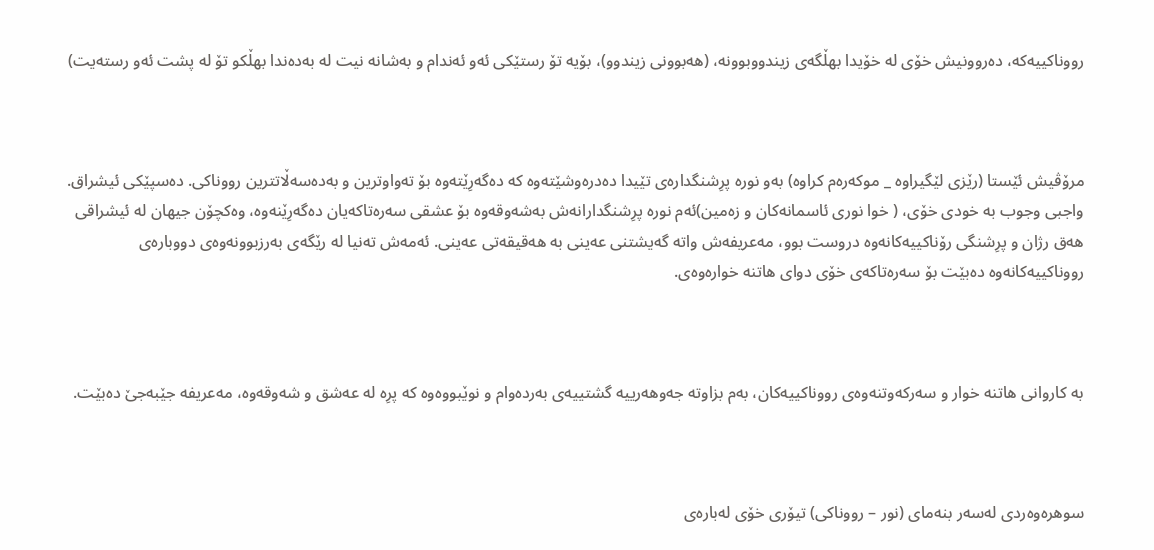رووناكييه‌كه‌، ده‌روونيش خۆى له‌ خۆيدا بهڵگه‌ى زيندووبوونه‌، (هه‌بوونى زيندوو)، بۆيه‌ تۆ رستێكى ئه‌و ئه‌ندام و به‌شانه‌ نيت له‌ به‌ده‌ندا بهڵكو تۆ له‌ پشت ئه‌و رسته‌يت)



مرۆڤيش ئێستا (رێزى لێگيراوه‌ _ موكه‌ره‌م كراوه‌) به‌و نوره‌ پرِشنگداره‌ى تێيدا ده‌دره‌وشێته‌وه‌ كه‌ ده‌گه‌رِێته‌وه‌ بۆ ته‌واوترين و به‌ده‌سه‌ڵاتترين رووناكى. ده‌سپێكى ئيشراق. واجبى وجوب به‌ خودى خۆى، ( خوا نورى ئاسمانه‌كان و زه‌مين)ئه‌م نوره‌ پرِشنگدارانه‌ش به‌شه‌وقه‌وه‌ بۆ عشقى سه‌ره‌تاكه‌يان ده‌گه‌رِێنه‌وه‌، وه‌كچۆن جيهان له‌ ئيشراقى هه‌ق رژان و پرِشنگى رۆناكييه‌كانه‌وه‌ دروست بوو، مه‌عريفه‌ش واته‌ گه‌يشتنى عه‌ينى به‌ هه‌قيقه‌تى عه‌ينى. ئه‌مه‌ش ته‌نيا له‌ رێگه‌ى به‌رزبوونه‌وه‌ى دووباره‌ى رووناكييه‌كانه‌وه‌ ده‌بێت بۆ سه‌ره‌تاكه‌ى خۆى دواى هاتنه‌ خواره‌وه‌ى.



به‌ كاروانى هاتنه‌ خوار و سه‌ركه‌وتنه‌وه‌ى رووناكييه‌كان، به‌م بزاوته‌ جه‌وهه‌رييه‌ گشتييه‌ى به‌رده‌وام و نوێبووه‌وه‌ كه‌ پرِه‌ له‌ عه‌شق و شه‌وقه‌وه‌، مه‌عريفه‌ جێبه‌جێ ده‌بێت.



سوهره‌وه‌ردى له‌سه‌ر بنه‌ماى (نور – رووناكى) تيۆرى خۆى له‌باره‌ى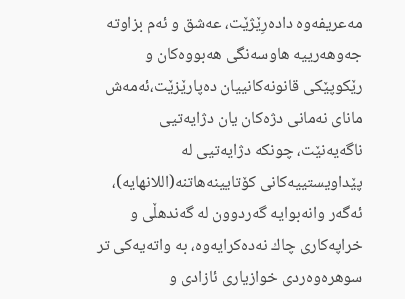مه‌عريفه‌وه‌ داده‌رِێژێت، عه‌شق و ئه‌م بزاوته‌ جه‌وهه‌رييه‌ هاوسه‌نگى هه‌بووه‌كان و رێكوپێكى قانونه‌كانييان ده‌پارێزێت،ئه‌مه‌ش ماناى نه‌مانى دژه‌كان يان دژايه‌تيى ناگه‌يه‌نێت، چونكه‌ دژايه‌تيى له‌ پێداويستييه‌كانى كۆتايينه‌هاتنه‌(اللانهايه‌)، ئه‌گه‌ر وانه‌بوايه‌ گه‌ردوون له‌ گه‌ندهڵى و خراپه‌كارى چاك نه‌ده‌كرايه‌وه‌، به‌ واته‌يه‌كى تر سوهره‌وه‌ردى خوازيارى ئازادى و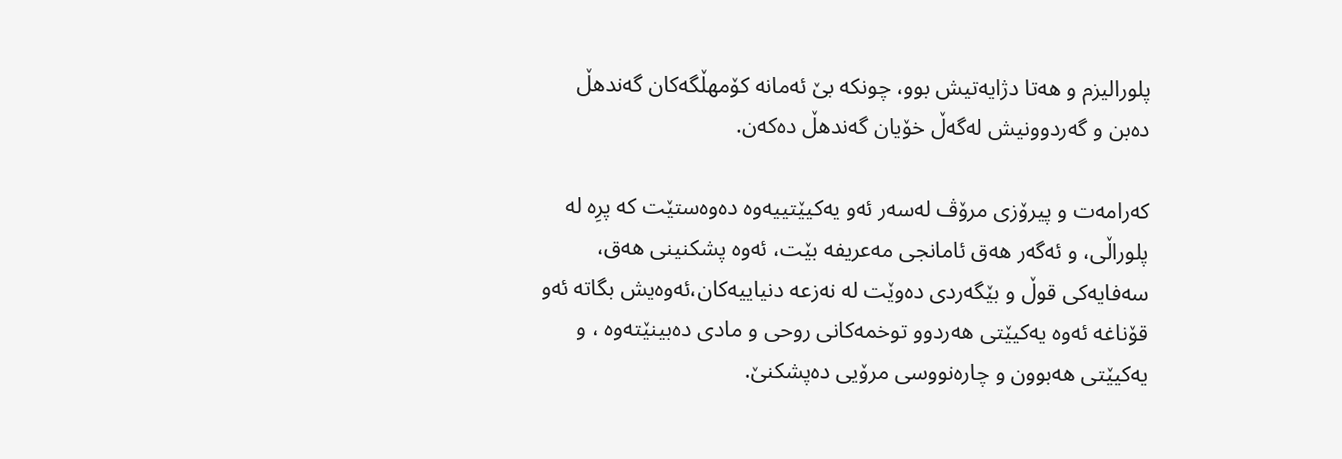پلوراليزم و هه‌تا دژايه‌تيش بوو، چونكه‌ بێ ئه‌مانه‌ كۆمهڵگه‌كان گه‌ندهڵ ده‌بن و گه‌ردوونيش له‌گه‌ڵ خۆيان گه‌ندهڵ ده‌كه‌ن.

كه‌رامه‌ت و پيرۆزى مرۆڤ له‌سه‌ر ئه‌و يه‌كيێتييه‌وه‌ ده‌وه‌ستێت كه‌ پرِه‌ له‌ پلوراڵى، و ئه‌گه‌ر هه‌ق ئامانجى مه‌عريفه‌ بێت، ئه‌وه‌ پشكنينى هه‌ق، سه‌فايه‌كى قوڵ و بێگه‌ردى ده‌وێت له‌ نه‌زعه‌ دنياييه‌كان،ئه‌وه‌يش بگاته‌ ئه‌و قۆناغه‌ ئه‌وه‌ يه‌كيێتى هه‌ردوو توخمه‌كانى روحى و مادى ده‌بينێته‌وه‌ ، و يه‌كيێتى هه‌بوون و چاره‌نووسى مرۆيى ده‌پشكنێ.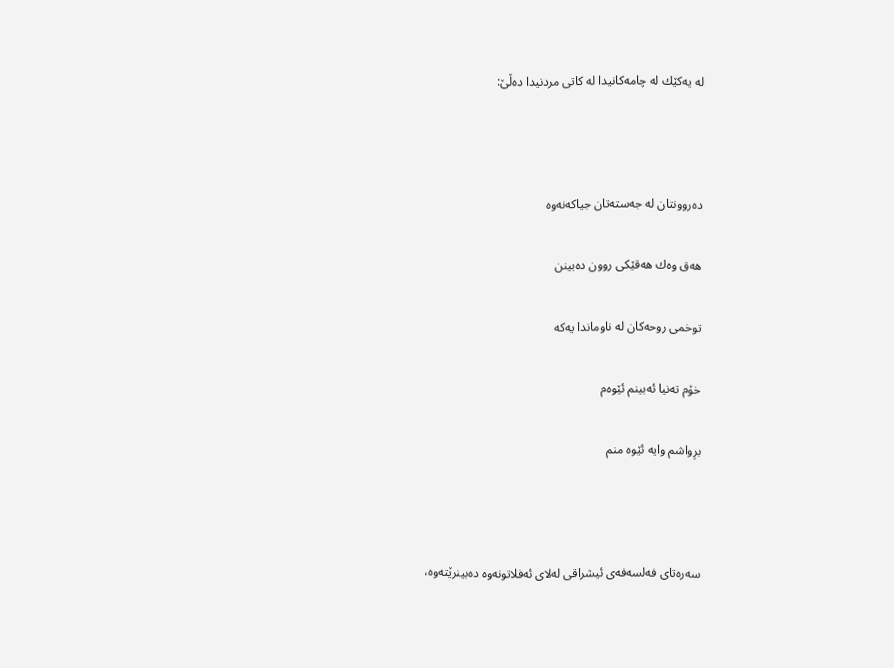له‌ يه‌كێك له‌ چامه‌كانيدا له‌ كاتى مردنيدا ده‌ڵێ:



ده‌روونتان له‌ جه‌سته‌تان جياكه‌نه‌وه‌

هه‌ق وه‌ك هه‌قێكى روون ده‌بينن

توخمى روحه‌كان له‌ ناوماندا يه‌كه‌

خۆم ته‌نيا ئه‌بينم ئێوه‌م

برِواشم وايه‌ ئێوه‌ منم



سه‌ره‌تاى فه‌لسه‌فه‌ى ئيشراقى له‌لاى ئه‌فلاتونه‌وه‌ ده‌بينرێته‌وه‌،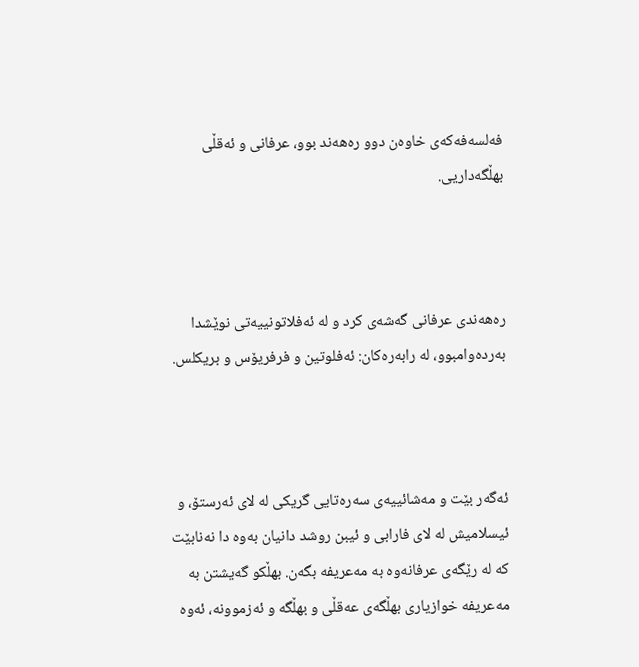فه‌لسه‌فه‌كه‌ى خاوه‌ن دوو ره‌هه‌ند بوو، عرفانى و ئه‌قڵى بهڵگه‌داريى.



ره‌هه‌ندى عرفانى گه‌شه‌ى كرد و له‌ ئه‌فلاتونييه‌تى نوێشدا به‌رده‌وامبوو، له‌ رابه‌ره‌كان: ئه‌فلوتين و فرفريۆس و بريكلس.



ئه‌گه‌ر بێت و مه‌شائييه‌ى سه‌ره‌تايى گريكى له‌ لاى ئه‌رستۆ، و ئيسلاميش له‌ لاى فارابى و ئيبن روشد دانيان به‌وه‌ دا نه‌نابێت كه‌ له‌ رێگه‌ى عرفانه‌وه‌ به‌ مه‌عريفه‌ بگه‌ن. بهڵكو گه‌يشتن به‌ مه‌عريفه‌ خوازيارى بهڵگه‌ى عه‌قڵى و بهڵگه‌ و ئه‌زموونه‌، ئه‌وه‌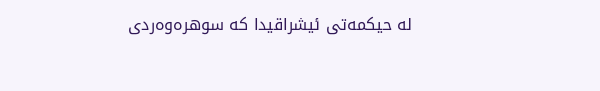له‌ حيكمه‌تى ئيشراقيدا كه‌ سوهره‌وه‌ردى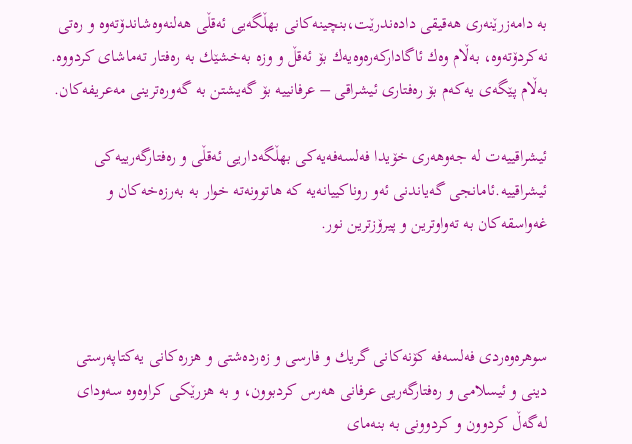به‌ دامه‌زرێنه‌رى هه‌قيقى داده‌ندرێت،بنچينه‌كانى بهڵگه‌يى ئه‌قڵى هه‌لنه‌وه‌شاندۆته‌وه‌ و ره‌تى نه‌كردۆته‌وه‌، به‌ڵام وه‌ك ئاگاداركه‌ره‌وه‌يه‌ك بۆ ئه‌قڵ و وزه‌ به‌خشێك به‌ ره‌فتار ته‌ماشاى كردووه‌. به‌ڵام پێگه‌ى يه‌كه‌م بۆ ره‌فتارى ئيشراقى – عرفانييه‌ بۆ گه‌يشتن به‌ گه‌وره‌ترينى مه‌عريفه‌كان.

ئيشراقييه‌ت له‌ جه‌وهه‌رى خۆيدا فه‌لسه‌فه‌يه‌كى بهڵگه‌داريى ئه‌قڵى و ره‌فتارگه‌رييه‌كى ئيشراقييه‌.ئامانجى گه‌ياندنى ئه‌و روناكييانه‌يه‌ كه‌ هاتوونه‌ته‌ خوار به‌ به‌رزه‌خه‌كان و غه‌واسقه‌كان به‌ ته‌واوترين و پيرۆزترين نور.



سوهره‌وه‌ردى فه‌لسه‌فه‌ كۆنه‌كانى گريك و فارسى و زه‌رده‌شتى و هزره‌كانى يه‌كتاپه‌رستى دينى و ئيسلامى و ره‌فتارگه‌ريى عرفانى هه‌رس كردبوون، و به‌ هزرێكى كراوه‌وه‌ سه‌وداى له‌گه‌ڵ كردوون و كردوونى به‌ بنه‌ماى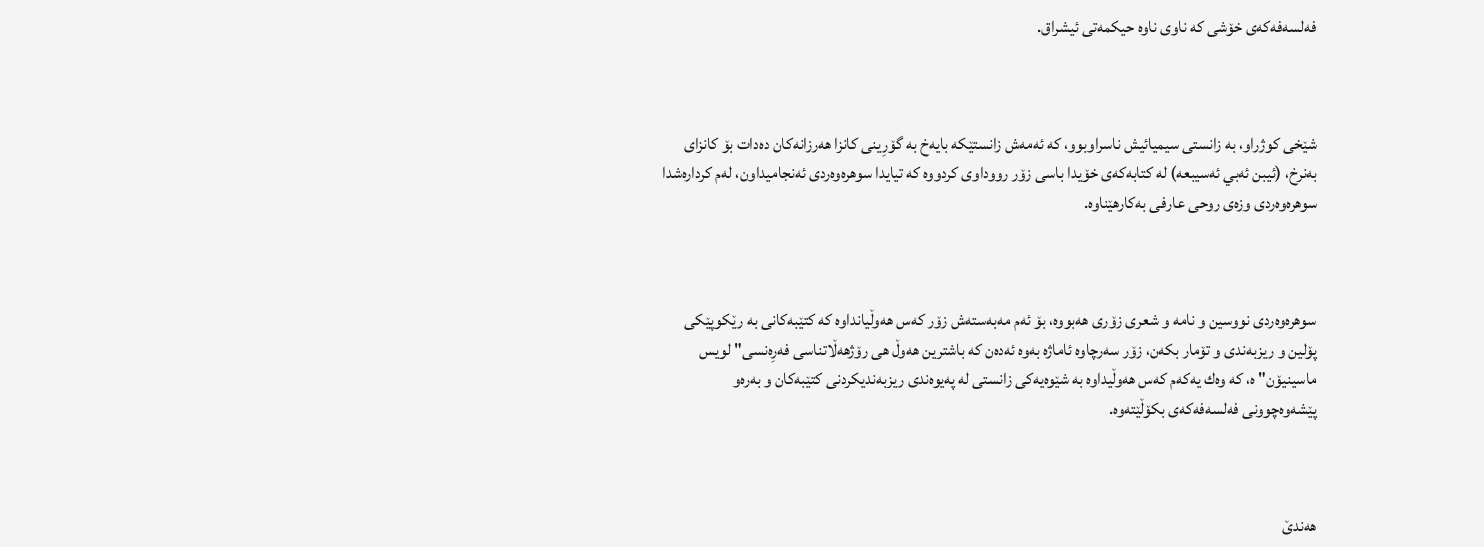فه‌لسه‌فه‌كه‌ى خۆشى كه‌ ناوى ناوه‌ حيكمه‌تى ئيشراق.



شێخى كوژراو، به‌ زانستى سيميائيش ناسراوبوو، كه‌ ئه‌مه‌ش زانستێكه‌ بايه‌خ به‌ گۆرِينى كانزا هه‌رزانه‌كان ده‌دات بۆ كانزاى به‌نرخ، (ئيبن ئه‌بي ئه‌سيبعه‌) له‌ كتابه‌كه‌ى خۆيدا باسى زۆر رووداوى كردووه‌ كه‌ تيايدا سوهره‌وه‌ردى ئه‌نجاميداون، له‌م كرداره‌شدا سوهره‌وه‌ردى وزه‌ى روحى عارفى به‌كارهێناوه‌.



سوهره‌وه‌ردى نووسين و نامه‌ و شعرى زۆرى هه‌بووه‌، بۆ ئه‌م مه‌به‌سته‌ش زۆر كه‌س هه‌وڵيانداوه‌ كه‌ كتێبه‌كانى به‌ رێكوپێكى پۆلين و ريزبه‌ندى و تۆمار بكه‌ن، زۆر سه‌رچاوه‌ ئاماژه‌ به‌وه‌ ئه‌ده‌ن كه‌ باشترين هه‌وڵ هى رۆژهه‌ڵاتناسى فه‌رِه‌نسى" لويس ماسينيۆن" ه‌، كه‌ وه‌ك يه‌كه‌م كه‌س هه‌وڵيداوه‌ به‌ شێوه‌يه‌كى زانستى له‌ په‌يوه‌ندى ريزبه‌نديكردنى كتێبه‌كان و به‌ره‌و پێشه‌وه‌چوونى فه‌لسه‌فه‌كه‌ى بكۆڵێته‌وه‌.



هه‌ندێ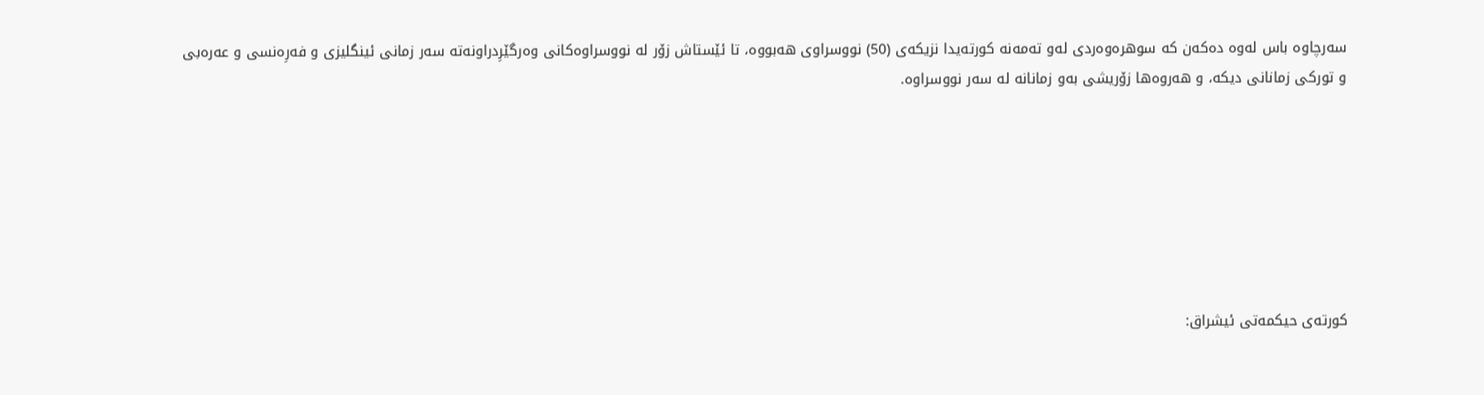سه‌رچاوه‌ باس له‌وه‌ ده‌كه‌ن كه‌ سوهره‌وه‌ردى له‌و ته‌مه‌نه‌ كورته‌يدا نزيكه‌ى (50) نووسراوى هه‌بووه‌، تا ئێستاش زۆر له‌ نووسراوه‌كانى وه‌رگێرِدراونه‌ته‌ سه‌ر زمانى ئينگليزى و فه‌رِه‌نسى و عه‌ره‌بى و توركى زمانانى ديكه‌، و هه‌روه‌ها زۆريشى به‌و زمانانه‌ له‌ سه‌ر نووسراوه‌.







كورته‌ى حيكمه‌تى ئيشراق: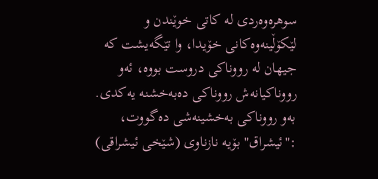سوهره‌وه‌ردى له‌ كاتى خوێندن و لێكۆڵينه‌وه‌كانى خۆيدا، وا تێگه‌يشت كه‌ جيهان له‌ رووناكى دروست بووه‌، ئه‌و رووناكيانه‌ش رووناكى ده‌به‌خشنه‌ يه‌كدى. به‌و رووناكى به‌خشينه‌شى ده‌گووت، :"ئيشراق" بۆيه‌ نازناوى (شێخى ئيشراقى)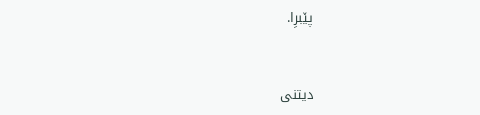پێبرِا.



ديتنى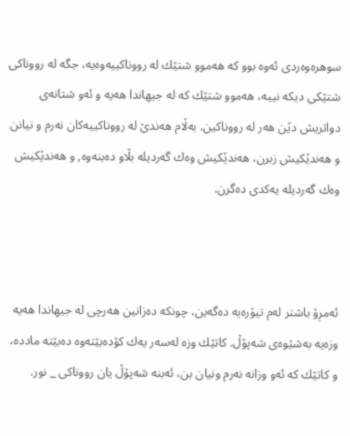سوهره‌وه‌ردى ئه‌وه‌ بوو كه‌ هه‌موو شتێك له‌ رووناكييه‌وه‌يه‌، جگه‌ له‌ رووناكى شتێكى ديكه‌ نييه‌، هه‌موو شتێك كه‌ له‌ جيهاندا هه‌يه‌ و ئه‌و شتانه‌ى دواتريش دێن هه‌ر له‌ رووناكين. به‌ڵام هه‌ندێ له‌ رووناكييه‌كان نه‌رم و نيانن و هه‌ندێكيش زبرن، هه‌ندێكيش وه‌ك گه‌رديله‌ بڵاو ده‌بنه‌وه‌, و هه‌ندێكيش وه‌ك گه‌رديله‌ يه‌كدى ده‌گرن.



ئه‌مرِۆ باشتر له‌م تيۆره‌يه‌ ده‌گه‌ين، چونكه‌ ده‌زانين هه‌رچى له‌ جيهاندا هه‌يه‌ وزه‌يه‌ به‌شێوه‌ى شه‌پۆڵ. كاتێك وزه‌ له‌سه‌ر يه‌ك كۆده‌بێته‌وه‌ ده‌بێته‌ مادده‌، و كاتێك كه‌ ئه‌و وزانه‌ نه‌رم ونيان بن، ئه‌بنه‌ شه‌پۆڵ يان رووناكى _ نور.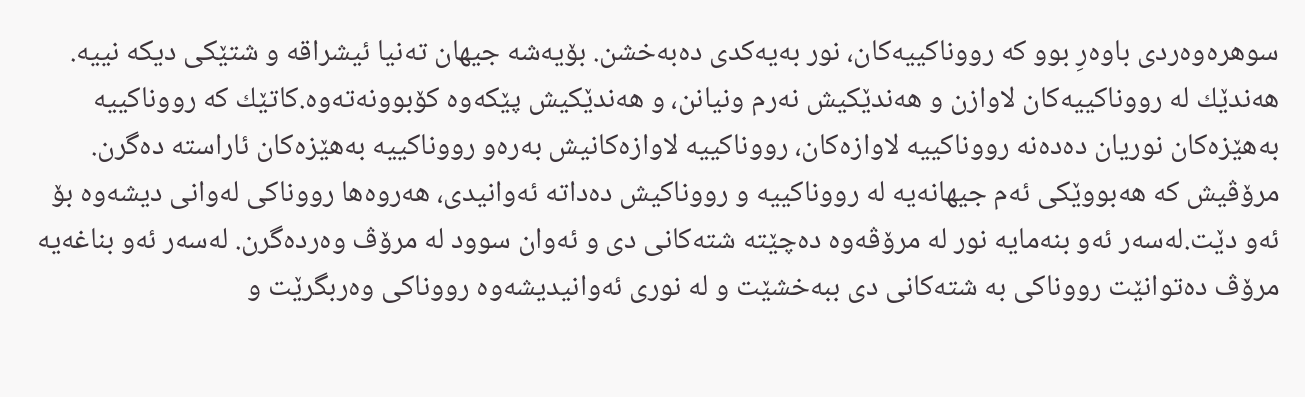سوهره‌وه‌ردى باوه‌رِ بوو كه‌ رووناكييه‌كان، نور به‌يه‌كدى ده‌به‌خشن. بۆيه‌شه‌ جيهان ته‌نيا ئيشراقه‌ و شتێكى ديكه‌ نييه‌. هه‌ندێك له‌ رووناكييه‌كان لاوازن و هه‌ندێكيش نه‌رم ونيانن، و هه‌ندێكيش پێكه‌وه‌ كۆبوونه‌ته‌وه‌.كاتێك كه‌ رووناكييه‌ به‌هێزه‌كان نوريان ده‌ده‌نه‌ رووناكييه‌ لاوازه‌كان، رووناكييه‌ لاوازه‌كانيش به‌ره‌و رووناكييه‌ به‌هێزه‌كان ئاراسته‌ ده‌گرن. مرۆڤيش كه‌ هه‌بووێكى ئه‌م جيهانه‌يه‌ له‌ رووناكييه‌ و رووناكيش ده‌داته‌ ئه‌وانيدى، هه‌روه‌ها رووناكى له‌وانى ديشه‌وه‌ بۆ ئه‌و دێت.له‌سه‌ر ئه‌و بنه‌مايه‌ نور له‌ مرۆڤه‌وه‌ ده‌چێته‌ شته‌كانى دى و ئه‌وان سوود له‌ مرۆڤ وه‌رده‌گرن. له‌سه‌ر ئه‌و بناغه‌يه‌ مرۆڤ ده‌توانێت رووناكى به‌ شته‌كانى دى ببه‌خشێت و له‌ نورى ئه‌وانيديشه‌وه‌ رووناكى وه‌ربگرێت و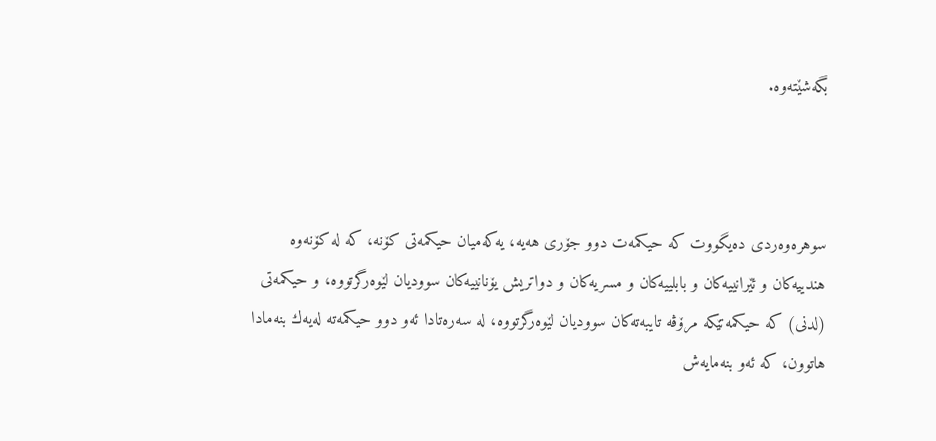بگه‌شێته‌وه‌.



سوهره‌وه‌ردى ده‌يگووت كه‌ حيكمه‌ت دوو جۆرى هه‌يه‌، يه‌كه‌ميان حيكمه‌تى كۆنه‌، كه‌ له‌ كۆنه‌وه‌ هندييه‌كان و ئێرانييه‌كان و بابلييه‌كان و مسريه‌كان و دواتريش يۆنانييه‌كان سووديان لێوه‌رگرتووه‌، و حيكمه‌تى (لدنى) كه‌ حيكمه‌تێكه‌ مرۆڤه‌ تايبه‌ته‌كان سووديان لێوه‌رگرتووه‌، له‌ سه‌ره‌تادا ئه‌و دوو حيكمه‌ته‌ له‌يه‌ك بنه‌مادا هاتوون، كه‌ ئه‌و بنه‌مايه‌ش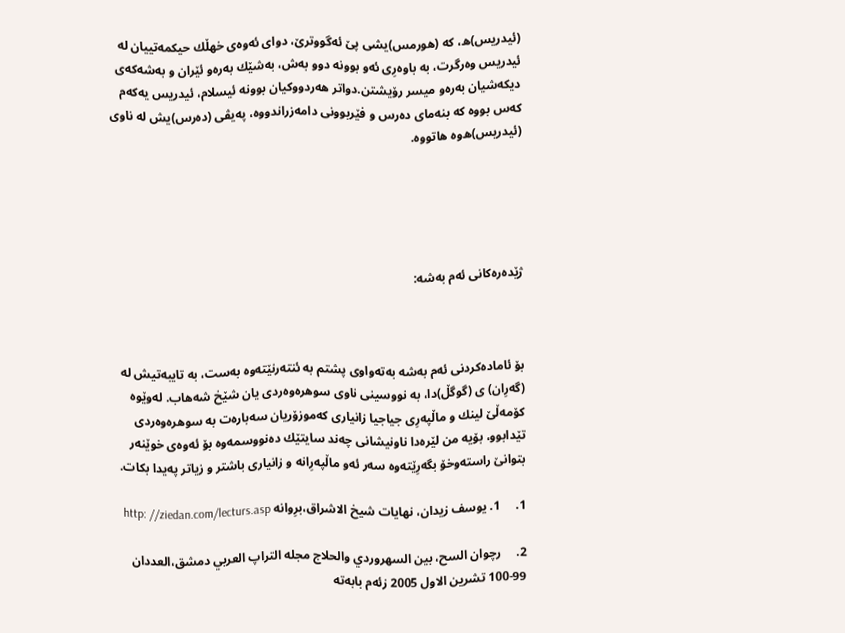(ئيدريس)ه‌، كه‌ (هورمس)يشى پێ ئه‌گووترێ، دواى ئه‌وه‌ى خهڵك حيكمه‌تييان له‌ ئيدريس وه‌رگرت، به‌ باوه‌رِى ئه‌و بوونه‌ دوو به‌ش، به‌شێك به‌ره‌و ئێران و به‌شه‌كه‌ى ديكه‌شيان به‌ره‌و ميسر رۆيشتن.دواتر هه‌ردووكيان بوونه‌ ئيسلام، ئيدريس يه‌كه‌م كه‌س بووه‌ كه‌ بنه‌ماى ده‌رس و فێربوونى دامه‌زراندووه‌، په‌يڤى (ده‌رس)يش له‌ ناوى (ئيدريس)ه‌وه‌ هاتووه‌.





ژێده‌ره‌كانى ئه‌م به‌شه‌:



بۆ ئاماده‌كردنى ئه‌م به‌شه‌ به‌ته‌واوى پشتم به‌ ئنته‌رنێته‌وه‌ به‌ست، به‌ تايبه‌تيش له‌ (گه‌رِان) ى (گوگڵ)دا، به‌ نووسينى ناوى سوهره‌وه‌ردى يان شێخ شه‌هاب. له‌وێوه‌ کۆمه‌ڵێ لينك و ماڵپه‌رِى جياجيا زانيارى كه‌موزۆريان سه‌باره‌ت به‌ سوهره‌وه‌ردى تێدابوو، بۆيه‌ من لێره‌دا ناونيشانى چه‌ند سايتێك ده‌نووسمه‌وه‌ بۆ ئه‌وه‌ى خوێنه‌ر بتوانێ راسته‌وخۆ بگه‌رِێته‌وه‌ سه‌ر ئه‌و ماڵپه‌رِانه‌ و زانيارى باشتر و زياتر په‌يدا بكات.

1.     1. يوسف زيدان، نهايات شيخ الاشراق،برِوانه‌ http: //ziedan.com/lecturs.asp

2.     رچوان السح، بين السهروردي والحلاج مجله‌ التراپ العربي دمشق،العددان 99-100 تشرين الاول 2005 زئه‌م بابه‌ته‌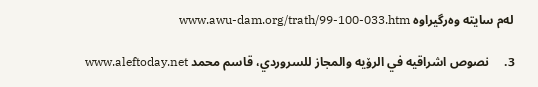له‌م سايته‌ وه‌رگيراوه‌ www.awu-dam.org/trath/99-100-033.htm

3.     نصوص اشراقيه‌ في الرۆيه‌ والمجاز للسروردي، قاسم محمد www.aleftoday.net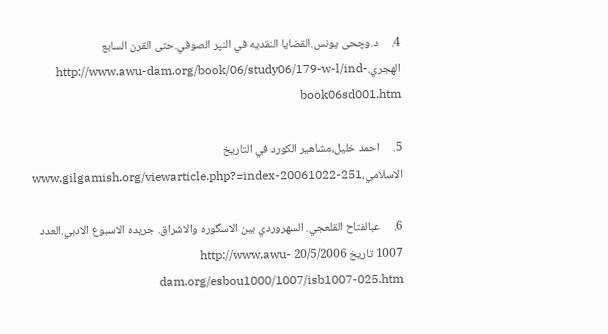4.     د.وچحى يونس.القضايا النقديه‌ في النپر الصوفي.حتى القرن السابع الهجري.http://www.awu-dam.org/book/06/study06/179-w-l/ind-book06sd001.htm

5.     احمد خليل،مشاهير الكورد في التاريخ الاسلامي،www.gilgamish.org/viewarticle.php?=index-20061022-251

6.     عبالفتاح القلعجي. السهروردي بين الاسگوره‌ والاشراق. جريده‌ الاسبوع الادبي.العدد 1007 تاريخ 20/5/2006 http://www.awu-dam.org/esbou1000/1007/isb1007-025.htm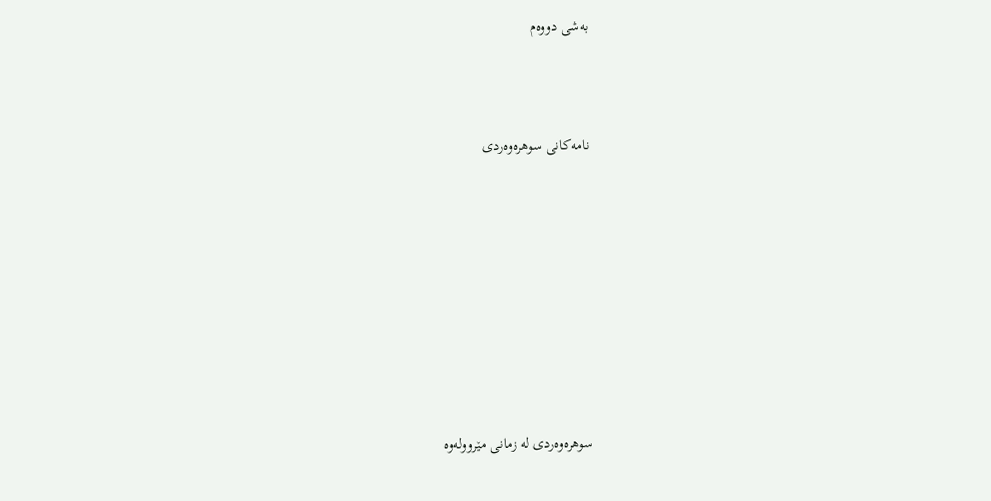به‌شى دووه‌م



نامه‌كانى سوهره‌وه‌ردى









سوهره‌وه‌ردى له‌ زمانى مێرووله‌وه‌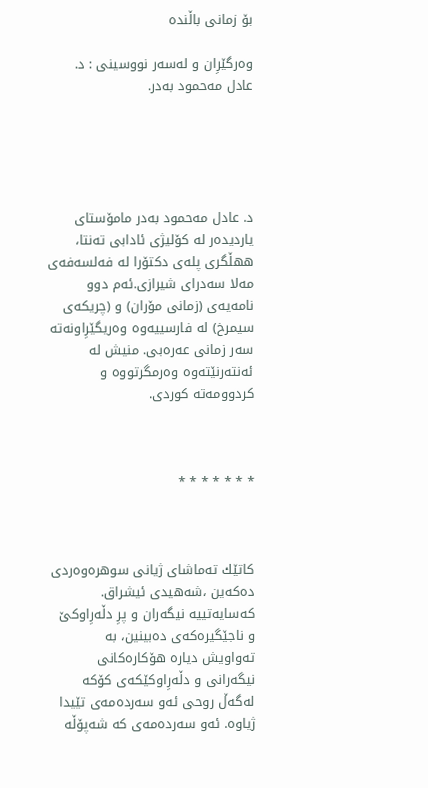بۆ زمانى باڵنده‌

وه‌رگێرِان و له‌سه‌ر نووسينى : د. عادل مه‌حمود به‌در.





د. عادل مه‌حمود به‌در مامۆستاى يارديده‌ر له‌ كۆليژى ئادابى ته‌نتا، ههڵگرى پله‌ى دكتۆرا له‌ فه‌لسه‌فه‌ى مه‌لا سه‌دراى شيرازى.ئه‌م دوو نامه‌يه‌ى (زمانى مۆران) و (چريكه‌ى سيمرخ) له‌ فارسييه‌وه‌ وه‌ريگێرِاونه‌ته‌ سه‌ر زمانى عه‌ره‌بى. منيش له‌ ئه‌نته‌رنێته‌وه‌ وه‌رمگرتووه‌ و كردوومه‌ته‌ كوردى.



* * * * * * *



كاتێك ته‌ماشاى ژيانى سوهره‌وه‌ردى ده‌كه‌ين ،شه‌هيدى ئيشراق. كه‌سايه‌تييه‌ نيگه‌ران و پرِ دڵه‌رِاوكێ و ناجێگيره‌كه‌ى ده‌بينين، به‌ ته‌واويش دياره‌ هۆكاره‌كانى نيگه‌رانى و دڵه‌رِاوكێكه‌ى كۆكه‌ له‌گه‌ڵ روحى ئه‌و سه‌رده‌مه‌ى تێيدا ژياوه‌. ئه‌و سه‌رده‌مه‌ى كه‌ شه‌پۆڵه‌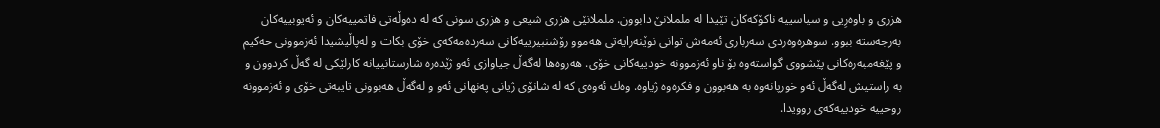هزرى و باوه‌رِيى و سياسييه‌ ناكۆكه‌كان تێيدا له‌ ململانێ دابوون. ململانێى هزرى شيعى و هزرى سونى كه‌ له‌ ده‌وڵه‌تى فاتمييه‌كان و ئه‌يوبييه‌كان به‌رجه‌سته‌ ببوو. سوهره‌وه‌ردى سه‌ربارى ئه‌مه‌ش توانى نوێنه‌رايه‌تى هه‌موو رۆشنبيرييه‌كانى سه‌رده‌مه‌كه‌ى خۆى بكات و له‌پاڵيشيدا ئه‌زموونى حه‌كيم و پێغه‌مبه‌ره‌كانى پێشووى گواسته‌وه‌ بۆ ناو ئه‌زموونه‌ خودييه‌كانى خۆى. هه‌روه‌ها له‌گه‌ڵ جياوازى ئه‌و ژێده‌ره‌ شارستانييانه‌ كارلێكى له‌ گه‌ڵ كردوون و به‌ راستيش له‌گه‌ڵ ئه‌و خورپانه‌وه‌ به‌ هه‌بوون و فكره‌وه‌ ژياوه‌. وه‌ك ئه‌وه‌ى كه‌ له‌ شانۆى ژيانى په‌نهانى ئه‌و و له‌گه‌ڵ هه‌بوونى تايبه‌تى خۆى و ئه‌زموونه‌ روحييه‌ خودييه‌كه‌ى روويدا.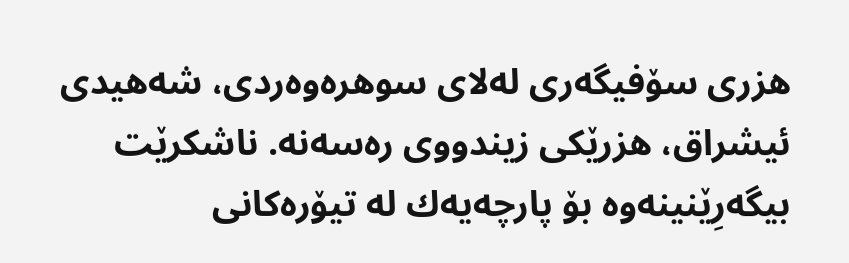هزرى سۆفيگه‌رى له‌لاى سوهره‌وه‌ردى، شه‌هيدى ئيشراق، هزرێكى زيندووى ره‌سه‌نه‌. ناشكرێت بيگه‌رِێنينه‌وه‌ بۆ پارچه‌يه‌ك له‌ تيۆره‌كانى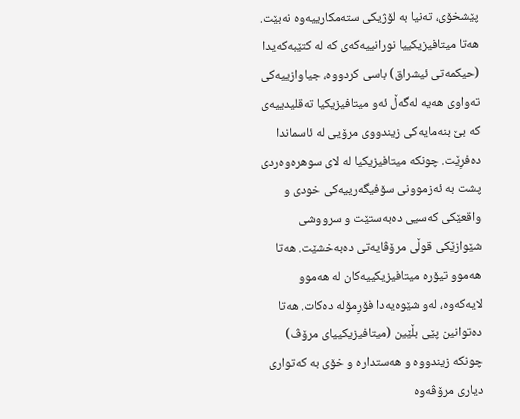پێشخۆى، ته‌نيا به‌ لۆژيكى سته‌مكارييه‌وه‌ نه‌بێت. هه‌تا ميتافيزيكييا نورانييه‌كه‌ى كه‌ له‌ كتێبه‌كه‌يدا (حيكمه‌تى ئيشراق) باسى كردووه‌، جياوازييه‌كى ته‌واوى هه‌يه‌ له‌گه‌ڵ ئه‌و ميتافيزيكيا ته‌قليدييه‌ى كه‌ بێ بنه‌مايه‌كى زيندووى مرۆيى له‌ ئاسماندا ده‌فرِێت. چونكه‌ ميتافيزيكيا له‌ لاى سوهره‌وه‌ردى پشت به‌ ئه‌زموونى سۆفيگه‌رييه‌كى خودى و واقعێكى كه‌سيى ده‌به‌ستێت و سرووشى شێوازێكى قوڵى مرۆڤايه‌تى ده‌به‌خشێت. هه‌تا هه‌موو تيۆره‌ ميتافيزيكييه‌كان له‌ هه‌موو لايه‌كه‌وه‌، له‌و شێوه‌يه‌دا فۆرِمۆله‌ ده‌كات. هه‌تا ده‌توانين پێى بڵێين (ميتافيزيكيياى مرۆڤ) چونكه‌ زيندووه‌ و هه‌ستداره‌ و خۆى به‌ كه‌توارى ديارى مرۆڤه‌وه‌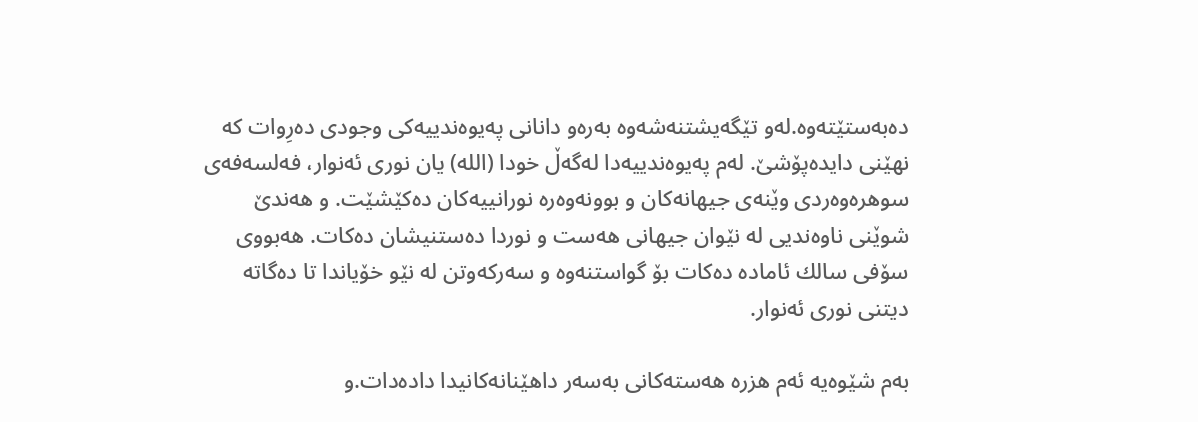ده‌به‌ستێته‌وه‌.له‌و تێگه‌يشتنه‌شه‌وه‌ به‌ره‌و دانانى په‌يوه‌ندييه‌كى وجودى ده‌رِوات كه‌ نهێنى دايده‌پۆشێ. له‌م په‌يوه‌ندييه‌دا له‌گه‌ڵ خودا (الله) يان نورى ئه‌نوار، فه‌لسه‌فه‌ى سوهره‌وه‌ردى وێنه‌ى جيهانه‌كان و بوونه‌وه‌ره‌ نورانييه‌كان ده‌كێشێت. و هه‌ندێ شوێنى ناوه‌نديى له‌ نێوان جيهانى هه‌ست و نوردا ده‌ستنيشان ده‌كات. هه‌بووى سۆفى سالك ئاماده‌ ده‌كات بۆ گواستنه‌وه‌ و سه‌ركه‌وتن له‌ نێو خۆياندا تا ده‌گاته‌ ديتنى نورى ئه‌نوار.

به‌م شێوه‌يه‌ ئه‌م هزره‌ هه‌سته‌كانى به‌سه‌ر داهێنانه‌كانيدا داده‌دات.و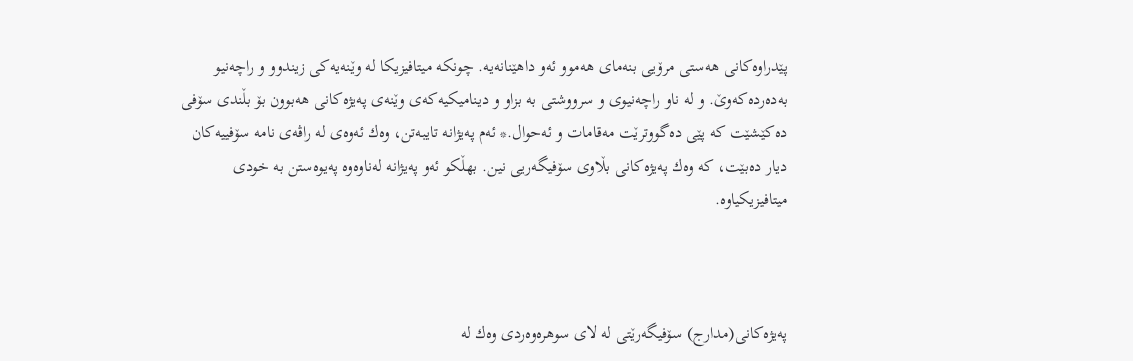پێدراوه‌كانى هه‌ستى مرۆيى بنه‌ماى هه‌موو ئه‌و داهێنانه‌يه‌. چونكه‌ ميتافيزيكا له‌ وێنه‌يه‌كى زيندوو و راچه‌نيو به‌ده‌رده‌كه‌وێ. و له‌ ناو راچه‌نيوى و سرووشتى به‌ بزاو و ديناميكيه‌كه‌ى وێنه‌ى په‌يژه‌كانى هه‌بوون بۆ بڵندى سۆفى ده‌كێشێت كه‌ پێى ده‌گووترێت مه‌قامات و ئه‌حوال.* ئه‌م په‌يژانه‌ تايبه‌تن، وه‌ك ئه‌وه‌ى له‌ راڤه‌ى نامه‌ سۆفييه‌كان ديار ده‌بێت، كه‌ وه‌ك په‌يژه‌كانى بڵاوى سۆفيگه‌ريى نين. بهڵكو ئه‌و په‌يژانه‌ له‌ناوه‌وه‌ په‌يوه‌ستن به‌ خودى ميتافيزيكياوه‌.



په‌يژه‌كانى(مدارج) سۆفيگه‌رێتى له‌ لاى سوهره‌وه‌ردى وه‌ك له‌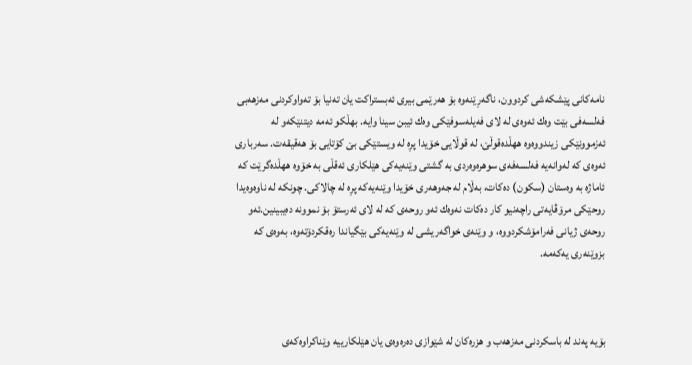نامه‌كانى پێشكه‌شى كردوون، ناگه‌رِێنه‌وه‌ بۆ هه‌رێمى بيرى ئه‌بستراكت يان ته‌نيا بۆ ته‌واوكردنى مه‌زهه‌بى فه‌لسه‌فى بێت وه‌ك ئه‌وه‌ى له‌ لاى فه‌يله‌سوفێكى وه‌ك ئيبن سينا وايه‌. بهڵكو ئه‌مه‌ ديتنێكه‌و له‌ ئه‌زموونێكى زيندووه‌وه‌ ههڵده‌قوڵێ، له‌ قوڵايى خۆيدا پرِه‌ له‌ ويستێكى بێ كۆتايى بۆ هه‌قيقه‌ت. سه‌ربارى ئه‌وه‌ى كه‌ له‌وانه‌يه‌ فه‌لسه‌فه‌ى سوهره‌وه‌ردى به‌ گشتى وێنه‌يه‌كى هێلكارى ئه‌قڵى به‌ خۆوه‌ ههڵده‌گرێت كه‌ ئاماژه‌ به‌ وه‌ستان (سكون) ده‌كات، به‌ڵام له‌ جه‌وهه‌رى خۆيدا وێنه‌يه‌كه‌ پرِه‌ له‌ چالاكى. چونكه‌ له‌ ناوه‌وه‌يدا روحێكى مرۆڤايه‌تى راچه‌نيو كار ده‌كات نه‌وه‌ك ئه‌و روحه‌ى كه‌ له‌ لاى ئه‌رستۆ بۆ نموونه‌ ده‌يبينين.ئه‌و روحه‌ى ژيانى فه‌رامۆشكردووه‌، و وێنه‌ى خواگه‌ريشى له‌ وێنه‌يه‌كى بێگياندا ره‌قكردۆته‌وه‌، به‌وه‌ى كه‌ بزوێنه‌رى يه‌كه‌مه‌.



بۆيه‌ په‌ند له‌ باسكردنى مه‌زهه‌ب و هزره‌كان له‌ شێوازى ده‌ره‌وه‌ى يان هێلكارييه‌ وێناكراوه‌كه‌ى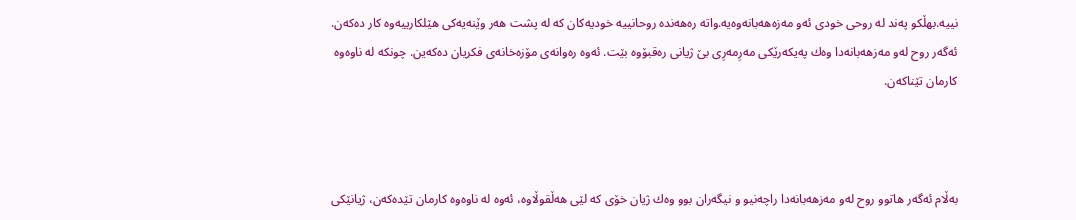نييه‌.بهڵكو په‌ند له‌ روحى خودى ئه‌و مه‌زه‌هه‌بانه‌وه‌يه‌.واته‌ ره‌هه‌نده‌ روحانييه‌ خوديه‌كان كه‌ له‌ پشت هه‌ر وێنه‌يه‌كى هێلكارييه‌وه‌ كار ده‌كه‌ن. ئه‌گه‌ر روح له‌و مه‌زهه‌بانه‌دا وه‌ك په‌يكه‌رێكى مه‌رِمه‌رِى بێ ژيانى ره‌قبۆوه‌ بێت. ئه‌وه‌ ره‌وانه‌ى مۆزه‌خانه‌ى فكريان ده‌كه‌ين. چونكه‌ له‌ ناوه‌وه‌ كارمان تێناكه‌ن.



به‌ڵام ئه‌گه‌ر هاتوو روح له‌و مه‌زهه‌بانه‌دا راچه‌نيو و نيگه‌ران بوو وه‌ك ژيان خۆى كه‌ لێى هه‌ڵقوڵاوه‌، ئه‌وه‌ له‌ ناوه‌وه‌ كارمان تێده‌كه‌ن، ژيانێكى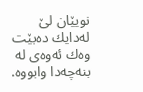نويێان لێ له‌دايك ده‌بێت وه‌ك ئه‌وه‌ى له‌ بنه‌چه‌دا وابووه‌.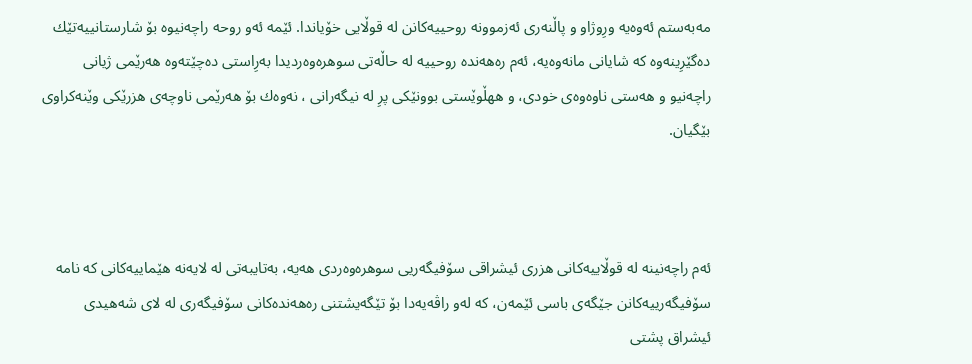مه‌به‌ستم ئه‌وه‌يه‌ ورِوژاو و پاڵنه‌رى ئه‌زموونه‌ روحييه‌كانن له‌ قوڵايى خۆياندا. ئێمه‌ ئه‌و روحه‌ راچه‌نيوه‌ بۆ شارستانييه‌تێك ده‌گێرِينه‌وه‌ كه‌ شايانى مانه‌وه‌يه‌، ئه‌م ره‌هه‌نده‌ روحييه‌ له‌ حاڵه‌تى سوهره‌وه‌رديدا به‌رِاستى ده‌چێته‌وه‌ هه‌رێمى ژيانى راچه‌نيو و هه‌ستى ناوه‌وه‌ى خودى، و ههڵوێستى بوونێكى پرِ له‌ نيگه‌رانى ، نه‌وه‌ك بۆ هه‌رێمى ناوچه‌ى هزرێكى وێنه‌كراوى بێگيان.



ئه‌م راچه‌نينه‌ له‌ قوڵاييه‌كانى هزرى ئيشراقى سۆفيگه‌ريى سوهره‌وه‌ردى هه‌يه‌، به‌تايبه‌تى له‌ لايه‌نه‌ هێماييه‌كانى كه‌ نامه‌ سۆفيگه‌رييه‌كانن جێگه‌ى باسى ئێمه‌ن، كه‌ له‌و راڤه‌يه‌دا بۆ تێگه‌يشتنى ره‌هه‌نده‌كانى سۆفيگه‌رى له‌ لاى شه‌هيدى ئيشراق پشتى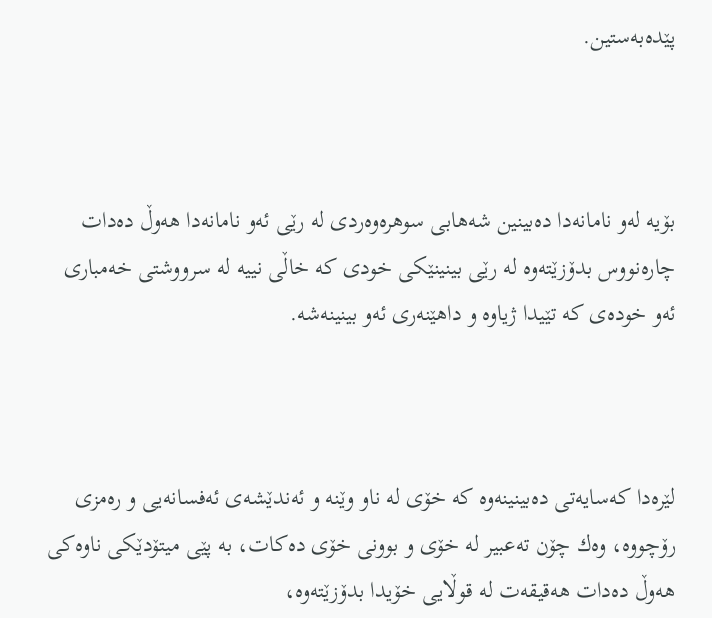پێده‌به‌ستين.



بۆيه‌ له‌و نامانه‌دا ده‌بينين شه‌هابى سوهره‌وه‌ردى له‌ رێى ئه‌و نامانه‌دا هه‌وڵ ده‌دات چاره‌نووس بدۆزێته‌وه‌ له‌ رێى بينينێكى خودى كه‌ خاڵى نييه‌ له‌ سرووشتى خه‌مبارى ئه‌و خوده‌ى كه‌ تێيدا ژياوه‌ و داهێنه‌رى ئه‌و بينينه‌شه‌.



لێره‌دا كه‌سايه‌تى ده‌بينينه‌وه‌ كه‌ خۆى له‌ ناو وێنه‌ و ئه‌ندێشه‌ى ئه‌فسانه‌يى و ره‌مزى رۆچووه‌، وه‌ك چۆن ته‌عبير له‌ خۆى و بوونى خۆى ده‌كات، به‌ پێى ميتۆدێكى ناوه‌كى هه‌وڵ ده‌دات هه‌قيقه‌ت له‌ قوڵايى خۆيدا بدۆزێته‌وه‌،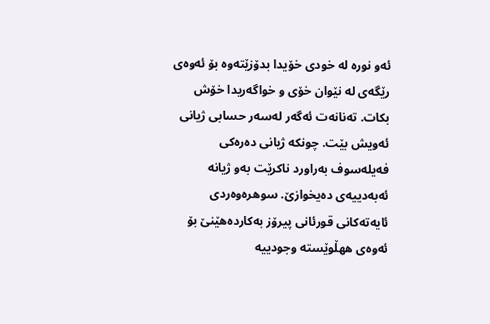ئه‌و نوره‌ له‌ خودى خۆيدا بدۆزێته‌وه‌ بۆ ئه‌وه‌ى رێگه‌ى له‌ نێوان خۆى و خواگه‌ريدا خۆش بكات. ته‌نانه‌ت ئه‌گه‌ر له‌سه‌ر حسابى ژيانى ئه‌ويش بێت. چونكه‌ ژيانى ده‌ره‌كى فه‌يله‌سوف به‌راورد ناكرێت به‌و ژيانه‌ ئه‌به‌دييه‌ى ده‌يخوازێ. سوهره‌وه‌ردى ئايه‌ته‌كانى قورئانى پيرۆز به‌كارده‌هێنێ بۆ ئه‌وه‌ى ههڵوێسته‌ وجودييه‌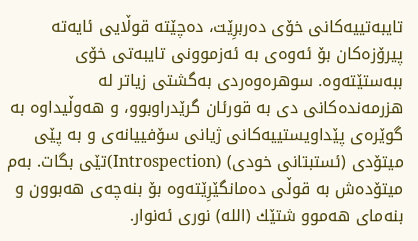تايبه‌تييه‌كانى خۆى ده‌ربرِێت، ده‌چێته‌ قوڵايى ئايه‌ته‌ پيرۆزه‌كان بۆ ئه‌وه‌ى به‌ ئه‌زموونى تايبه‌تى خۆى ببه‌ستێته‌وه‌. سوهره‌وه‌ردى به‌گشتى زياتر له‌ هزرمه‌نده‌كانى دى به‌ قورئان گرێدراوبوو، و هه‌وڵيداوه‌ به‌ گوێره‌ى پێداويستييه‌كانى ژيانى سۆفييانه‌ى و به‌ پێى ميتۆدى (ئستبتانى خودى) (Introspection)تێى بگات. به‌م ميتۆده‌ش به‌ قوڵى ده‌مانگێرِێته‌وه‌ بۆ بنه‌چه‌ى هه‌بوون و بنه‌ماى هه‌موو شتێك (الله) نورى ئه‌نوار.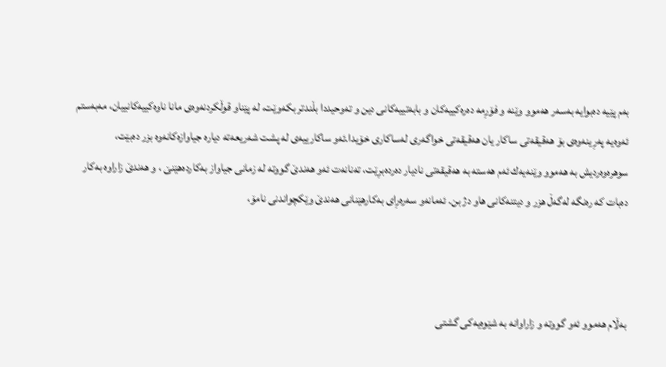به‌م پێيه‌ ده‌بوايه‌ به‌سه‌ر هه‌موو وێنه‌ و فۆرِمه‌ ده‌ره‌كييه‌كان و بابه‌تييه‌كانى دين و ته‌وحيددا بڵندتر بكه‌وێت، له‌ پێناو قوڵكردنه‌وه‌ى مانا ناوه‌كييه‌كانييان، مه‌به‌ستم ئه‌وه‌يه‌ په‌رِينه‌وه‌ى بۆ هه‌قيقه‌تى ساكار يان هه‌قيقه‌تى خواگه‌رى له‌ساكارى خۆيدا.ئه‌و ساكارييه‌ى له‌ پشت شه‌ريعه‌ته‌ دياره‌ جياوازه‌كانه‌وه‌ بزر ده‌بێت، سوهره‌وه‌رديش به‌ هه‌موو وێنه‌يه‌ك ئه‌م هه‌سته‌ به‌ هه‌قيقه‌تى ناديار ده‌رده‌برِێت، ته‌نانه‌ت ئه‌و هه‌ندێ گووته‌ له‌ زمانى جياواز به‌كارده‌هێنێ ، و هه‌ندێ زاراوه‌ به‌كار ده‌بات كه‌ ره‌نگه‌ له‌گه‌ڵ هزر و ديتنه‌كانى هاو دژ بن. ئه‌مانه‌و سه‌ره‌رِاى به‌كارهێنانى هه‌ندێ وێكچواندنى نامۆ،



به‌ڵام هه‌موو ئه‌و گووته‌ و زاراوانه‌ به‌ شێوه‌يه‌كى گشتى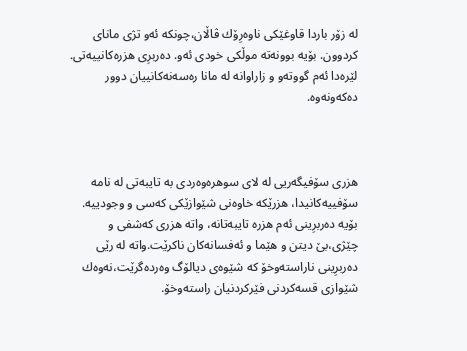له‌ زۆر باردا قاوغێكى ناوه‌رِۆك ڤاڵان،چونكه‌ ئه‌و تژى ماناى كردوون. بۆيه‌ بوونه‌ته‌ موڵكى خودى ئه‌و. ده‌ربرِى هزره‌كانييه‌تى. لێره‌دا ئه‌م گووته‌و و زاراوانه‌ له‌ مانا ره‌سه‌نه‌كانييان دوور ده‌كه‌ونه‌وه‌.



هزرى سۆفيگه‌ريى له‌ لاى سوهره‌وه‌ردى به‌ تايبه‌تى له‌ نامه‌ سۆفييه‌كانيدا، هزرێكه‌ خاوه‌نى شێوازێكى كه‌سى و وجودييه‌. بۆيه‌ ده‌ربرِينى ئه‌م هزره‌ تايبه‌تانه‌، واته‌ هزرى كه‌شفى و چێژى،بێ ديتن و هێما و ئه‌فسانه‌كان ناكرێت.واته‌ له‌ رێى ده‌ربرِينى ناراسته‌وخۆ كه‌ شێوه‌ى ديالۆگ وه‌رده‌گرێت،نه‌وه‌ك شێوازى قسه‌كردنى فێركردنيان راسته‌وخۆ.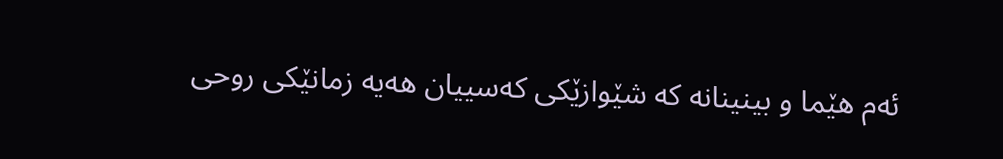ئه‌م هێما و بينينانه‌ كه‌ شێوازێكى كه‌سييان هه‌يه‌ زمانێكى روحى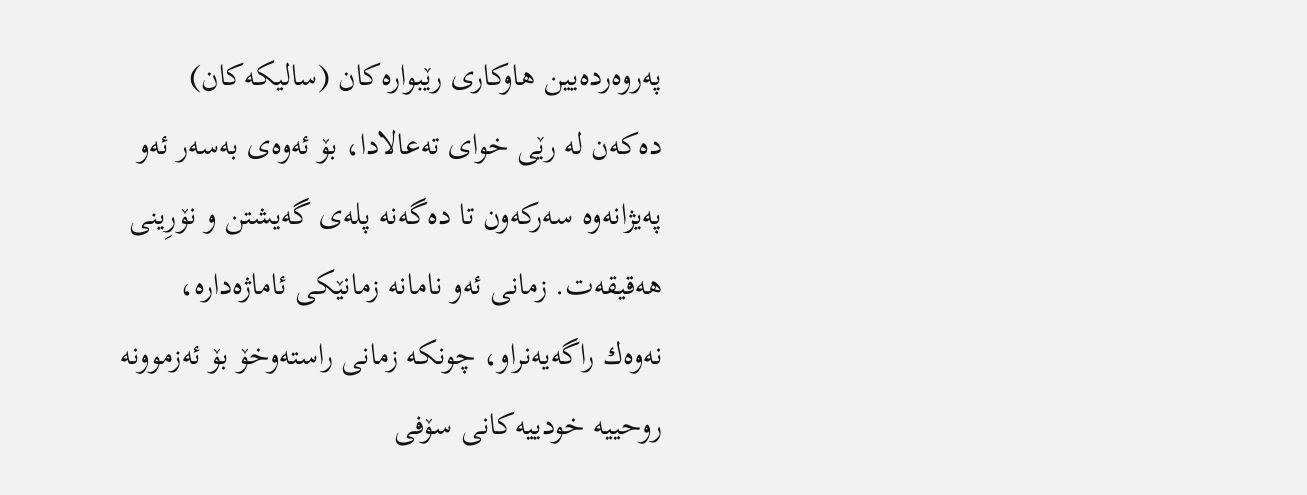په‌روه‌رده‌يين هاوكارى رێبواره‌كان (ساليكه‌كان) ده‌كه‌ن له‌ رێى خواى ته‌عالادا، بۆ ئه‌وه‌ى به‌سه‌ر ئه‌و په‌يژانه‌وه‌ سه‌ركه‌ون تا ده‌گه‌نه‌ پله‌ى گه‌يشتن و نۆرِينى هه‌قيقه‌ت. زمانى ئه‌و نامانه‌ زمانێكى ئاماژه‌داره‌، نه‌وه‌ك راگه‌يه‌نراو، چونكه‌ زمانى راسته‌وخۆ بۆ ئه‌زموونه‌ روحييه‌ خودييه‌كانى سۆفى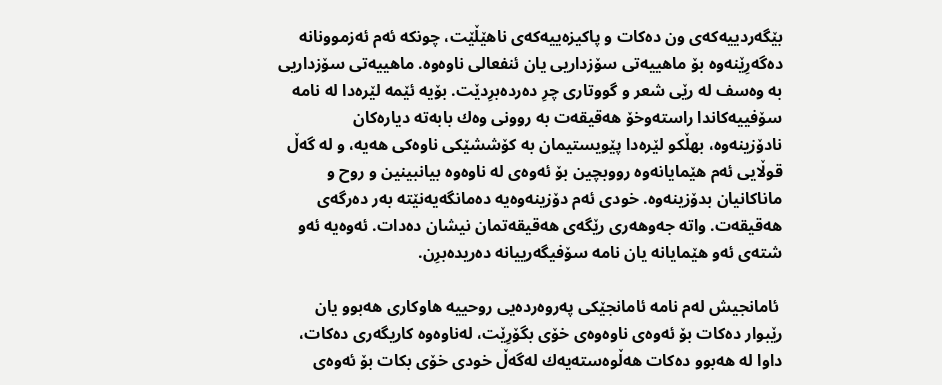بێگه‌ردييه‌كه‌ى ون ده‌كات و پاكيزه‌ييه‌كه‌ى ناهێڵێت، چونكه‌ ئه‌م ئه‌زموونانه‌ ده‌گه‌رِێنه‌وه‌ بۆ ماهييه‌تى سۆزداريى يان ئنفعالى ناوه‌وه‌. ماهييه‌تى سۆزداريى به‌ وه‌سف له‌ رێى شعر و گووتارى چرِ ده‌رده‌برِدێت. بۆيه‌ ئێمه‌ لێره‌دا له‌ نامه‌ سۆفييه‌كاندا راسته‌وخۆ هه‌قيقه‌ت به‌ روونى وه‌ك بابه‌ته‌ دياره‌كان نادۆزينه‌وه‌، بهڵكو لێره‌دا پێويستيمان به‌ كۆششێكى ناوه‌كى هه‌يه‌، و له‌ گه‌ڵ قوڵايى ئه‌م هێمايانه‌وه‌ رووبچين بۆ ئه‌وه‌ى له‌ ناوه‌وه‌ بيانبينين و روح و ماناكانيان بدۆزينه‌وه‌. خودى ئه‌م دۆزينه‌وه‌يه‌ ده‌مانگه‌يه‌نێته‌ به‌ر ده‌رگه‌ى هه‌قيقه‌ت. واته‌ جه‌وهه‌رى رێگه‌ى هه‌قيقه‌تمان نيشان ده‌دات. ئه‌وه‌يه‌ ئه‌و شته‌ى ئه‌و هێمايانه‌ يان نامه‌ سۆفيگه‌رييانه‌ ده‌ريده‌برِن.

 ئامانجيش له‌م نامه‌ ئامانجێكى په‌روه‌رده‌يى روحييه‌ هاوكارى هه‌بوو يان رێبوار ده‌كات بۆ ئه‌وه‌ى ناوه‌وه‌ى خۆى بگۆرِێت، له‌ناوه‌وه‌ كاريگه‌رى ده‌كات، داوا له‌ هه‌بوو ده‌كات هه‌ڵوه‌سته‌يه‌ك له‌گه‌ڵ خودى خۆى بكات بۆ ئه‌وه‌ى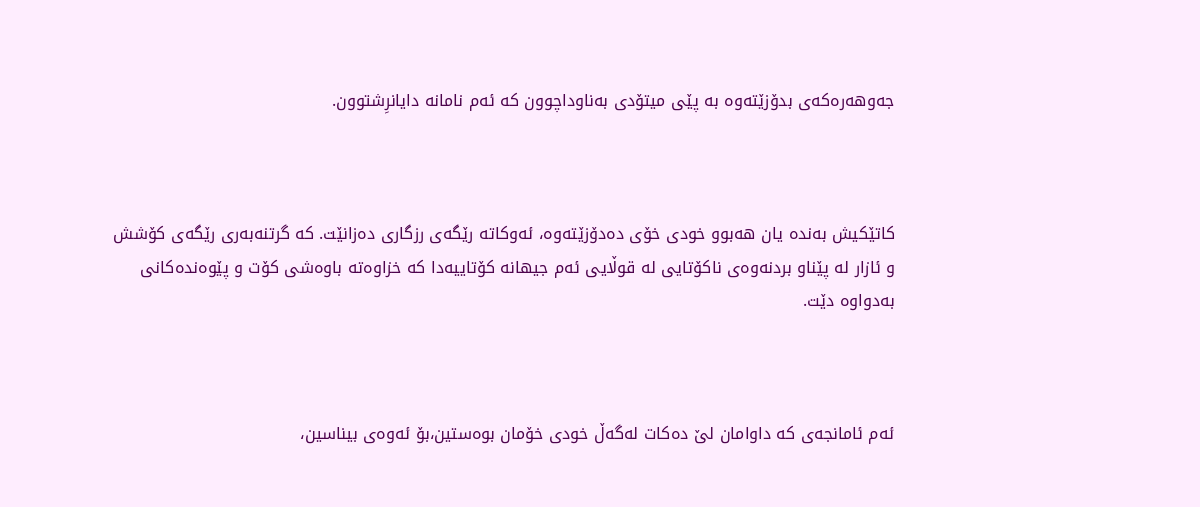جه‌وهه‌ره‌كه‌ى بدۆزێته‌وه‌ به‌ پێى ميتۆدى به‌ناوداچوون كه‌ ئه‌م نامانه‌ دايانرِشتوون.



كاتێكيش به‌نده‌ يان هه‌بوو خودى خۆى ده‌دۆزێته‌وه‌، ئه‌وكاته‌ رێگه‌ى رزگارى ده‌زانێت. كه‌ گرتنه‌به‌رى رێگه‌ى كۆشش و ئازار له‌ پێناو بردنه‌وه‌ى ناكۆتايى له‌ قوڵايى ئه‌م جيهانه‌ كۆتاييه‌دا كه‌ خزاوه‌ته‌ باوه‌شى كۆت و پێوه‌نده‌كانى به‌دواوه‌ دێت.



ئه‌م ئامانجه‌ى كه‌ داوامان لێ ده‌كات له‌گه‌ڵ خودى خۆمان بوه‌ستين،بۆ ئه‌وه‌ى بيناسين،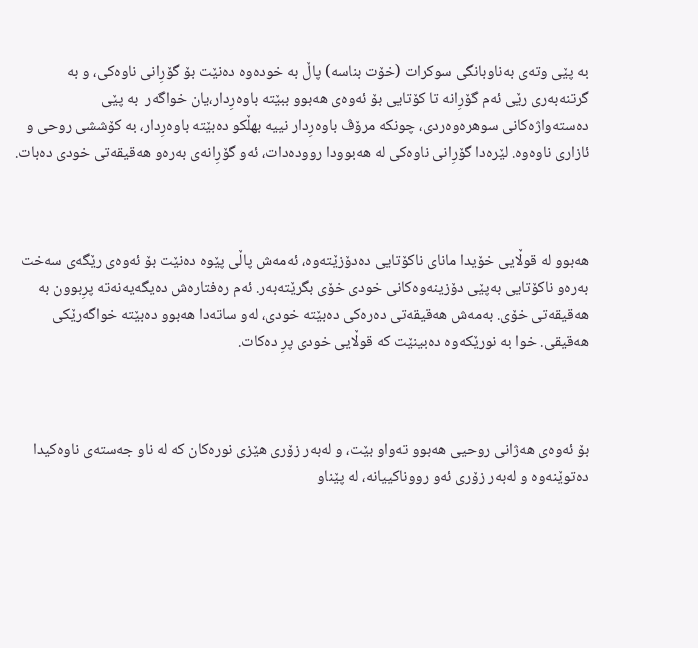به‌ پێى وته‌ى به‌ناوبانگى سوكرات (خۆت بناسه‌) پاڵ به‌ خوده‌وه‌ ده‌نێت بۆ گۆرِانى ناوه‌كى، و به‌ گرتنه‌به‌رى رێى ئه‌م گۆرِانه‌ تا كۆتايى بۆ ئه‌وه‌ى هه‌بوو ببێته‌ باوه‌رِدار،يان خواگه‌ر  به‌ پێى ده‌سته‌واژه‌كانى سوهره‌وه‌ردى، چونكه‌ مرۆڤ باوه‌رِدار نييه‌ بهڵكو ده‌بێته‌ باوه‌رِدار، به‌ كۆششى روحى و ئازارى ناوه‌وه‌. لێره‌دا گۆرِانى ناوه‌كى له‌ هه‌بوودا رووده‌دات، ئه‌و گۆرِانه‌ى به‌ره‌و هه‌قيقه‌تى خودى ده‌بات.



هه‌بوو له‌ قوڵايى خۆيدا ماناى ناكۆتايى ده‌دۆزێته‌وه‌، ئه‌مه‌ش پاڵى پێوه‌ ده‌نێت بۆ ئه‌وه‌ى رێگه‌ى سه‌خت به‌ره‌و ناكۆتايى به‌پێى دۆزينه‌وه‌كانى خودى خۆى بگرێته‌به‌ر. ئه‌م ره‌فتاره‌ش ده‌يگه‌يه‌نه‌ته‌ پرِبوون به‌ هه‌قيقه‌تى خۆى. به‌مه‌ش هه‌قيقه‌تى ده‌ره‌كى ده‌بێته‌ خودى، له‌و ساته‌دا هه‌بوو ده‌بێته‌ خواگه‌رێكى هه‌قيقى. خوا به‌ نورێكه‌وه‌ ده‌بينێت كه‌ قوڵايى خودى پرِ ده‌كات.



بۆ ئه‌وه‌ى هه‌ژانى روحيى هه‌بوو ته‌واو بێت، و له‌به‌ر زۆرى هێزى نوره‌كان كه‌ له‌ ناو جه‌سته‌ى ناوه‌كيدا ده‌توێنه‌وه‌ و له‌به‌ر زۆرى ئه‌و رووناكييانه‌، له‌ پێناو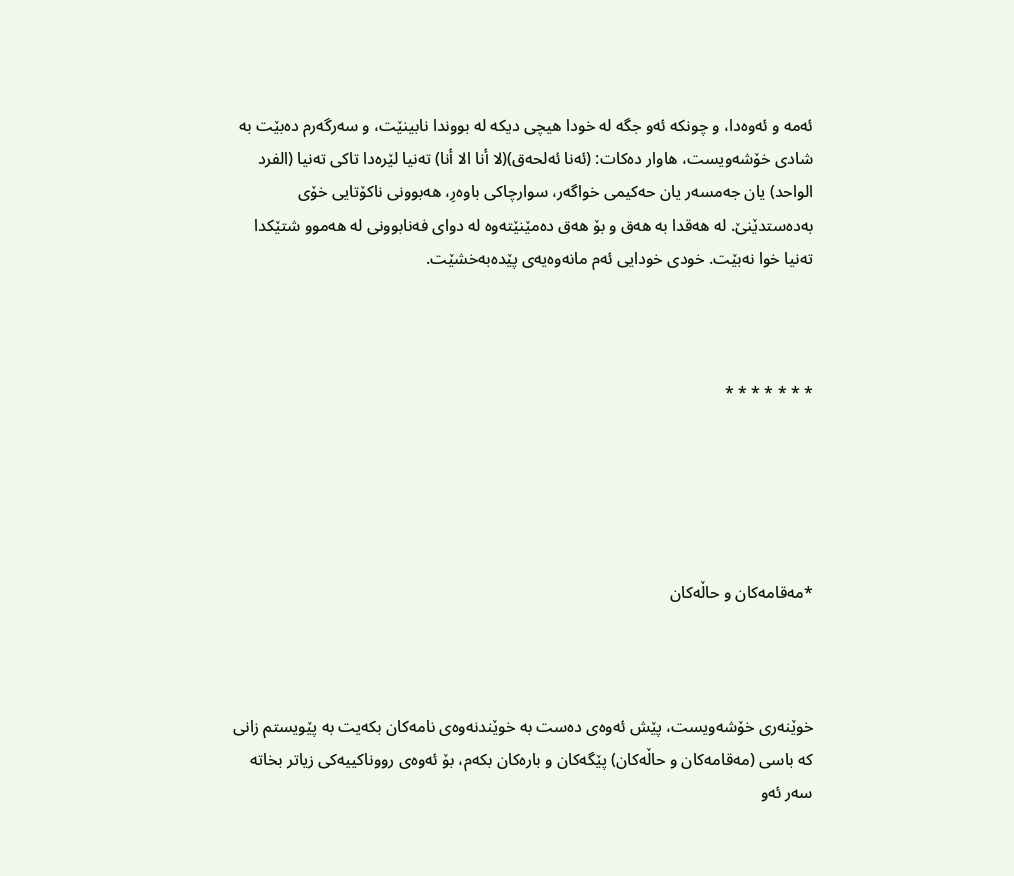ئه‌مه‌ و ئه‌وه‌دا، و چونكه‌ ئه‌و جگه‌ له‌ خودا هيچى ديكه‌ له‌ بووندا نابينێت، و سه‌رگه‌رم ده‌بێت به‌ شادى خۆشه‌ويست، هاوار ده‌كات: (ئه‌نا ئه‌لحه‌ق)(لا أنا الا أنا) ته‌نيا لێره‌دا تاكى ته‌نيا (الفرد الواحد) يان جه‌مسه‌ر يان حه‌كيمى خواگه‌ر، سوارچاكى باوه‌رِ، هه‌بوونى ناكۆتايى خۆى به‌ده‌ستدێنێ. له‌ هه‌قدا به‌ هه‌ق و بۆ هه‌ق ده‌مێنێته‌وه‌ له‌ دواى فه‌نابوونى له‌ هه‌موو شتێكدا ته‌نيا خوا نه‌بێت. خودى خودايى ئه‌م مانه‌وه‌يه‌ى پێده‌به‌خشێت.



* * * * * * *





*مه‌قامه‌كان و حاڵه‌كان



خوێنه‌رى خۆشه‌ويست، پێش ئه‌وه‌ى ده‌ست به‌ خوێندنه‌وه‌ى نامه‌كان بكه‌يت به‌ پێويستم زانى كه‌ باسى (مه‌قامه‌كان و حاڵه‌كان) پێگه‌كان و باره‌كان بكه‌م، بۆ ئه‌وه‌ى رووناكييه‌كى زياتر بخاته‌ سه‌ر ئه‌و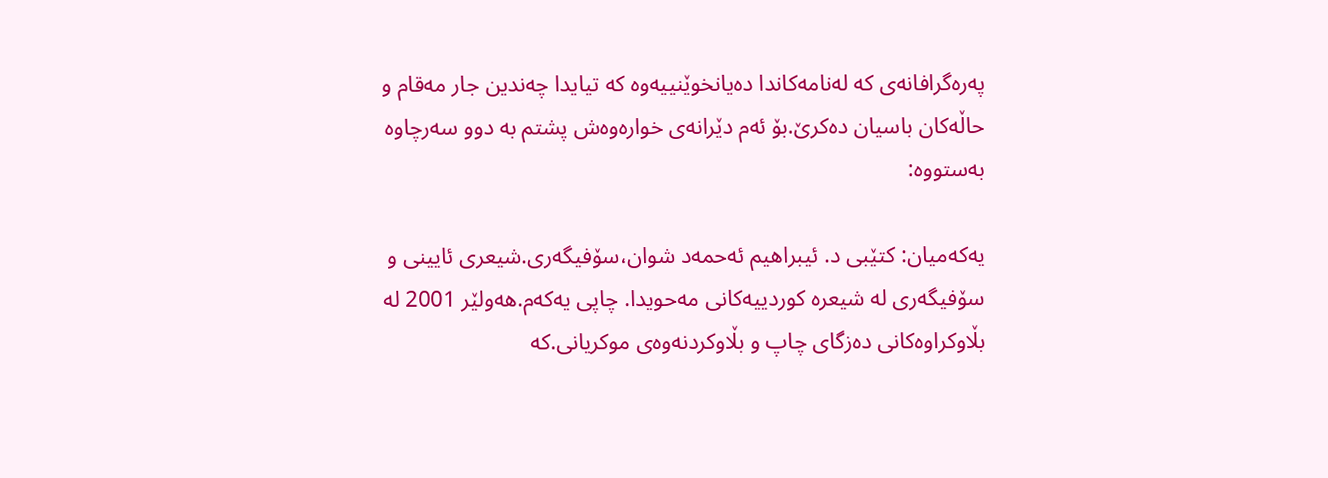په‌ره‌گرافانه‌ى كه‌ له‌نامه‌كاندا ده‌يانخوێنييه‌وه‌ كه‌ تيايدا چه‌ندين جار مه‌قام و حاڵه‌كان باسيان ده‌كرێ.بۆ ئه‌م دێرانه‌ى خواره‌وه‌ش پشتم به‌ دوو سه‌رچاوه‌ به‌ستووه‌:

يه‌كه‌ميان: كتێبى د. ئيبراهيم ئه‌حمه‌د شوان،سۆفيگه‌رى.شيعرى ئايينى و سۆفيگه‌رى له‌ شيعره‌ كوردييه‌كانى مه‌حويدا. چاپى يه‌كه‌م.هه‌ولێر 2001 له‌ بڵاوكراوه‌كانى ده‌زگاى چاپ و بڵاوكردنه‌وه‌ى موكريانى.كه‌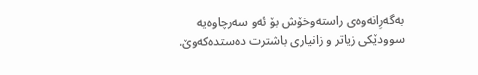به‌گه‌رِانه‌وه‌ى راسته‌وخۆش بۆ ئه‌و سه‌رچاوه‌يه‌ سوودێكى زياتر و زانيارى باشترت ده‌ستده‌كه‌وێ.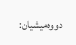دووه‌ميشيان: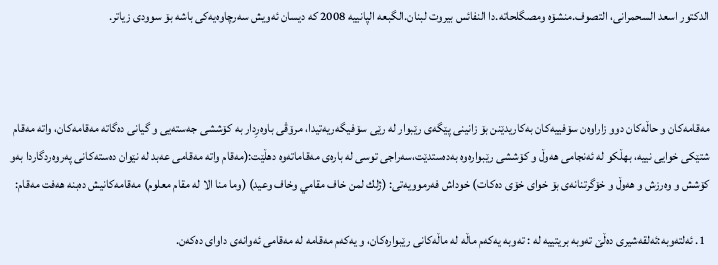الدكتور اسعد السحمرانى، التصوف.منشۆه ومصگلحاته.دا النفائس بيروت لبنان.الگبعه‌ الپانييه‌ 2008 كه‌ ديسان ئه‌ويش سه‌رچاوه‌يه‌كى باشه‌ بۆ سوودى زياتر.



مه‌قامه‌كان و حاڵه‌كان دوو زاراوه‌ن سۆفييه‌كان به‌كاريدێنن بۆ زانينى پێگه‌ى رێبوار له‌ رێى سۆفيگه‌ريه‌تيدا، مرۆڤى باوه‌رِدار به‌ كۆششى جه‌سته‌يى و گيانى ده‌گاته‌ مه‌قامه‌كان، واته‌ مه‌قام شتێكى خوايى نييه‌، بهڵكو له‌ ئه‌نجامى هه‌وڵ و كۆششى رێبواره‌وه‌ به‌ده‌ستدێت،سه‌راجى توسى له‌ باره‌ى مه‌قاماته‌وه‌ دهڵێت:(مه‌قام واته‌ مه‌قامى عه‌بد له‌ نێوان ده‌سته‌كانى په‌روه‌ردگاردا به‌و كۆشش و وه‌رزش و هه‌وڵ و خۆگرتنانه‌ى بۆ خواى خۆى ده‌كات) خوداش فه‌رموويه‌تى: (ژلك لمن خاف مقامي وخاف وعيد) (وما منا الا له مقام معلوم) مه‌قامه‌كانيش ده‌بنه‌ هه‌فت مه‌قام:

  1. ئه‌لته‌وبه‌:ئه‌لقه‌شيرى ده‌ڵێ ته‌وبه‌ بريتييه‌ له‌ : ته‌وبه‌ يه‌كه‌م ماڵه‌ له‌ ماڵه‌كانى رێبواره‌كان، و يه‌كه‌م مه‌قامه‌ له‌ مه‌قامى ئه‌وانه‌ى داواى ده‌كه‌ن.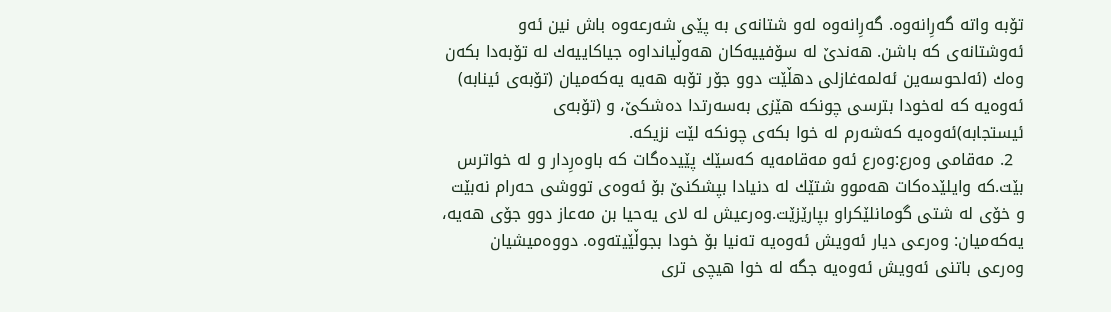تۆبه‌ واته‌ گه‌رِانه‌وه‌. گه‌رِانه‌وه‌ له‌و شتانه‌ى به‌ پێى شه‌رعه‌وه‌ باش نين ئه‌و ئه‌وشتانه‌ى كه‌ باشن. هه‌ندێ له‌ سۆفييه‌كان هه‌وڵيانداوه‌ جياكاييه‌ك له‌ تۆبه‌دا بكه‌ن وه‌ك (ئه‌لحوسه‌ين ئه‌لمه‌غازلى دهڵێت دوو جۆر تۆبه‌ هه‌يه‌ يه‌كه‌ميان (تۆبه‌ى ئينابه‌) ئه‌وه‌يه‌ كه‌ له‌خودا بترسى چونكه‌ هێزى به‌سه‌رتدا ده‌شكێ، و (تۆبه‌ى ئيستجابه‌)ئه‌وه‌يه‌ كه‌شه‌رم له‌ خوا بكه‌ى چونكه‌ لێت نزيكه‌.
  2. مه‌قامى وه‌رع:وه‌رع ئه‌و مه‌قامه‌يه‌ كه‌سێك پێيده‌گات كه‌ باوه‌رِدار و له‌ خواترس بێت.كه‌ وايلێده‌كات هه‌موو شتێك له‌ دنيادا بپشكنێ بۆ ئه‌وه‌ى تووشى حه‌رام نه‌بێت و خۆى له‌ شتى گومانلێكراو بپارێزێت.وه‌رعيش له‌ لاى يه‌حيا بن مه‌عاز دوو جۆى هه‌يه‌، يه‌كه‌ميان: وه‌رعى ديار ئه‌ويش ئه‌وه‌يه‌ ته‌نيا بۆ خودا بجوڵێيته‌وه‌. دووه‌ميشيان وه‌رعى باتنى ئه‌ويش ئه‌وه‌يه‌ جگه‌ له‌ خوا هيچى ترى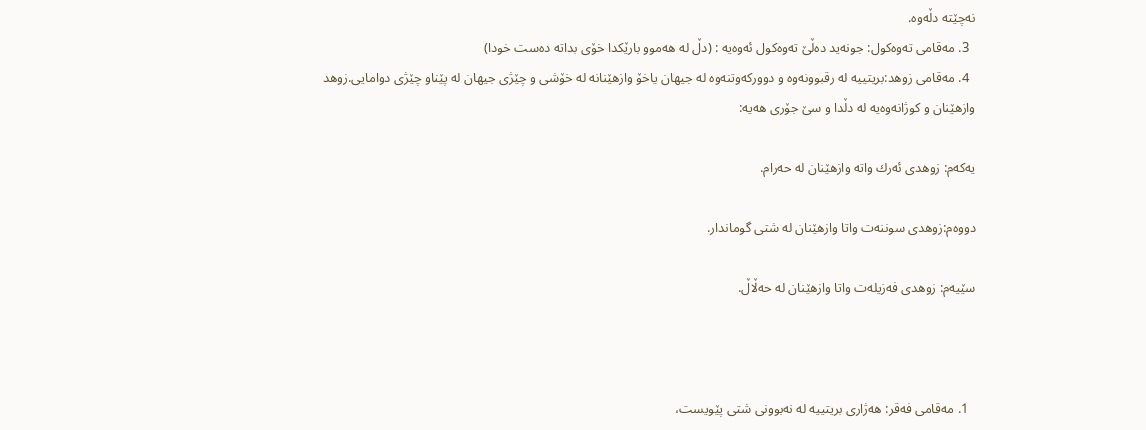نه‌چێته‌ دڵه‌وه‌.
  3. مه‌قامى ته‌وه‌كول: جونه‌يد ده‌ڵێ ته‌وه‌كول ئه‌وه‌يه‌ : (دڵ له‌ هه‌موو بارێكدا خۆى بداته‌ ده‌ست خودا)
  4. مه‌قامى زوهد:بريتييه‌ له‌ رقبوونه‌وه‌ و دووركه‌وتنه‌وه‌ له‌ جيهان ياخۆ وازهێنانه‌ له‌ خۆشى و چێژى جيهان له‌ پێناو چێژى دوامايى.زوهد وازهێنان و كوژانه‌وه‌يه‌ له‌ دڵدا و سێ جۆرى هه‌يه‌:

يه‌كه‌م: زوهدى ئه‌رك واته‌ وازهێنان له‌ حه‌رام.

دووه‌م:زوهدى سوننه‌ت واتا وازهێنان له‌ شتى گوماندار.

سێيه‌م: زوهدى فه‌زيله‌ت واتا وازهێنان له‌ حه‌ڵاڵ.



  1. مه‌قامى فه‌قر: هه‌ژارى بريتييه‌ له‌ نه‌بوونى شتى پێويست،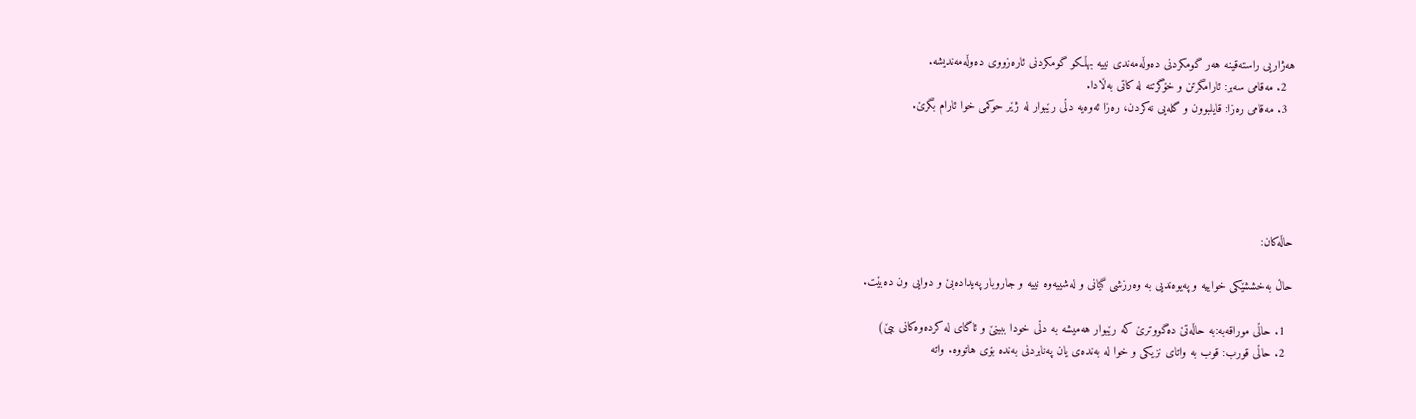هه‌ژاريى راسته‌قينه‌ هه‌ر گومكردنى ده‌وڵه‌مه‌ندى نييه‌ بهڵكو گومكردنى ئاره‌زووى ده‌وڵه‌مه‌نديشه‌.
  2. مه‌قامى سه‌بر: ئارامگرتن و خۆگرتنه‌ له‌ كاتى به‌ڵادا.
  3. مه‌قامى ره‌زا: قايلبوون و گله‌يى نه‌كردن، ره‌زا ئه‌وه‌يه‌ دڵى رێبوار له‌ ژێر حوكمى خوا ئارام بگرێ.





حاڵه‌كان:

حاڵ به‌خششێكى خواييه‌ و په‌يوه‌نديى به‌ وه‌رزشى گيانى و له‌شييه‌وه‌ نييه‌ و جاروبار په‌يداده‌بێ و دوايى ون ده‌بێت.

  1. حاڵى موراقه‌به‌:به‌ حاڵه‌تێ ده‌گووترێ كه‌ رێبوار هه‌ميشه‌ به‌ دڵى خودا ببينێ و ئاگاى له‌ كرده‌وه‌كانى ببێ)
  2. حاڵى قورب: قوب به‌ واتاى نزيكى و خوا له‌ به‌نده‌ى يان په‌نابردنى به‌نده‌ بۆى هاتووه‌. واته‌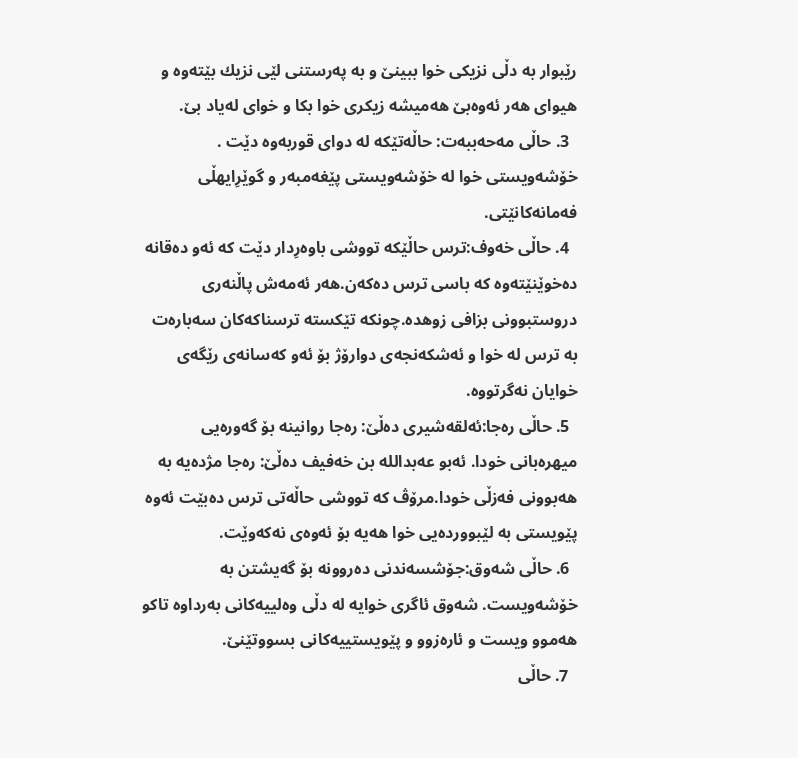رێبوار به‌ دڵى نزيكى خوا ببينێ و به‌ په‌رستنى لێى نزيك بێته‌وه‌ و هيواى هه‌ر ئه‌وه‌بێ هه‌ميشه‌ زيكرى خوا بكا و خواى له‌ياد بێ.
  3. حاڵى مه‌حه‌ببه‌ت: حاڵه‌تێكه‌ له‌ دواى قوربه‌وه‌ دێت . خۆشه‌ويستى خوا له‌ خۆشه‌ويستى پێغه‌مبه‌ر و گوێرِايهڵى فه‌مانه‌كانێتى.
  4. حاڵى خه‌وف:ترس حاڵێكه‌ تووشى باوه‌رِدار دێت كه‌ ئه‌و ده‌قانه‌ ده‌خوێنێته‌وه‌ كه‌ باسى ترس ده‌كه‌ن.هه‌ر ئه‌مه‌ش پاڵنه‌رى دروستبوونى بزافى زوهده‌.چونكه‌ تێكسته‌ ترسناكه‌كان سه‌باره‌ت به‌ ترس له‌ خوا و ئه‌شكه‌نجه‌ى دوارۆژ بۆ ئه‌و كه‌سانه‌ى رێگه‌ى خوايان نه‌گرتووه‌.
  5. حاڵى ره‌جا:ئه‌لقه‌شيرى ده‌ڵێ: ره‌جا روانينه‌ بۆ گه‌وره‌يى ميهره‌بانى خودا. ئه‌بو عه‌بدالله بن خه‌فيف ده‌ڵێ: ره‌جا مژده‌يه‌ به‌ هه‌بوونى فه‌زڵى خودا.مرۆڤ كه‌ تووشى حاڵه‌تى ترس ده‌بێت ئه‌وه‌ پێويستى به‌ لێبوورده‌يى خوا هه‌يه‌ بۆ ئه‌وه‌ى نه‌كه‌وێت.
  6. حاڵى شه‌وق:جۆشسه‌ندنى ده‌روونه‌ بۆ گه‌يشتن به‌ خۆشه‌ويست. شه‌وق ئاگرى خوايه‌ له‌ دڵى وه‌لييه‌كانى به‌رداوه‌ تاكو هه‌موو ويست و ئاره‌زوو و پێويستييه‌كانى بسووتێنێ.
  7. حاڵى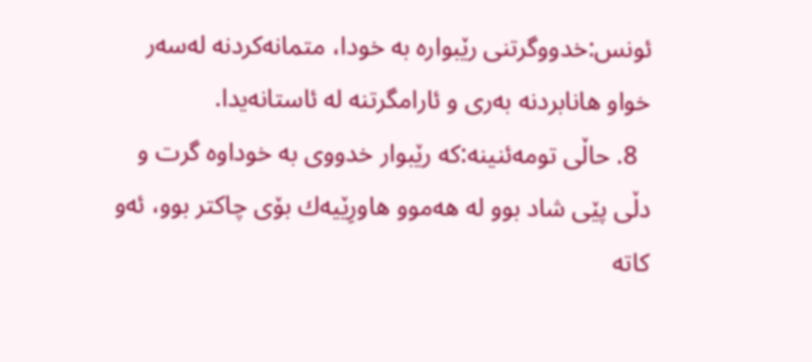ئونس:خدووگرتنى رێبواره‌ به‌ خودا، متمانه‌كردنه‌ له‌سه‌ر خواو هانابردنه‌ به‌رى و ئارامگرتنه‌ له‌ ئاستانه‌يدا.
  8. حاڵى تومه‌ئنينه‌:كه‌ رێبوار خدووى به‌ خوداوه‌ گرت و دڵى پێى شاد بوو له‌ هه‌موو هاورِێيه‌ك بۆى چاكتر بوو، ئه‌و كاته‌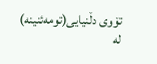تۆوى دڵنيايى(تومه‌ئنينه‌) له‌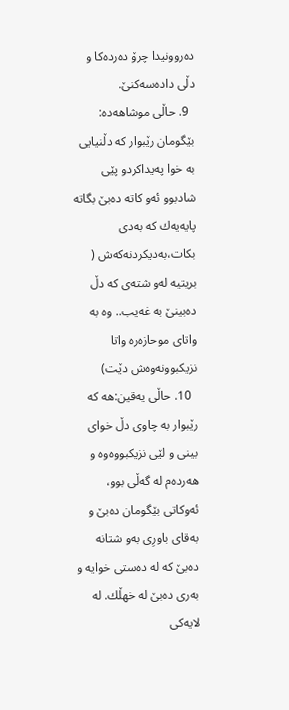ده‌روونيدا چرۆ ده‌رده‌كا و دڵى داده‌سه‌كنێ.
  9. حاڵى موشاهه‌ده‌: بێگومان رێبوار كه‌ دڵنيايى به‌ خوا په‌يداكردو پێى شادبوو ئه‌و كاته‌ ده‌بێ بگاته‌ پايه‌يه‌ك كه‌ به‌دى بكات،به‌ديكردنه‌كه‌ش ( بريتيه‌ له‌و شته‌ى كه‌ دڵ ده‌بينێ به‌ غه‌يب.. وه‌ به‌ واتاى موحازه‌ره‌ واتا نزيكبوونه‌وه‌ش دێت)
  10. حاڵى يه‌قين:هه‌ كه‌ رێبوار به‌ چاوى دڵ خواى بينى و لێى نزيكبووه‌وه‌ و هه‌رده‌م له‌ گه‌ڵى بوو، ئه‌وكاتى بێگومان ده‌بێ و به‌قاى باورِى به‌و شتانه‌ ده‌بێ كه‌ له‌ ده‌ستى خوايه‌ و به‌رى ده‌بێ له‌ خهڵك. له‌ لايه‌كى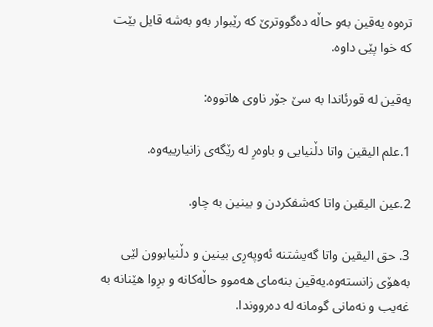تره‌وه‌ يه‌قين به‌و حاڵه‌ ده‌گووترێ كه‌ رێبوار به‌و به‌شه‌ قايل بێت كه‌ خوا پێى داوه‌.

يه‌قين له‌ قورئاندا به‌ سێ جۆر ناوى هاتووه‌:

1.علم اليقين واتا دڵنيايى و باوه‌رِ له‌ رێگه‌ى زانيارييه‌وه‌.

2.عين اليقين واتا كه‌شفكردن و بينين به‌ چاو.

3. حق اليقين واتا گه‌يشتنه‌ ئه‌وپه‌رِى بينين و دڵنيابوون لێى به‌هۆى زانسته‌وه‌.يه‌قين بنه‌ماى هه‌موو حاڵه‌كانه‌ و برِوا هێنانه‌ به‌ غه‌يب و نه‌مانى گومانه‌ له‌ ده‌رووندا.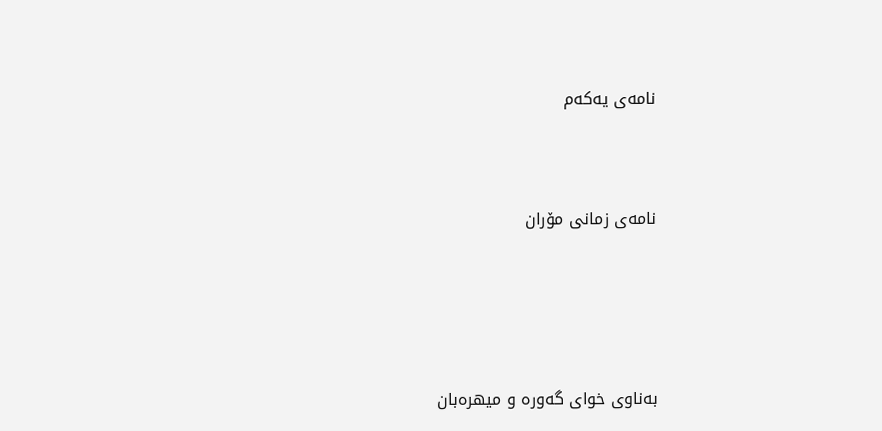نامه‌ى يه‌كه‌م



نامه‌ى زمانى مۆران





به‌ناوى خواى گه‌وره‌ و ميهره‌بان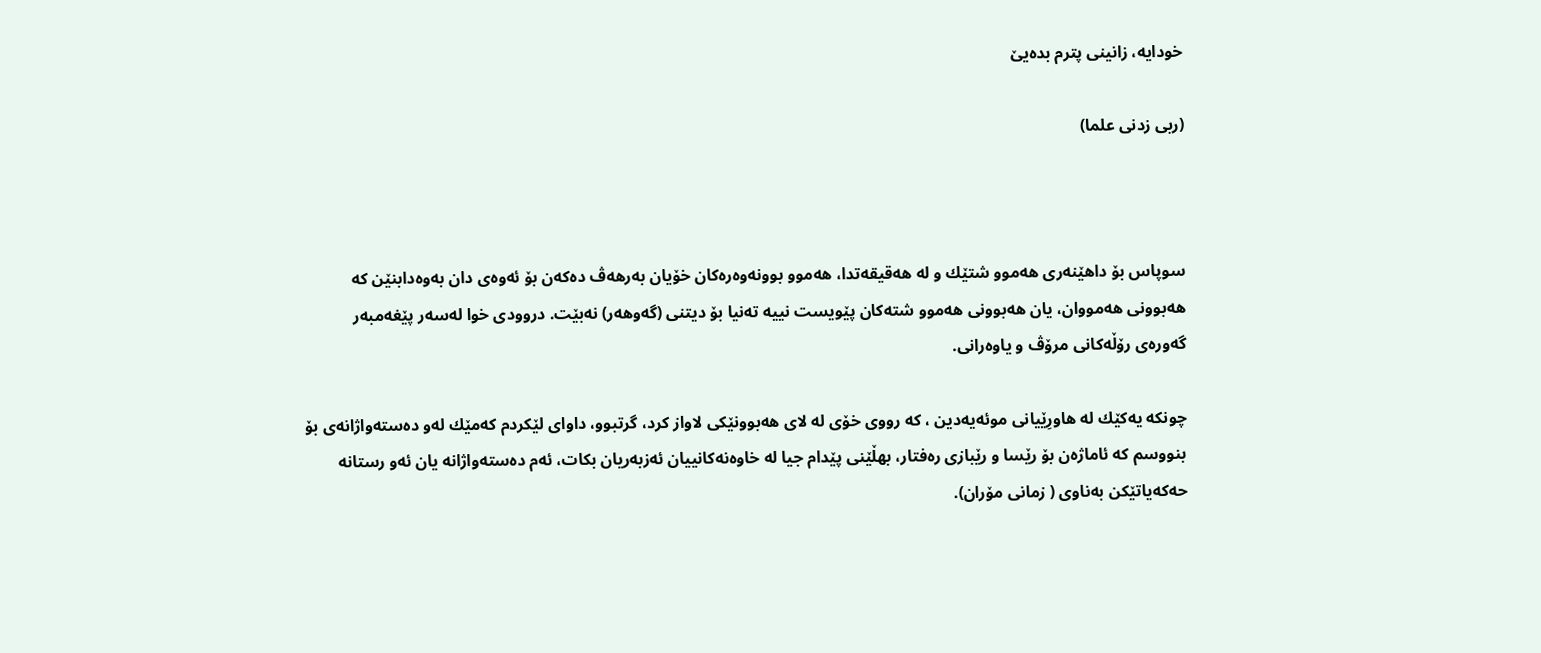خودايه‌، زانينى پترم بده‌يێ

(ربى زدنى علما)



سوپاس بۆ داهێنه‌رى هه‌موو شتێك و له‌ هه‌قيقه‌تدا، هه‌موو بوونه‌وه‌ره‌كان خۆيان به‌رهه‌ڤ ده‌كه‌ن بۆ ئه‌وه‌ى دان به‌وه‌دابنێن كه‌ هه‌بوونى هه‌مووان، يان هه‌بوونى هه‌موو شته‌كان پێويست نييه‌ ته‌نيا بۆ ديتنى (گه‌وهه‌ر) نه‌بێت. دروودى خوا له‌سه‌ر پێغه‌مبه‌ر گه‌وره‌ى رۆڵه‌كانى مرۆڤ و ياوه‌رانى.

چونكه‌ يه‌كێك له‌ هاورِێيانى موئه‌يه‌دين ، كه‌ رووى خۆى له‌ لاى هه‌بوونێكى لاواز كرد، گرتبوو، داواى لێكردم كه‌مێك له‌و ده‌سته‌واژانه‌ى بۆ بنووسم كه‌ ئاماژه‌ن بۆ رێسا و رێبازى ره‌فتار، بهڵێنى پێدام جيا له‌ خاوه‌نه‌كانييان ئه‌زبه‌ريان بكات، ئه‌م ده‌سته‌واژانه‌ يان ئه‌و رستانه‌ حه‌كه‌ياتێكن به‌ناوى ( زمانى مۆران).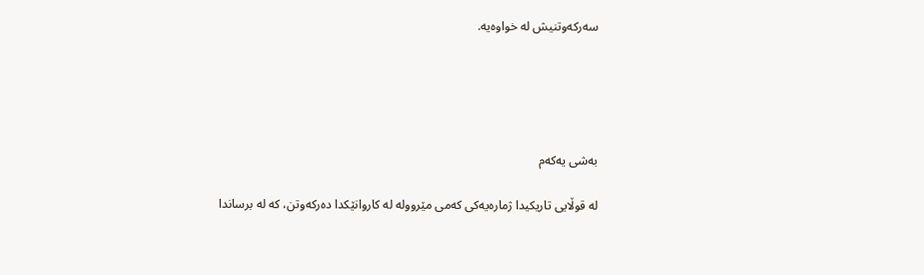سه‌ركه‌وتنيش له‌ خواوه‌يه‌.





به‌شى يه‌كه‌م

له‌ قوڵايى تاريكيدا ژماره‌يه‌كى كه‌مى مێرووله‌ له‌ كاروانێكدا ده‌ركه‌وتن، كه‌ له‌ برساندا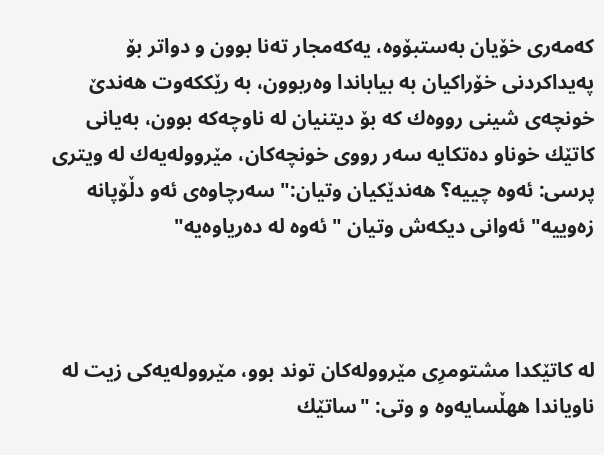كه‌مه‌رى خۆيان به‌ستبۆوه‌، يه‌كه‌مجار ته‌نا بوون و دواتر بۆ په‌يداكردنى خۆراكيان به‌ بياباندا وه‌ربوون، به‌ رێككه‌وت هه‌ندێ خونچه‌ى شينى رووه‌ك كه‌ بۆ ديتنيان له‌ ناوچه‌كه‌ بوون، به‌يانى كاتێك خوناو ده‌تكايه‌ سه‌ر رووى خونچه‌كان، مێرووله‌يه‌ك له‌ ويترى پرسى: ئه‌وه‌ چييه‌؟ هه‌ندێكيان وتيان:" سه‌رچاوه‌ى ئه‌و دڵۆپانه‌ زه‌وييه‌" ئه‌وانى ديكه‌ش وتيان " ئه‌وه‌ له‌ ده‌رياوه‌يه‌"



له‌ كاتێكدا مشتومرِى مێرووله‌كان توند بوو، مێرووله‌يه‌كى زيت له‌ ناوياندا ههڵسايه‌وه‌ و وتى: "ساتێك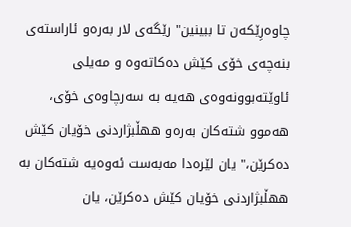چاوه‌رِێكه‌ن تا ببينين" رێگه‌ى لار به‌ره‌و ئاراسته‌ى بنه‌چه‌ى خۆى كێش ده‌كاته‌وه‌ و مه‌يلى ئاوێته‌بوونه‌وه‌ى هه‌يه‌ به‌ سه‌رچاوه‌ى خۆى، هه‌موو شته‌كان به‌ره‌و ههڵبژاردنى خۆيان كێش ده‌كرێن،" يان لێره‌دا مه‌به‌ست ئه‌وه‌يه‌ شته‌كان به‌ ههڵبژاردنى خۆيان كێش ده‌كرێن، يان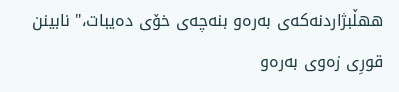ههڵبژاردنه‌كه‌ى به‌ره‌و بنه‌چه‌ى خۆى ده‌يبات،" نابينن قورِى زه‌وى به‌ره‌و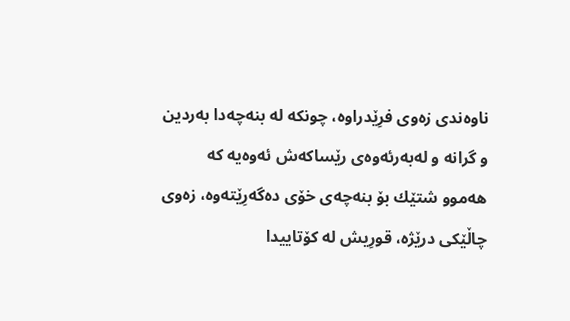ناوه‌ندى زه‌وى فرِێدراوه‌، چونكه‌ له‌ بنه‌چه‌دا به‌ردين و گرانه‌ و له‌به‌رئه‌وه‌ى رێساكه‌ش ئه‌وه‌يه‌ كه‌ هه‌موو شتێك بۆ بنه‌چه‌ى خۆى ده‌گه‌رِێته‌وه‌، زه‌وى چاڵێكى درێژه‌، قورِيش له‌ كۆتاييدا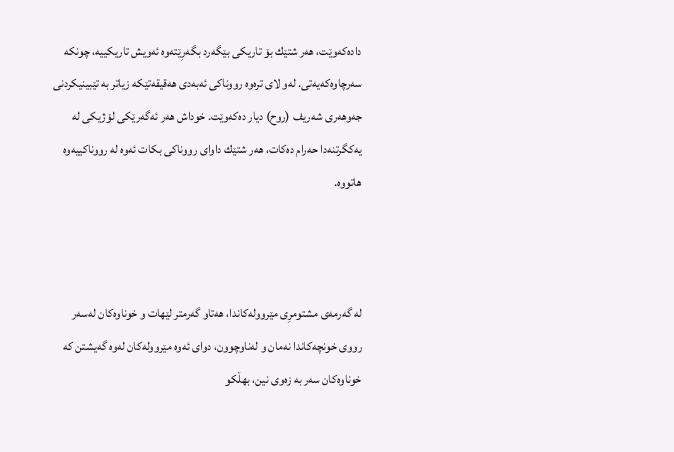داده‌كه‌وێت، هه‌ر شتێك بۆ تاريكى بێگه‌رد بگه‌رِێته‌وه‌ ئه‌ويش تاريكييه‌، چونكه‌ سه‌رچاوه‌كه‌يه‌تى. له‌و لاى تره‌وه‌ رووناكى ئه‌به‌دى هه‌قيقه‌تێكه‌ زياتر به‌ تێبينيكردنى جه‌وهه‌رى شه‌ريف (روح) ديار ده‌كه‌وێت. خوداش هه‌ر ئه‌گه‌رێكى لۆژيكى له‌ يه‌كگرتنه‌دا حه‌رام ده‌كات، هه‌ر شتێك داواى رووناكى بكات ئه‌وه‌ له‌ رووناكييه‌وه‌ هاتووه‌.



له‌ گه‌رمه‌ى مشتومرِى مێرووله‌كاندا، هه‌تاو گه‌رمتر لێهات و خوناوه‌كان له‌سه‌ر رووى خونچه‌كاندا نه‌مان و له‌ناوچوون، دواى ئه‌وه‌ مێرووله‌كان له‌وه‌ گه‌يشتن كه‌ خوناوه‌كان سه‌ر به‌ زه‌وى نين، بهڵكو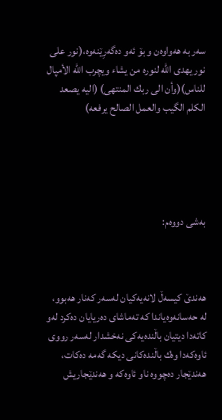سه‌ر به‌ هه‌واوه‌ن و بۆ ئه‌و ده‌گه‌رِێنه‌وه‌،(نور على نور يهدى الله لنوره من يشاء ويچرب الله الأمپال للناس)(وأن الى ربك المنتهى) (اليه يصعد الكلم الگيب والعمل الصالح يرفعه)





به‌شى دووه‌م:



هه‌ندێ كيسه‌ڵ لانه‌يه‌كيان له‌سه‌ر كه‌نار هه‌بوو، له‌ حه‌سانه‌وه‌ياندا كه‌ ته‌ماشاى ده‌ريايان ده‌كرد له‌و كاته‌دا ديتيان باڵنده‌يه‌كى نه‌خشدار له‌سه‌ر رووى ئاوه‌كه‌دا وه‌ك باڵنده‌كانى ديكه‌ گه‌مه‌ ده‌كات، هه‌ندێجار ده‌چووه‌ ناو ئاوه‌كه‌ و هه‌ندێجاريش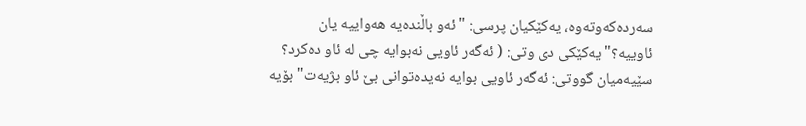سه‌رده‌كه‌وته‌وه‌، يه‌كێكيان پرسى: "ئه‌و باڵنده‌يه‌ هه‌واييه‌ يان ئاوييه‌؟"يه‌كێكى دى وتى: ( ئه‌گه‌ر ئاويى نه‌بوايه‌ چى له‌ ئاو ده‌كرد؟ سێيه‌ميان گووتى: ئه‌گه‌ر ئاويى بوايه‌ نه‌يده‌توانى بێ ئاو بژيه‌ت" بۆيه‌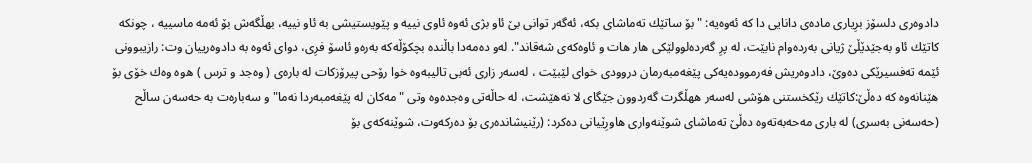دادوه‌رى دلسۆز برِيارى ماده‌ى دانايى دا كه‌ ئه‌وه‌يه‌: " بۆ ساتێك ته‌ماشاى بكه‌، ئه‌گه‌ر توانى بێ ئاو بژى ئه‌وه‌ ئاوى نييه‌ و پێويستيشى به‌ ئاو نييه‌، بهڵگه‌ش بۆ ئه‌مه‌ ماسييه‌ ، چونكه‌ كاتێك ئاو به‌جێدێڵێ ژيانى به‌رده‌وام نابێت، له‌ پرِ گه‌رده‌لوولێكى هار هات و ئاوه‌كه‌ى شه‌قاند". له‌و ده‌مه‌دا باڵنده‌ بچكۆڵه‌كه‌ به‌ره‌و ئاسۆ فرِى، دواى ئه‌وه‌ به‌ دادوه‌رييان وت: رازيبوونى ئێمه‌ ته‌فسيرێكى ده‌وێ، دادوه‌ريش فه‌رمووده‌يه‌كى پێغه‌مبه‌رمان دروودى خواى لێبێت ، له‌سه‌ر زارى ئه‌بى تاليبه‌وه‌ خوا رۆحى پيرۆزكات له‌ باره‌ى ( وه‌جد و ترس ) ه‌وه‌ وه‌ك خۆى بۆ هێنانه‌وه‌ كه‌ ده‌ڵێ:كاتێك رێكخستنى هۆشى له‌سه‌ر ههڵگرت گه‌ردوون جێگاى لا نه‌هێشت، له‌ حاڵه‌تى وه‌جده‌وه‌ وتى "مه‌كان له‌ پێغه‌مبه‌ردا نه‌ما" و سه‌باره‌ت به‌ حه‌سه‌ن ساڵح (حه‌سه‌نى به‌سرى) له‌ بارى مه‌حه‌به‌ته‌وه‌ ده‌ڵێ ته‌ماشاى شوێنه‌وارى هاورِێيانى ده‌كرد: (رێنيشانده‌رى بۆ ده‌ركه‌وت، شوێنه‌كه‌ى بۆ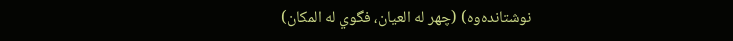نوشتانده‌وه‌) (چهر له العيان، فگوي له المكان)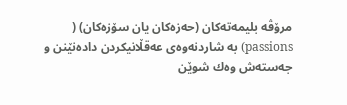مرۆڤه‌ بليمه‌ته‌كان (حه‌زه‌كان يان سۆزه‌كان) ( passions) به‌ شاردنه‌وه‌ى عه‌قڵانيكردن داده‌نێنن و جه‌سته‌ش وه‌ك شوێن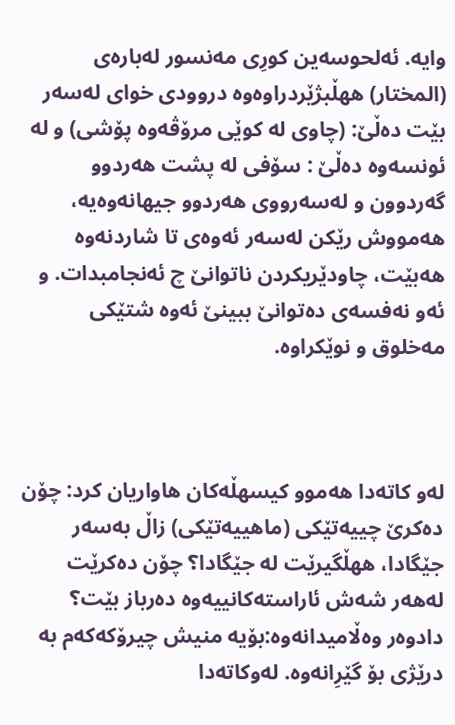وايه‌. ئه‌لحوسه‌ين كورِى مه‌نسور له‌باره‌ى (المختار) ههڵبژێردراوه‌وه‌ دروودى خواى له‌سه‌ر بێت ده‌ڵێ: (چاوى له‌ كوێى مرۆڤه‌وه‌ پۆشى) و له‌ ئونسه‌وه‌ ده‌ڵێ : سۆفى له‌ پشت هه‌ردوو گه‌ردوون و له‌سه‌رووى هه‌ردوو جيهانه‌وه‌يه‌، هه‌مووش رێكن له‌سه‌ر ئه‌وه‌ى تا شاردنه‌وه‌ هه‌بێت، چاودێريكردن ناتوانێ چ ئه‌نجامبدات. و ئه‌و نه‌فسه‌ى ده‌توانێ ببينێ ئه‌وه‌ شتێكى مه‌خلوق و نوێكراوه‌.



له‌و كاته‌دا هه‌موو كيسهڵه‌كان هاواريان كرد: چۆن ده‌كرێ چييه‌تێكى (ماهييه‌تێكى) زاڵ به‌سه‌ر جێگادا، ههڵگيرێت له‌ جێگادا؟ چۆن ده‌كرێت له‌هه‌ر شه‌ش ئاراسته‌كانييه‌وه‌ ده‌رباز بێت؟ دادوه‌ر وه‌ڵاميدانه‌وه‌:بۆيه‌ منيش چيرۆكه‌كه‌م به‌ درێژى بۆ گێرِانه‌وه‌. له‌وكاته‌دا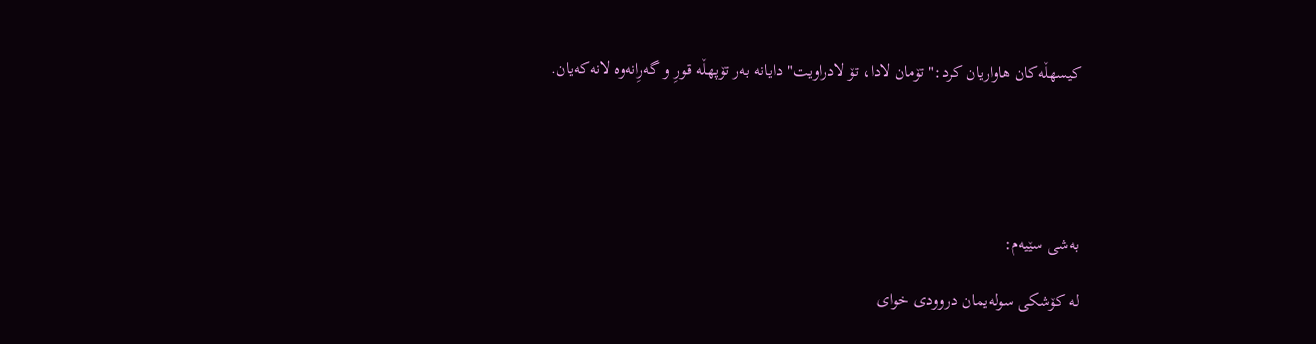كيسهڵه‌كان هاواريان كرد:" تۆمان لادا، تۆ لادراويت" دايانه‌ به‌ر تۆپهڵه‌ قورِ و گه‌رِانه‌وه‌ لانه‌كه‌يان.





به‌شى سێيه‌م:

له‌ كۆشكى سوله‌يمان دروودى خواى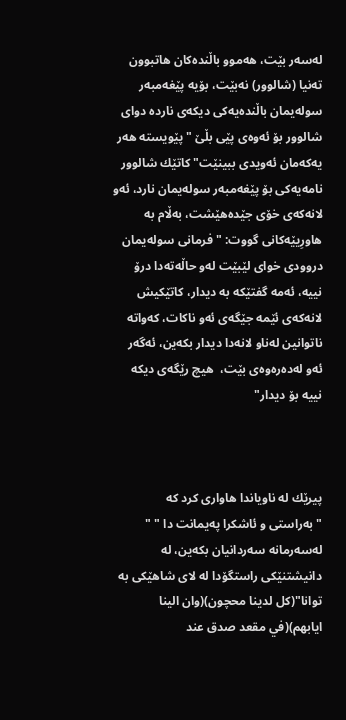له‌سه‌ر بێت، هه‌موو باڵنده‌كان هاتبوون ته‌نيا (شالوور) نه‌بێت، بۆيه‌ پێغه‌مبه‌ر سوله‌يمان باڵنده‌يه‌كى ديكه‌ى نارده‌ دواى شالوور بۆ ئه‌وه‌ى پێى بڵێ "پێويسته‌ هه‌ر يه‌كه‌مان ئه‌ويدى ببينێت" كاتێك شالوور نامه‌يه‌كى بۆ پێغه‌مبه‌ر سوله‌يمان نارد، ئه‌و لانه‌كه‌ى خۆى جێده‌هێشت، به‌ڵام به‌ هاورِيێه‌كانى گووت: " فرمانى سوله‌يمان دروودى خواى لێبێت له‌و حاڵه‌ته‌دا درۆ نييه‌، ئه‌مه‌ گفتێكه‌ به‌ ديدار، كاتێكيش لانه‌كه‌ى ئێمه‌ جێگه‌ى ئه‌و ناكات، كه‌واته‌ ناتوانين له‌ناو لانه‌دا ديدار بكه‌ين، ئه‌گه‌ر ئه‌و له‌ده‌ره‌وه‌ى بێت،  هيچ رێگه‌ى ديكه‌ نييه‌ بۆ ديدار"



پيرێك له‌ ناوياندا هاوارى كرد كه‌ "به‌راستى و ئاشكرا په‌يمانت دا " " له‌سه‌رمانه‌ سه‌ردانيان بكه‌ين، له‌ دانيشتنێكى راستگۆدا له‌ لاى شاهێكى به‌ توانا"(كل لدينا محچون)(وان الينا ايابهم)(في مقعد صدق عند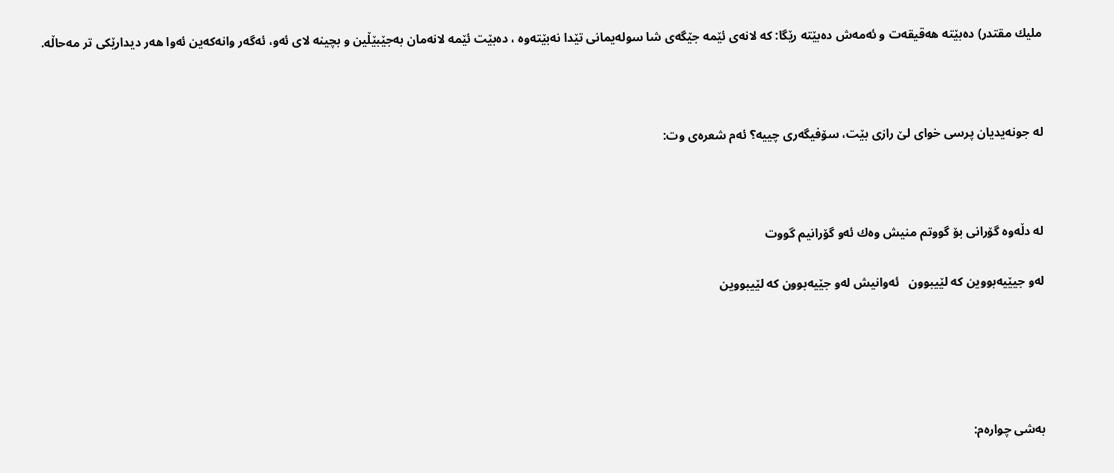مليك مقتدر) ده‌بێته‌ هه‌قيقه‌ت و ئه‌مه‌ش ده‌بێته‌ رێگا: كه‌ لانه‌ى ئێمه‌ جێگه‌ى شا سوله‌يمانى تێدا نه‌بێته‌وه‌ ، ده‌بێت ئێمه‌ لانه‌مان به‌جێبێڵين و بچينه‌ لاى ئه‌و، ئه‌گه‌ر وانه‌كه‌ين ئه‌وا هه‌ر ديدارێكى تر مه‌حاڵه‌.



له‌ جونه‌يديان پرسى خواى لێ رازى بێت، سۆفيگه‌رى چييه‌؟ ئه‌م شعره‌ى وت:



له‌ دڵه‌وه‌ گۆرانى بۆ گووتم منيش وه‌ك ئه‌و گۆرانيم گووت

له‌و جيێيه‌بووين كه‌ لێيبوون   ئه‌وانيش له‌و جێيه‌بوون كه‌ لێيبووين





به‌شى چواره‌م: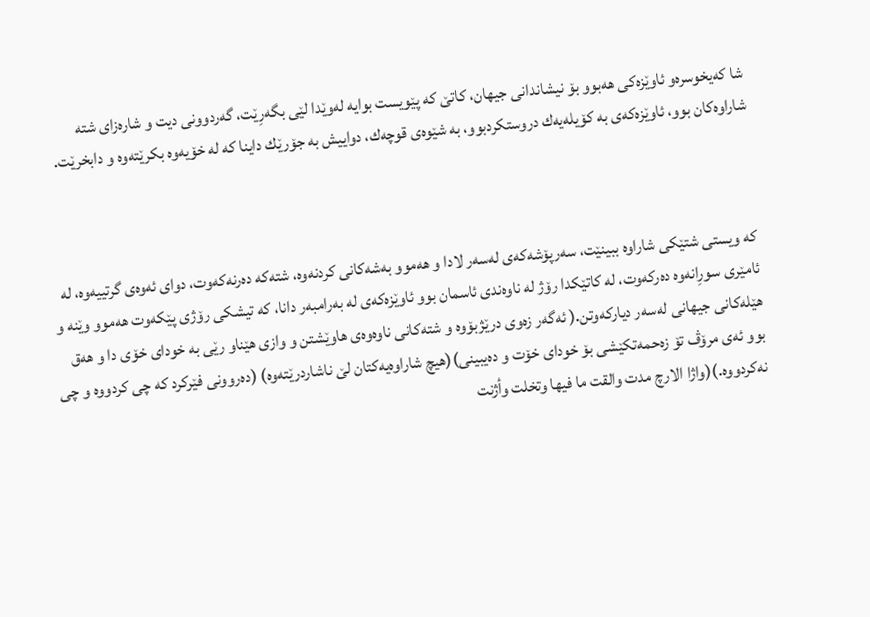شا كه‌يخوسره‌و ئاوێزه‌كى هه‌بوو بۆ نيشاندانى جيهان، كاتێ كه‌ پێويست بوايه‌ له‌وێدا لێى بگه‌رِێت، گه‌ردوونى ديت و شاره‌زاى شته‌ شاراوه‌كان بوو، ئاوێزه‌كه‌ى به‌ كۆيله‌يه‌ك دروستكردبوو، به‌ شێوه‌ى قوچه‌ك، دواييش به‌ جۆرێك داينا كه‌ له‌ خۆيه‌وه‌ بكرێته‌وه‌ و دابخرێت.



كه‌ ويستى شتێكى شاراوه‌ ببينێت، سه‌رپۆشه‌كه‌ى له‌سه‌ر لادا و هه‌موو به‌شه‌كانى كردنه‌وه‌، شته‌كه‌ ده‌رنه‌كه‌وت، دواى ئه‌وه‌ى گرتييه‌وه‌، له‌ ئامێرى سورِانه‌وه‌ ده‌ركه‌وت، له‌ كاتێكدا رۆژ له‌ ناوه‌ندى ئاسمان بوو ئاوێزه‌كه‌ى له‌ به‌رامبه‌ر دانا، كه‌ تيشكى رۆژى پێكه‌وت هه‌موو وێنه‌ و هێله‌كانى جيهانى له‌سه‌ر دياركه‌وتن.( ئه‌گه‌ر زه‌وى درێژبۆوه‌ و شته‌كانى ناوه‌وه‌ى هاوێشتن و وازى هێناو رێى به‌ خوداى خۆى دا و هه‌ق بوو ئه‌ى مرۆڤ تۆ زه‌حمه‌تكێشى بۆ خوداى خۆت و ده‌يبينى)(هيچ شاراوه‌يه‌كتان لێ ناشاردرێته‌وه‌) (ده‌روونى فێركرد كه‌ چى كردووه‌ و چى نه‌كردووه‌.)(واژا الارچ مدت والقت ما فيها وتخلت وأژنت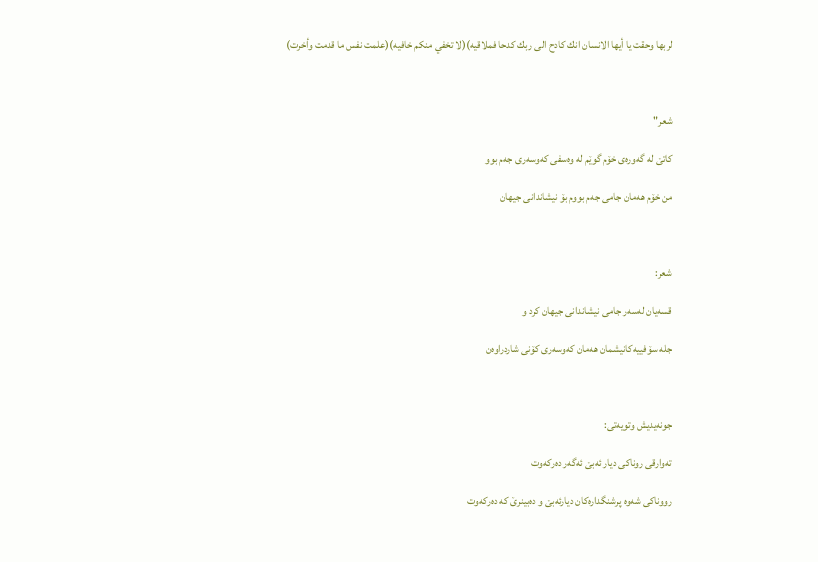لربها وحقت يا أيها الانسان انك كادح الى ربك كدحا فملاقيه)(لا تخفي منكم خافيه‌)(علمت نفس ما قدمت وأخرت)



شعر"

كاتێ له‌ گه‌وره‌ى خۆم گوێم له‌ وه‌سفى كه‌وسه‌رى جه‌م بوو

من خۆم هه‌مان جامى جه‌م بووم بۆ نيشاندانى جيهان



شعر:

قسه‌يان له‌سه‌ر جامى نيشاندانى جيهان كرد و

جله‌ سۆفييه‌كانيشمان هه‌مان كه‌وسه‌رى كۆنى شاردراوه‌ن



جونه‌يديش وتويه‌تى:

ته‌وارقى روناكى ديار ئه‌بێ ئه‌گه‌ر ده‌ركه‌وت

رووناكى شه‌وه‌ پرشنگداره‌كان ديارئه‌بێ و ده‌بينرێ كه‌ ده‌ركه‌وت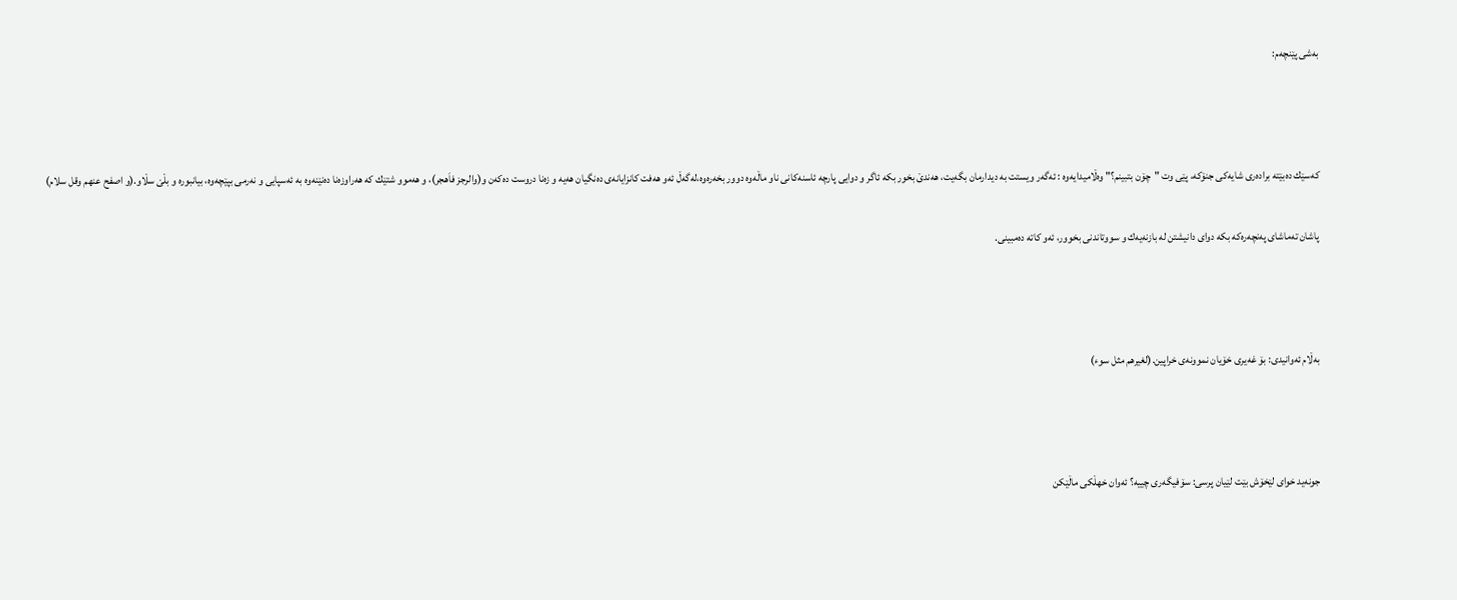به‌شى پێنچه‌م:



كه‌سێك ده‌بێته‌ براده‌رى شايه‌كى جنۆكه‌، پێى وت "چۆن بتبينم؟" وه‌ڵاميدايه‌وه‌ : ئه‌گه‌ر ويستت به‌ ديدارمان بگه‌يت، هه‌ندێ بخور بكه‌ ئاگر و دوايى پارچه‌ ئاسنه‌كانى ناو ماڵه‌وه‌ دوور بخه‌ره‌وه‌،له‌گه‌ڵ ئه‌و هه‌فت كانزايانه‌ى ده‌نگيان هه‌يه‌ و زه‌نا دروست ده‌كه‌ن و(والرجز فاَهجر)، و هه‌موو شتێك كه‌ هه‌راوزه‌نا ده‌نێنه‌وه‌ به‌ ئه‌سپايى و نه‌رمى بپێچه‌وه‌، بيانبوره‌ و بڵێ سڵاو.(و اصفح عنهم وقل سلام)

پاشان ته‌ماشاى په‌نچه‌ره‌كه‌ بكه‌ دواى دانيشتن له‌ بازنه‌يه‌ك و سووتاندنى بخوور، ئه‌و كاته‌ ده‌مبينى.



به‌ڵام ئه‌وانيدى: بۆ غه‌يرى خۆيان نموونه‌ى خراپين.(لغيرهم مثل سوء)



جونه‌يد خواى لێخۆش بێت لێيان پرسى: سۆفيگه‌رى چييه‌؟ ئه‌وان خهڵكى ماڵێكن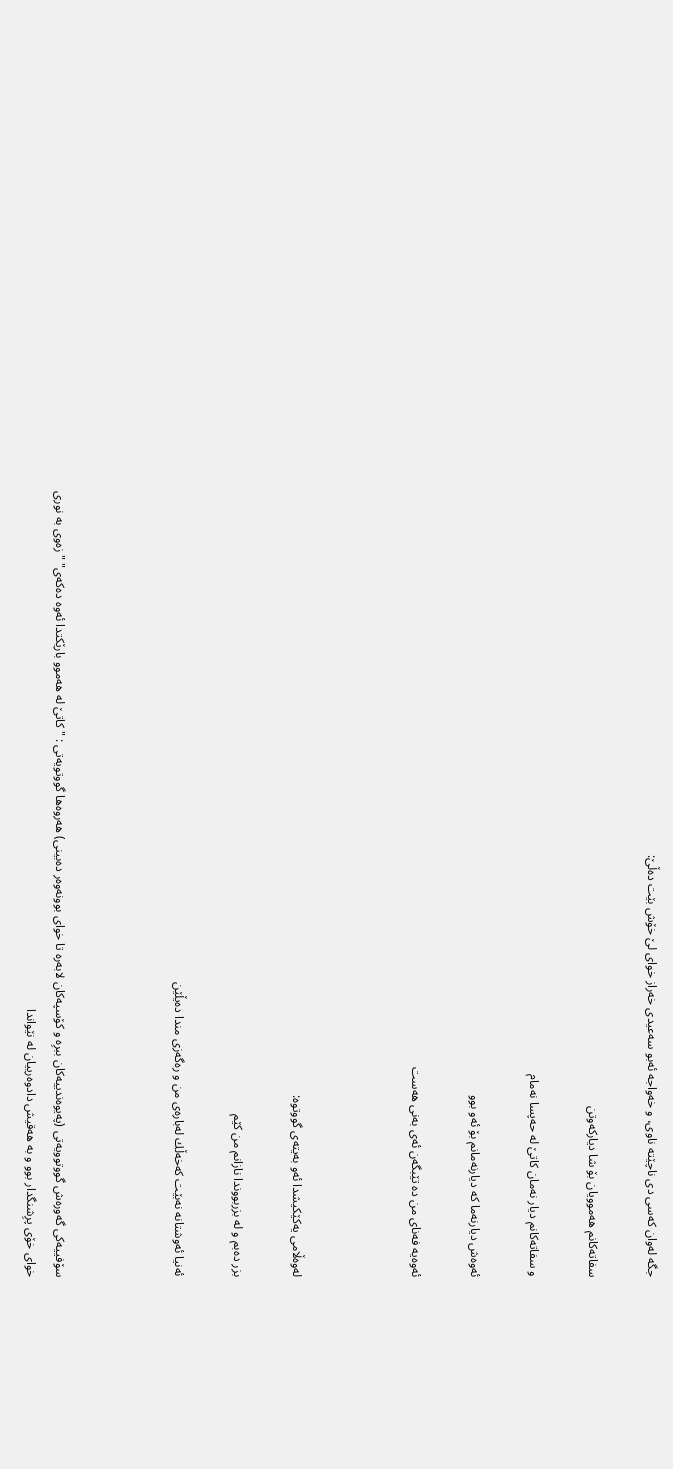جگه‌ له‌وان كه‌سى دى ناچێته‌ ناوى، و خه‌واجه‌ ئه‌بو سه‌عيدى خه‌راز خواى لێ خۆش بێت ده‌ڵێ:

سفاته‌كانم هه‌موويان بۆ شا دياركه‌وتن

و سفاته‌كانم ديار نه‌مان كاتێ له‌ حه‌پسا نه‌مام

ئه‌وه‌ش ديارنه‌ما كه‌ ديارنه‌مانم بۆ ئه‌و بوو

ئه‌وه‌يه‌ فه‌ناى من ده‌ تێبگه‌ن ئه‌ى به‌نى هه‌ست



له‌وه‌ڵامى يه‌كێكيشدا ئه‌و به‌يته‌ى گووتوه‌:

بزر ده‌بم و له‌ بزربووندا نازانم من كێم

ئه‌نيا ئه‌وشتانه‌ نه‌بێت كه‌خه‌ڵك له‌باره‌ى من و ره‌گه‌زى مندا ده‌يڵێن



سۆفييه‌كى گه‌وره‌ش گووتوويه‌تى (په‌يوه‌ندييه‌كان ببرِه‌ و كۆسپه‌كان لابه‌ره‌ تا خواى بوونه‌وه‌ر ده‌بينى) هه‌روه‌ها گووتويه‌تى : " كاتێ له‌ هه‌موو بارێكتدا ئه‌وه‌ ده‌كه‌ى" " زه‌وى به‌ نورى خواى خۆى پرِشنگدار بوو و به‌ هه‌قيش دادوه‌رييان له‌ نێواندا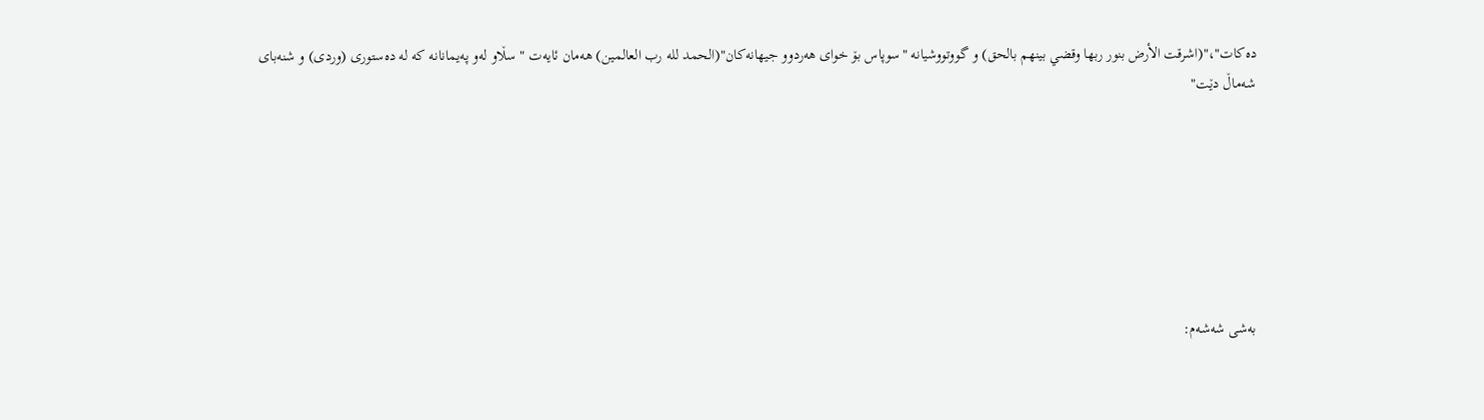ده‌كات"،"(اشرقت الأرض بنور ربها وقضي بينهم بالحق) و گووتووشيانه‌ "سوپاس بۆ خواى هه‌ردوو جيهانه‌كان"(الحمد لله رب العالمين) هه‌مان ئايه‌ت " سڵاو له‌و په‌يمانانه‌ كه‌ له‌ ده‌ستورى (وردى) و شنه‌باى شه‌ماڵ دێت"







به‌شى شه‌شه‌م: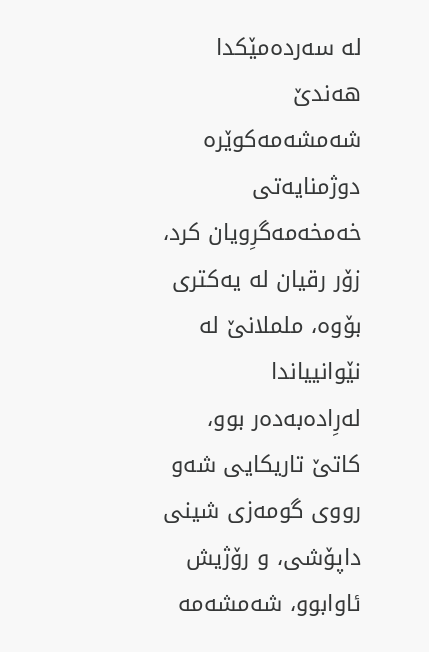له‌ سه‌رده‌مێكدا هه‌ندێ شه‌مشه‌مه‌كوێره‌ دوژمنايه‌تى خه‌مخه‌مه‌گرِويان كرد، زۆر رقيان له‌ يه‌كترى بۆوه‌، ململانێ له‌ نێوانيياندا له‌رِاده‌به‌ده‌ر بوو، كاتێ تاريكايى شه‌و رووى گومه‌زى شينى داپۆشى، و رۆژيش ئاوابوو، شه‌مشه‌مه‌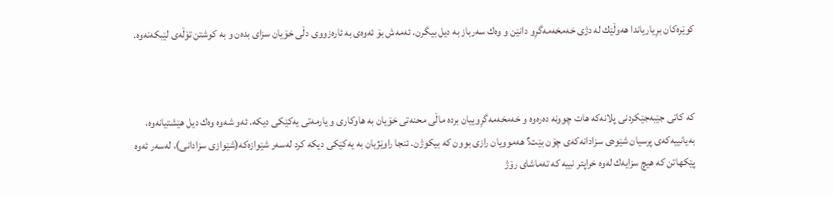كوێره‌كان برِيارياندا هه‌وڵێك له‌ دژى خه‌مخه‌مه‌گرِو دانێن و وه‌ك سه‌رباز به‌ ديل بيگرن. ئه‌مه‌ش بۆ ئه‌وه‌ى به‌ ئاره‌زووى دڵى خۆيان سزاى بده‌ن و به‌ كوشتن تۆڵه‌ى لێبكه‌نه‌وه‌.



كه‌ كاتى جێبه‌جێكردنى پلانه‌كه‌ هات چوونه‌ ده‌ره‌وه‌ و خه‌مخه‌مه‌گرِوييان برده‌ ماڵى محنه‌تى خۆيان به‌ هاوكارى و يارمه‌تى يه‌كێكى ديكه‌. ئه‌و شه‌وه‌ وه‌ك ديل هێشتيانه‌وه‌، به‌يانييه‌كه‌ى پرسيان شێوه‌ى سزادانه‌كه‌ى چۆن بێت؟ هه‌موويان رازى بوون كه‌ بيكوژن. ئنجا راوێژيان به‌ يه‌كێكى ديكه‌ كرد له‌سه‌ر شێوازه‌كه‌(شێوازى سزادانى)، له‌سه‌ر ئه‌وه‌ پێكهاتن كه‌ هيچ سزايه‌ك له‌وه‌ خراپتر نييه‌ كه‌ ته‌ماشاى رۆژ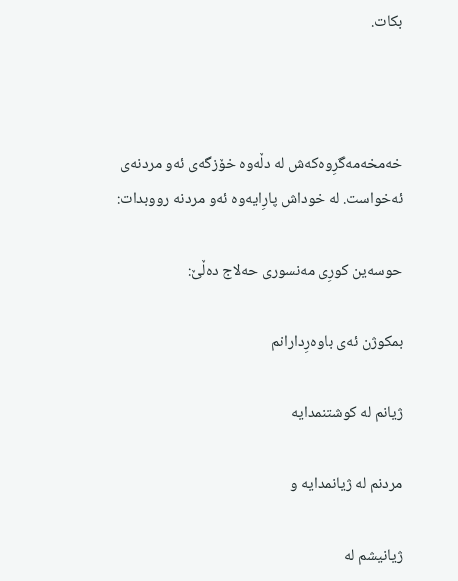بكات.



خه‌مخه‌مه‌گرِوه‌كه‌ش له‌ دڵه‌وه‌ خۆزگه‌ى ئه‌و مردنه‌ى ئه‌خواست. له‌ خوداش پارِايه‌وه‌ ئه‌و مردنه‌ رووبدات:

حوسه‌ين كورِى مه‌نسورى حه‌لاج ده‌ڵێ:

بمكوژن ئه‌ى باوه‌رِدارانم

ژيانم له‌ كوشتنمدايه‌

مردنم له‌ ژيانمدايه‌ و

ژيانيشم له‌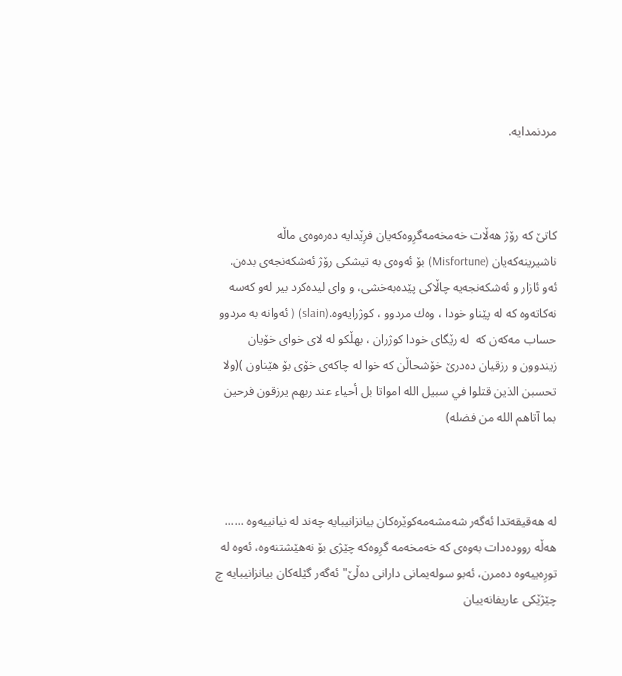مردنمدايه‌.



كاتێ كه‌ رۆژ هه‌ڵات خه‌مخه‌مه‌گرِوه‌كه‌يان فرِێدايه‌ ده‌ره‌وه‌ى ماڵه‌ ناشيرينه‌كه‌يان (Misfortune) بۆ ئه‌وه‌ى به‌ تيشكى رۆژ ئه‌شكه‌نجه‌ى بده‌ن. ئه‌و ئازار و ئه‌شكه‌نجه‌يه‌ چاڵاكى پێده‌به‌خشى، و واى ليده‌كرد بير له‌و كه‌سه‌ نه‌كاته‌وه‌ كه‌ له‌ پێناو خودا ، وه‌ك مردوو ، كوژرايه‌وه‌.(slain) ( ئه‌وانه‌ به‌ مردوو حساب مه‌كه‌ن كه‌  له‌ رێگاى خودا كوژران ، بهڵكو له‌ لاى خواى خۆيان زيندوون و رزقيان ده‌درێ خۆشحاڵن كه‌ خوا له‌ چاكه‌ى خۆى بۆ هێناون )(ولا تحسبن الذين قتلوا في سبيل الله امواتا بل أحياء عند ربهم يرزقون فرحين بما آتاهم الله من فضله)



له‌ هه‌قيقه‌تدا ئه‌گه‌ر شه‌مشه‌مه‌كوێره‌كان بيانزانيبايه‌ چه‌ند له‌ نيانييه‌وه‌ ...... هه‌ڵه‌ رووده‌دات به‌وه‌ى كه‌ خه‌مخه‌مه‌ گرِوه‌كه‌ چێژى بۆ نه‌هێشتنه‌وه‌، ئه‌وه‌ له‌ تورِه‌ييه‌وه‌ ده‌مرن، ئه‌بو سوله‌يمانى دارانى ده‌ڵێ" ئه‌گه‌ر گێله‌كان بيانزانيبايه‌ چ چێژێكى عاريفانه‌ييان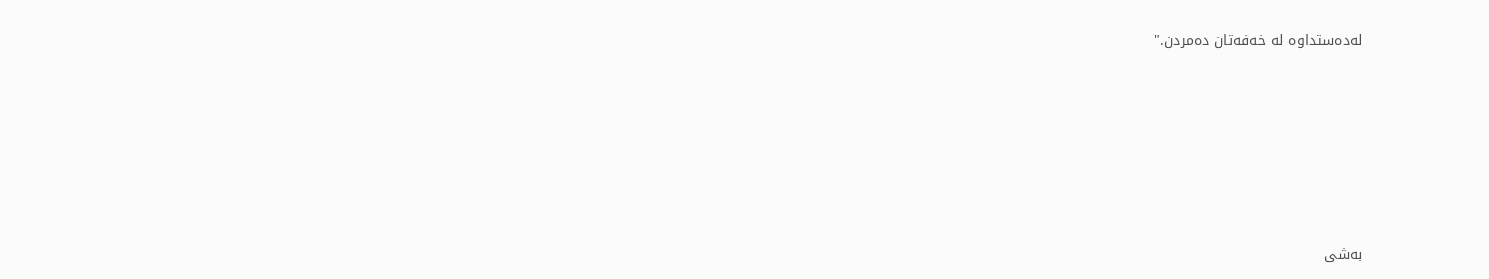له‌ده‌ستداوه‌ له‌ خه‌فه‌تان ده‌مردن."







به‌شى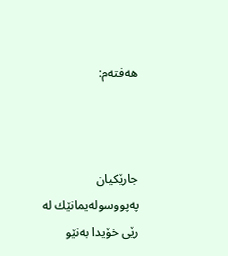هه‌فته‌م:



جارێكيان په‌پووسوله‌يمانێك له‌ رێى خۆيدا به‌نێو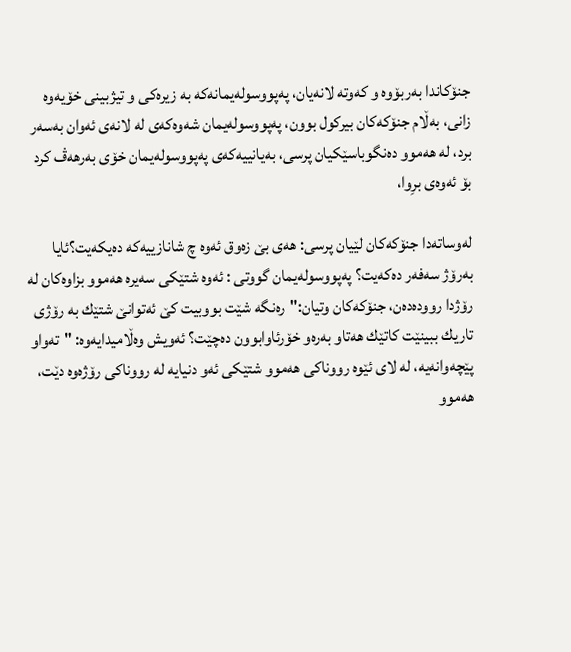جنۆكاندا به‌ربۆوه‌ و كه‌وته‌ لانه‌يان، په‌پووسوله‌يمانه‌كه‌ به‌ زيره‌كى و تيژبينى خۆيه‌وه‌ زانى، به‌ڵام جنۆكه‌كان بيركول بوون، په‌پووسوله‌يمان شه‌وه‌كه‌ى له‌ لانه‌ى ئه‌وان به‌سه‌ر برد، له‌ هه‌موو ده‌نگوباسێكيان پرسى، به‌يانييه‌كه‌ى په‌پووسوله‌يمان خۆى به‌رهه‌ڤ كرد بۆ ئه‌وه‌ى برِوا،

له‌وساته‌دا جنۆكه‌كان لێيان پرسى: هه‌ى بێ زه‌وق ئه‌وه‌ چ شانازييه‌كه‌ ده‌يكه‌يت؟ئايا به‌رۆژ سه‌فه‌ر ده‌كه‌يت؟ په‌پووسوله‌يمان گووتى : ئه‌وه‌ شتێكى سه‌يره‌ هه‌موو بزاوه‌كان له‌ رۆژدا رووده‌ده‌ن، جنۆكه‌كان وتيان:"ره‌نگه‌ شێت بووبيت كێ ئه‌توانێ شتێك به‌ رۆژى تاريك ببينێت كاتێك هه‌تاو به‌ره‌و خۆرئاوابوون ده‌چێت؟ ئه‌ويش وه‌ڵاميدايه‌وه‌: "ته‌واو پێچه‌وانه‌يه‌، له‌ لاى ئێوه‌ رووناكى هه‌موو شتێكى ئه‌و دنيايه‌ له‌ رووناكى رۆژه‌وه‌ دێت، هه‌موو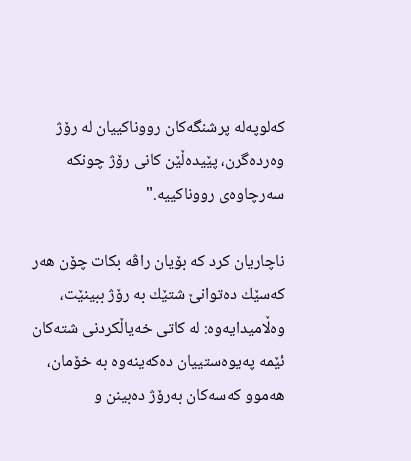كه‌لوپه‌له‌ پرشنگه‌كان رووناكييان له‌ رۆژ وه‌رده‌گرن، پێيده‌ڵێن كانى رۆژ چونكه‌ سه‌رچاوه‌ى رووناكييه‌."

ناچاريان كرد كه‌ بۆيان راڤه‌ بكات چۆن هه‌ر كه‌سێك ده‌توانێ شتێك به‌ رۆژ ببينێت، وه‌ڵاميدايه‌وه‌: له‌ كاتى خه‌ياڵكردنى شته‌كان ئێمه‌ په‌يوه‌ستييان ده‌كه‌ينه‌وه‌ به‌ خۆمان، هه‌موو كه‌سه‌كان به‌رۆژ ده‌بينن و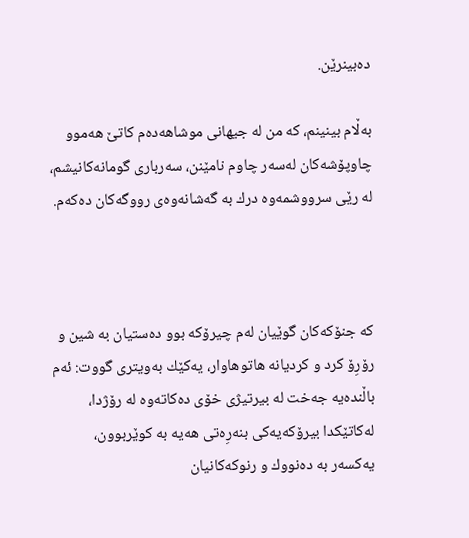ده‌بينرێن.

به‌ڵام بينينم، كه‌ من له‌ جيهانى موشاهه‌ده‌م كاتێ هه‌موو چاوپۆشه‌كان له‌سه‌ر چاوم نامێنن، سه‌ربارى گومانه‌كانيشم، له‌ رێى سرووشمه‌وه‌ درك به‌ گه‌شانه‌وه‌ى رووگه‌كان ده‌كه‌م.



كه‌ جنۆكه‌كان گوێيان له‌م چيرۆكه‌ بوو ده‌ستيان به‌ شين و رۆرِۆ كرد و كرديانه‌ هاتوهاوار، يه‌كێك به‌ويترى گووت: ئه‌م باڵنده‌يه‌ جه‌خت له‌ بيرتيژى خۆى ده‌كاته‌وه‌ له‌ رۆژدا، له‌كاتێكدا بيرۆكه‌يه‌كى بنه‌رِه‌تى هه‌يه‌ به‌ كوێربوون، يه‌كسه‌ر به‌ ده‌نووك و رنوكه‌كانيان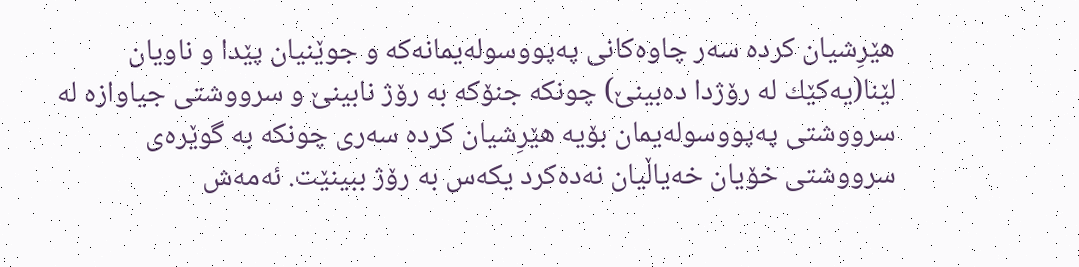هێرِشيان كرده‌ سه‌ر چاوه‌كانى په‌پووسوله‌يمانه‌كه‌ و جوێنيان پێدا و ناويان لێنا(يه‌كێك له‌ رۆژدا ده‌بينێ) چونكه‌ جنۆكه‌ به‌ رۆژ نابينێ و سرووشتى جياوازه‌ له‌ سرووشتى په‌پووسوله‌يمان بۆيه‌ هێرِشيان كرده‌ سه‌رى چونكه‌ به‌ گوێره‌ى سرووشتى خۆيان خه‌ياڵيان نه‌ده‌كرد يكه‌س به‌ رۆژ ببينێت. ئه‌مه‌ش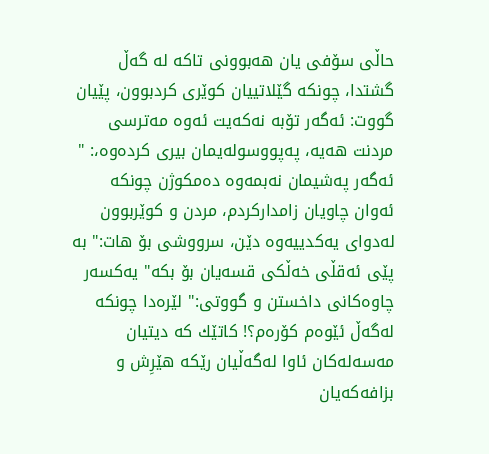حاڵى سۆفى يان هه‌بوونى تاكه‌ له‌ گه‌ڵ گشتدا، چونكه‌ گێلاتييان كوێرى كردبوون، پێيان گووت: ئه‌گه‌ر تۆبه‌ نه‌كه‌يت ئه‌وه‌ مه‌ترسى مردنت هه‌يه‌، په‌پووسوله‌يمان بيرى كرده‌وه‌،: " ئه‌گه‌ر په‌شيمان نه‌بمه‌وه‌ ده‌مكوژن چونكه‌ ئه‌وان چاويان زامداركردم، مردن و كوێربوون له‌دواى يه‌كدييه‌وه‌ دێن، سرووشى بۆ هات:" به‌ پێى ئه‌قڵى خه‌ڵكى قسه‌يان بۆ بكه‌" يه‌كسه‌ر چاوه‌كانى داخستن و گووتى:" لێره‌دا چونكه‌ له‌گه‌ڵ ئێوه‌م كۆره‌م؟! كاتێك كه‌ ديتيان مه‌سه‌له‌كان ئاوا له‌گه‌ڵيان رێكه‌ هێرِش و بزافه‌كه‌يان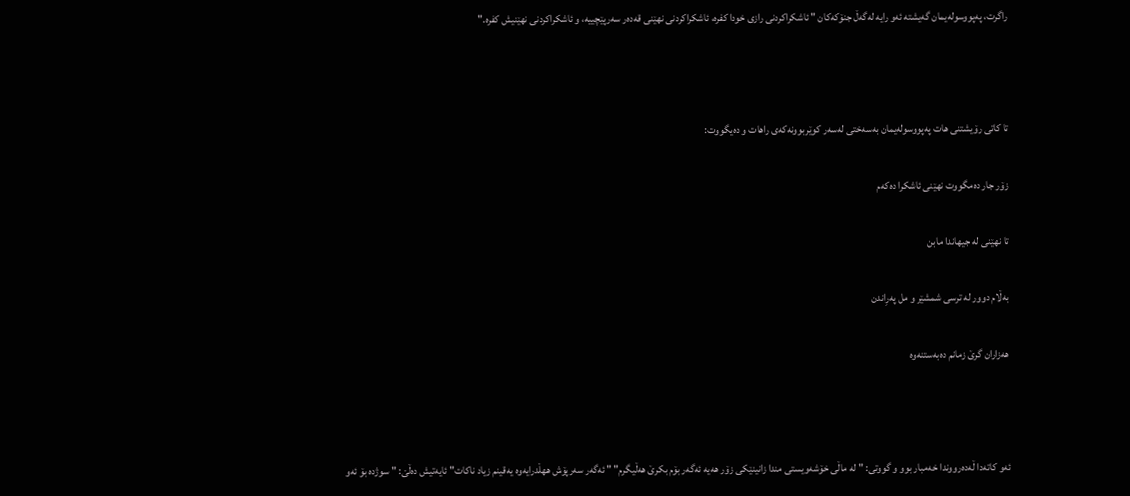راگرت، په‌پووسوله‌يمان گه‌يشته‌ ئه‌و رايه‌ له‌گه‌ڵ جنۆكه‌كان " ئاشكراكردنى رازى خودا كفره‌، ئاشكراكردنى نهێنى قه‌ده‌ر سه‌رپێچييه‌، و ئاشكراكردنى نهێنيش كفره‌."



تا كاتى رۆيشتنى هات په‌پووسوله‌يمان به‌سه‌ختى له‌سه‌ر كوێربوونه‌كه‌ى راهات و ده‌يگووت:

زۆر جار ده‌مگووت نهێنى ئاشكرا ده‌كه‌م

تا نهێنى له‌ جيهاندا مابن

به‌ڵام دوور له‌ ترسى شمشێر و مل په‌رِاندن

هه‌زاران گرێ زمانم ده‌به‌ستنه‌وه‌



ئه‌و كاته‌دا ڵه‌ده‌رووندا خه‌مبار بوو و گووتى: " له‌ ماڵى خۆشه‌ويستى مندا زانينێكى زۆر هه‌يه‌ ئه‌گه‌ر بۆم بكرێ هه‌ڵيگرم" " ئه‌گه‌ر سه‌رپۆش ههڵدرايه‌وه‌ يه‌قينم زياد ناكات" ئايه‌تيش ده‌ڵێ: " سوژده‌ بۆ ئه‌و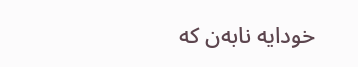خودايه‌ نابه‌ن كه‌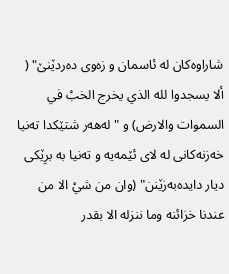شاراوه‌كان له‌ ئاسمان و زه‌وى ده‌ردێنێ" ( ألا يسجدوا لله الذي يخرج الخبْ في السموات والارض) و " له‌هه‌ر شتێكدا ته‌نيا خه‌زنه‌كانى له‌ لاى ئێمه‌يه‌ و ته‌نيا به‌ برِێكى ديار دايده‌به‌زێنن" (وان من شيْ الا من عندنا خزائنه وما ننزله الا بقدر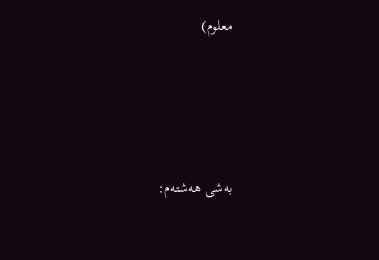معلوم)





به‌شى هه‌شته‌م: